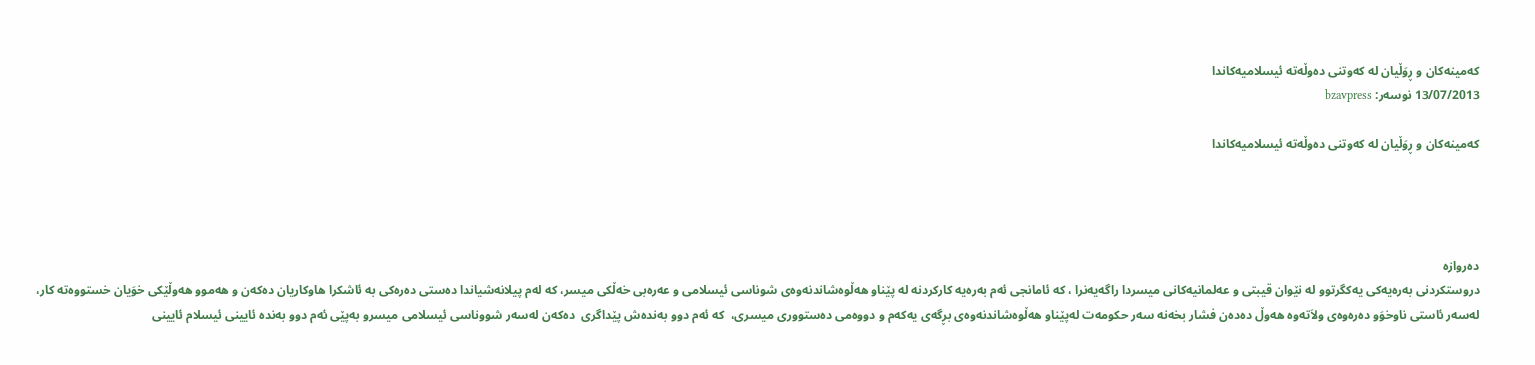كه‌مینه‌كان و ڕوَڵیان له‌ كه‌وتنی‌ ده‌وڵه‌ته‌ ئیسلامیه‌كاندا
13/07/2013 نوسەر: bzavpress

كه‌مینه‌كان و ڕوَڵیان له‌ كه‌وتنی‌ ده‌وڵه‌ته‌ ئیسلامیه‌كاندا




ده‌روازه‌
دروستكردنی‌ به‌ره‌یه‌كی‌ یه‌كگرتوو له‌ نێوان قیبتی‌ و عه‌لمانیه‌كانی‌ میسردا راگه‌یه‌نرا ، كه‌ ئامانجی‌ ئه‌م به‌ره‌یه‌ كاركردنه‌ له‌ پێناو هه‌ڵوه‌شاندنه‌وه‌ی‌ شوناسی‌ ئیسلامی‌ و عه‌ره‌بی‌ خه‌ڵكی‌ میسر، كه‌ له‌م پیلانه‌شیاندا ده‌ستی‌ ده‌ره‌كی‌ به‌ ئاشكرا هاوكاریان ده‌كه‌ن و هه‌موو هه‌وڵێكی‌ خوَیان خستووه‌ته‌ كار،  له‌سه‌ر ئاستی‌ ناوخوَو ده‌ره‌وه‌ی‌ ولاَته‌وه‌ هه‌وڵ ده‌ده‌ن فشار بخه‌نه‌ سه‌ر حكومه‌ت له‌پێناو هه‌ڵوه‌شاندنه‌وه‌ی‌ بڕگه‌ی‌ یه‌كه‌م و دووه‌می‌ ده‌ستووری‌ میسری‌،  كه‌ ئه‌م دوو به‌نده‌ش پێداگری‌  ده‌كه‌ن له‌سه‌ر شووناسی‌ ئیسلامی‌ میسرو به‌پێی‌ ئه‌م دوو به‌نده‌ ئایینی‌ ئیسلام ئایینی‌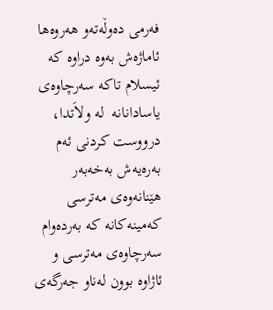فه‌رمی‌ ده‌وڵه‌ته‌و هه‌روه‌ها ئاماژه‌ش به‌وه‌ دراوه‌ كه‌ ئیسلام تاكه‌ سه‌رچاوه‌ی‌  یاسادانانه‌  له‌ ولاَتدا، درووست كردنی‌ ئه‌م به‌ره‌یه‌ش به‌خه‌به‌ر هێنانه‌وه‌ی‌ مه‌ترسی‌ كه‌مینه‌كانه‌ كه‌ به‌رده‌وام سه‌رچاوه‌ی‌ مه‌ترسی‌ و ئاژاوه‌ بوون له‌ناو جه‌رگه‌ی‌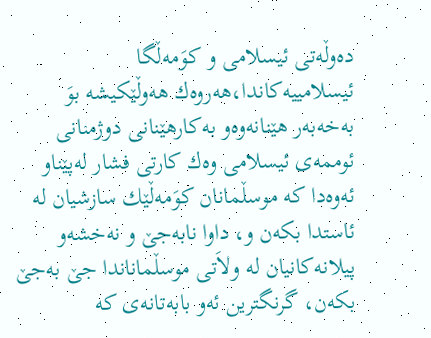ده‌وڵه‌تی‌ ئیسلامی‌ و كوَمه‌ڵگا ئیسلامییه‌كاندا،هه‌روه‌ك هه‌وڵێكیشه‌ بوَ به‌خه‌به‌ر هێنانه‌وه‌و به‌كارهێنانی‌ دوژمنانی‌ ئوممه‌ی‌ ئیسلامی‌ وه‌ك كارتی‌ فشار له‌پێناو ئه‌وه‌دا كه‌ موسڵمانان كوَمه‌ڵێك سازشیان له‌ ئاستدا بكه‌ن و، داوا نابه‌جێ‌ و نه‌خشه‌و پیلانه‌كانیان له‌ ولاَتی‌ موسڵماناندا جێ‌ به‌جێ‌ بكه‌ن، گرنگترین ئه‌و بابه‌تانه‌ی‌ كه‌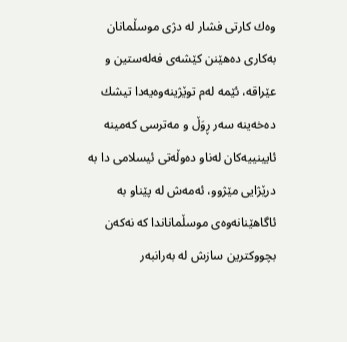وه‌ك كارتی‌ فشار له‌ دژی‌ موسڵمانان به‌كاری‌ ده‌هێنن كێشه‌ی‌ فه‌له‌ستین و عێراقه‌، ئێمه‌ له‌م توێژینه‌وه‌یه‌دا تیشك ده‌خه‌ینه‌ سه‌ر ڕوَڵ و مه‌ترسی‌ كه‌مینه‌ ئایینییه‌كان له‌ناو ده‌وڵه‌تی‌ ئیسلامی‌ دا به‌ درێژایی‌ مێژوو، ئه‌مه‌ش له‌ پێناو به‌ ئاگاهێنانه‌وه‌ی‌ موسڵماناندا كه‌ نه‌كه‌ن بچووكترین سازش له‌ به‌رانبه‌ر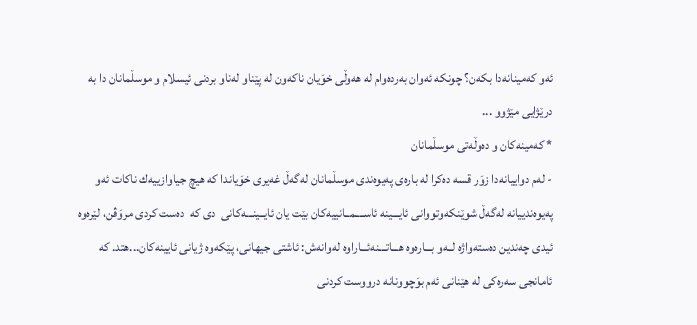ئه‌و كه‌مینانه‌دا بكه‌ن؟ چونكه‌ ئه‌وان به‌رده‌وام له‌ هه‌وڵی‌ خوَیان ناكه‌ون له‌ پێناو له‌ناو بردنی‌ ئیسلام و موسڵمانان دا به‌ درێژایی‌ مێژوو ...
* كه‌مینه‌كان و ده‌وڵه‌تی‌ موسڵمانان
- له‌م دواییانه‌دا زوَر قسه‌ ده‌كرا له‌ باره‌ی‌ په‌یوه‌ندی‌ موسڵمانان له‌گه‌ڵ غه‌یری‌ خوَیاندا كه‌ هیچ جیاوازییه‌ك ناكات ئه‌و په‌یوه‌ندییانه‌ له‌گه‌ڵ شوێنكه‌وتووانی‌ ئایـــینه‌ ئاســــمــانییه‌كان بێت یان ئایــینـــه‌كانی  دی‌ كه‌  ده‌ست كردی‌ مروَڤن، لێره‌وه‌ ئیدی‌ چه‌ندین ده‌سته‌واژه‌ لــه‌و بـــاره‌وه‌ هـــاتـــنه‌ئـــاراوه‌ له‌وانه‌ش: ئاشتی‌ جیهانی‌، پێكه‌وه‌ ژیانی ئایینه‌كان...هتد. كه‌ ئامانجی‌ سه‌ره‌كی‌ له‌ هێنانی‌ ئه‌م بوَچوونانه‌ درووست كردنی‌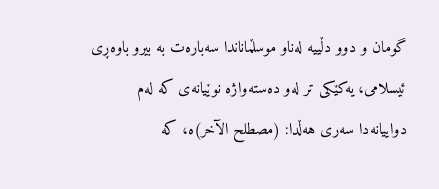گومان و دوو دڵییه‌ له‌ناو موسڵماناندا سه‌باره‌ت به‌ بیرو باوه‌ڕی‌ ئیسلامی‌، یه‌كێكی‌ تر له‌و ده‌سته‌واژه‌ نوێیانه‌ی‌ كه‌ له‌م دواییانه‌دا سه‌ری‌ هه‌ڵدا: (مصطلح الآخر)ه‌، كه‌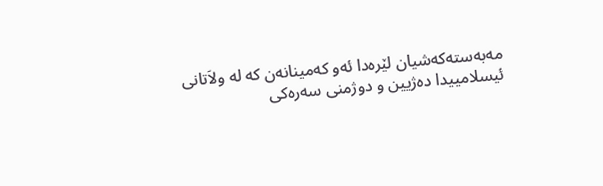مه‌به‌سته‌كه‌شیان لێره‌دا ئه‌و كه‌مینانه‌ن كه‌ له‌ ولاَتانی‌ ئیسلامییدا ده‌ژیین و دوژمنی‌ سه‌ره‌كی‌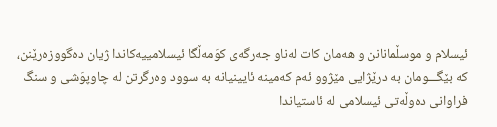ئیسلام و موسڵمانانن و هه‌مان كات له‌ناو جه‌رگه‌ی‌ كوَمه‌ڵگا ئیسلامییه‌كاندا ژیان ده‌گووزه‌رێنن، كه‌ بێگـــومان به‌ درێژایی‌ مێژوو ئه‌م كه‌مینه‌ ئایینیانه‌ به‌ سوود وه‌رگرتن له‌ چاوپوَشی‌ و سنگ فراوانی‌ ده‌وڵه‌تی‌ ئیسلامی‌ له‌ ئاستیاندا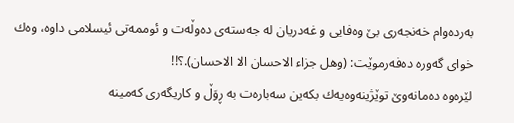به‌رده‌وام خه‌نجه‌ری‌ بێ‌ وه‌فایی‌ و غه‌دریان له‌ جه‌سته‌ی‌ ده‌وڵه‌ت و ئوممه‌تی‌ ئیسلامی‌ داوه‌، وه‌ك  خوای‌ گه‌وره‌ ده‌فه‌رموێت: (وهل جزا‌ء الاحسان الا الاحسان).؟!!
لێره‌وه‌ ده‌مانه‌وێ‌ توێژینه‌وه‌یه‌ك بكه‌ین سه‌باره‌ت به‌ ڕوَڵ و كاریگه‌ری‌ كه‌مینه‌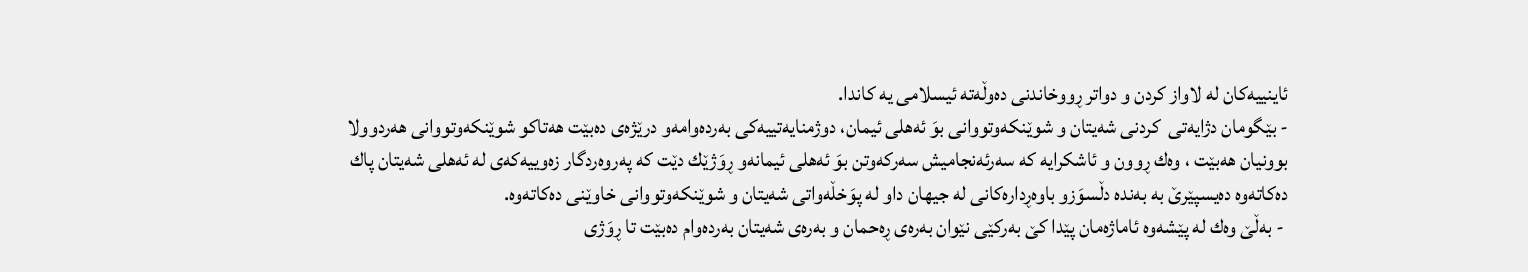ئاینییه‌كان له‌ لاواز كردن و دواتر ڕووخاندنی‌ ده‌وڵه‌ته‌ ئیسلامی‌ یه‌ كاندا.
- بێگومان دژایه‌تی‌  كردنی‌ شه‌یتان و شوێنكه‌وتووانی‌ بوَ ئه‌هلی‌ ئیمان، دوژمنایه‌تییه‌كی‌ به‌رده‌وامه‌و درێژه‌ی‌ ده‌بێت هه‌تاكو شوێنكه‌وتووانی‌ هه‌ردوولا بوونیان هه‌بێت ، وه‌ك ڕوون و ئاشكرایه‌ كه‌ سه‌رئه‌نجامیش سه‌ركه‌وتن بوَ ئه‌هلی‌ ئیمانه‌و ڕوَژێك دێت كه‌ په‌روه‌ردگار زه‌وییه‌كه‌ی‌ له‌ ئه‌هلی‌ شه‌یتان پاك ده‌كاته‌وه‌ ده‌یسپێرێ‌ به‌ به‌نده‌ دڵسوَزو باوه‌ڕداره‌كانی له‌ جیهان داو له‌ پوَخڵه‌واتی‌ شه‌یتان و شوێنكه‌وتووانی‌ خاوێنی‌ ده‌كاته‌وه‌.
 - به‌ڵێ‌ وه‌ك له‌ پێشه‌وه‌ ئاماژه‌مان پێدا كێ به‌ركێی‌ نێوان به‌ره‌ی‌ ڕه‌حمان و به‌ره‌ی‌ شه‌یتان به‌رده‌وام ده‌بێت تا ڕوَژی‌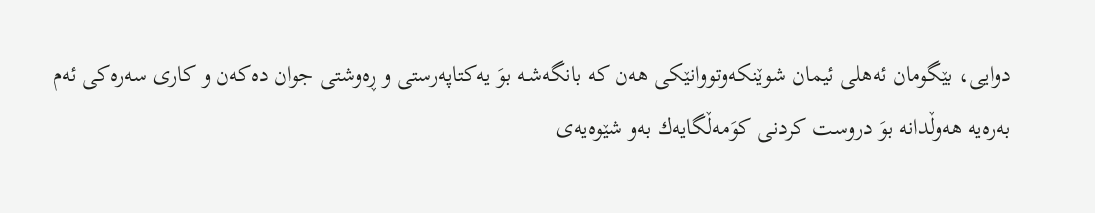دوایی‌، بێگومان ئه‌هلی‌ ئیمان شوێنكه‌وتووانێكی‌ هه‌ن كه‌ بانگه‌شـه‌ بوَ یه‌كتاپه‌رستی‌ و ڕه‌وشتی‌ جوان ده‌كه‌ن و كاری‌ سه‌ره‌كی‌ ئه‌م به‌ره‌یه‌ هه‌وڵدانه‌ بوَ دروست كردنی‌ كوَمه‌ڵگایه‌ك به‌و شێوه‌یه‌ی‌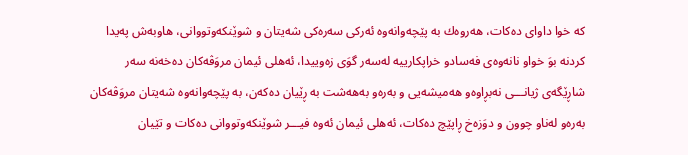كه‌ خوا داوای‌ ده‌كات، هه‌روه‌ك به‌ پێچه‌وانه‌وه‌ ئه‌ركی‌ سه‌ره‌كی‌ شه‌یتان و شوێنكه‌وتووانی‌، هاوبه‌ش په‌یدا كردنه‌ بوَ خواو نانه‌وه‌ی‌ فه‌سادو خراپكارییه‌ له‌سه‌ر گوَی‌ زه‌وییدا، ئه‌هلی‌ ئیمان مروَڤه‌كان ده‌خه‌نه‌ سه‌ر شاڕێگه‌ی‌ ژیانـــی‌ نه‌بڕاوه‌و هه‌میشه‌یی‌ و به‌ره‌و به‌هه‌شت به‌ ڕێیان ده‌كه‌ن، به‌ پێچه‌وانه‌وه‌ شه‌یتان مروَڤه‌كان به‌ره‌و له‌ناو چوون و دوَزه‌خ ڕاپێچ ده‌كات، ئه‌هلی‌ ئیمان ئه‌وه‌ فیـــر شوێنكه‌وتووانی‌ ده‌كات و تێیان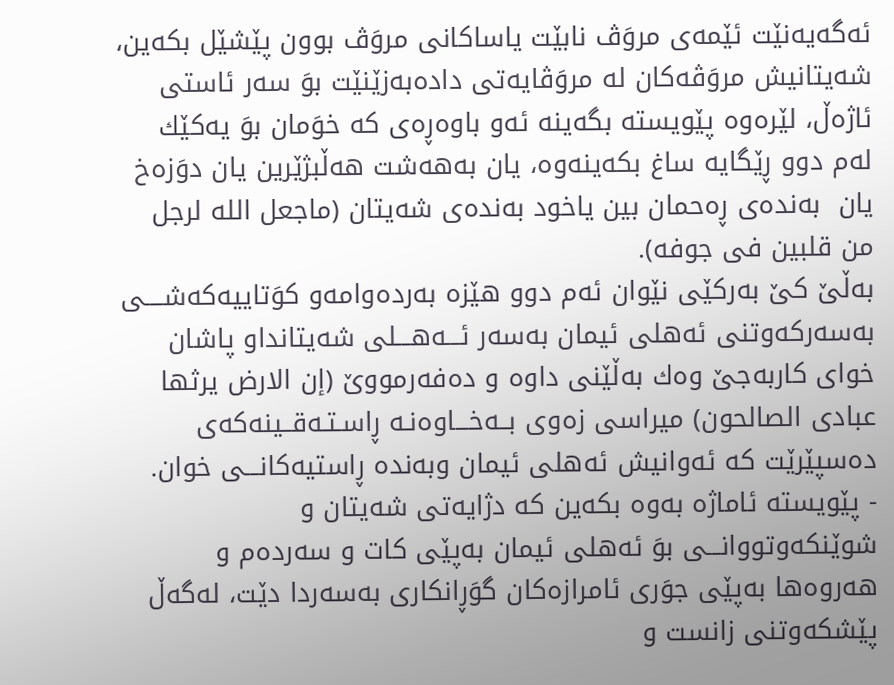ئه‌گه‌یه‌نێت ئێمه‌ی‌ مروَڤ نابێت یاساكانی‌ مروَڤ بوون پێشێل بكه‌ین، شه‌یتانیش مروَڤه‌كان له‌ مروَڤایه‌تی‌ داده‌به‌زێنێت بوَ سه‌ر ئاستی‌ ئاژه‌ڵ، لێره‌وه‌ پێویسته‌ بگه‌ینه‌ ئه‌و باوه‌ڕه‌ی‌ كه‌ خوَمان بوَ یه‌كێك له‌م دوو ڕێگایه‌ ساغ بكه‌ینه‌وه‌، یان به‌هه‌شت هه‌ڵبژێرین یان دوَزه‌خ یان  به‌نده‌ی‌ ڕه‌حمان بین یاخود به‌نده‌ی‌ شه‌یتان (ماجعل الله لرجل من قلبین فی‌ جوفه).
به‌ڵێ‌ كێ‌ به‌ركێی‌ نێوان ئه‌م دوو هێزه‌ به‌رده‌وامه‌و كوَتاییه‌كه‌شــــی‌ به‌سه‌ركه‌وتنی‌ ئه‌هلی‌ ئیمان به‌سه‌ر ئـــه‌هـــلی‌ شه‌یتانداو پاشان خوای‌ كاربه‌جێ‌ وه‌ك به‌ڵێنی‌ داوه‌ و ده‌فه‌رمووێ‌ (إن الارض یرثها عبادی الصالحون) میراسی‌ زه‌وی‌ بــه‌خـــاوه‌نـه‌ ڕاسـتـه‌قــینه‌كه‌ی‌ ده‌سپێرێت كه‌ ئه‌وانیش ئه‌هلی‌ ئیمان وبه‌نده‌ ڕاستیه‌كانـــی‌ خوان.
- پێویسته‌ ئاماژه‌ به‌وه‌ بكه‌ین كه‌ دژایه‌تی‌ شه‌یتان و شوێنكه‌وتووانـــی‌ بوَ ئه‌هلی‌ ئیمان به‌پێی‌ كات و سه‌رده‌م و هه‌روه‌ها به‌پێی‌ جوَری‌ ئامرازه‌كان گوَڕانكاری‌ به‌سه‌ردا دێت، له‌گه‌ڵ پێشكه‌وتنی‌ زانست و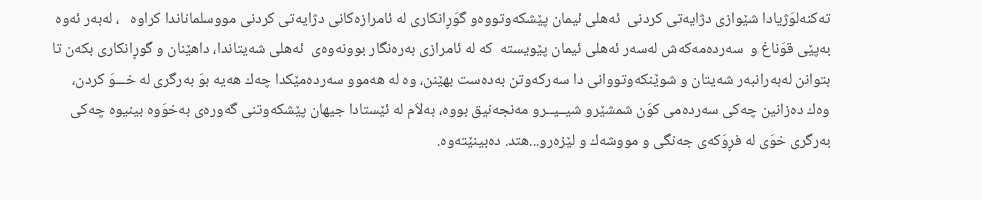ته‌كنه‌لوَژیادا شێوازی‌ دژایه‌تی‌ كردنی‌  ئه‌هلی‌ ئیمان پێشكه‌وتووه‌و گوَڕانكاری‌ له‌ ئامرازه‌كانی‌ دژایه‌تی‌ كردنی‌ مووسلماناندا كراوه‌   ، له‌به‌ر ئه‌وه‌ به‌پێی‌ قوَناغ و  سه‌رده‌مه‌كه‌ش له‌سه‌ر ئه‌هلی‌ ئیمان پێویسته‌  كه‌ له‌ ئامرازی‌ به‌ره‌نگار بوونه‌وه‌ی‌  ئه‌هلی‌ شه‌یتاندا، داهێنان و گوڕانكاری‌ بكه‌ن تا بتوانن له‌به‌رانبه‌ر شه‌یتان و شوێنكه‌وتووانی‌ دا سه‌ركه‌وتن به‌ده‌ست بهێنن، وه‌ له‌ هه‌موو سه‌رده‌مێكدا چه‌ك هه‌یه‌ بوَ به‌رگری‌ له‌ خـــوَ كردن،  وه‌ك ده‌زانین چه‌كی‌ سه‌رده‌می‌ كوَن شمشێرو شیــیــرو مه‌نجه‌نیق بووه‌، به‌لاَم له‌ ئێستادا جیهان پێشكه‌وتنی‌ گه‌وره‌ی‌ به‌خوَوه‌ بینیوه‌ چه‌كی‌ به‌رگری‌ خوَی‌ له‌ فڕوَكه‌ی‌ جه‌نگی‌ و مووشه‌ك و لێزه‌رو...هتد. ده‌بینێته‌وه‌.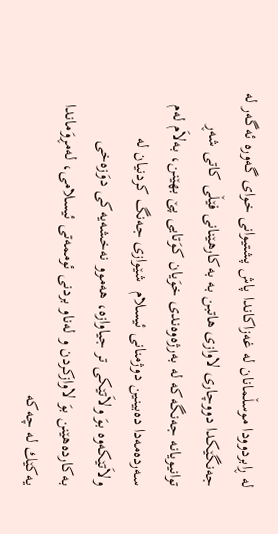له‌ ڕابردوودا موسڵمانان له‌ غه‌زاكاندا پاش پشتیوانی‌ خوای‌ گه‌وره‌ ئه‌گه‌ر له‌ جه‌نگێكدا دووچاری‌ لاوازی‌ هاتبن به‌ به‌كارهێنانی‌ فێڵی‌ كاتی‌ شه‌ڕ توانیویانه‌ جه‌نگه‌كه‌ له‌ به‌رژه‌وه‌ندی‌ خوَیان كوَتایی‌ پێ‌ بهێنن، به‌لاَم له‌م سه‌رده‌مه‌دا ده‌بینین دوژمنانی‌ ئیسلام  شێوازی‌ جه‌نگ كردنیان له‌ ولاَتێكه‌وه‌ بوَ ولاَتێكی‌ تر جیاوازه‌، هه‌موو نه‌خشه‌یه‌كی‌ دوَزه‌خی‌ به‌كارده‌هێنن بوَ لاوازكردن و له‌ناو بردنی‌ ئوممه‌تی‌ ئیسلامی‌، له‌مڕوَماندا یه‌كێك له‌ چه‌كه‌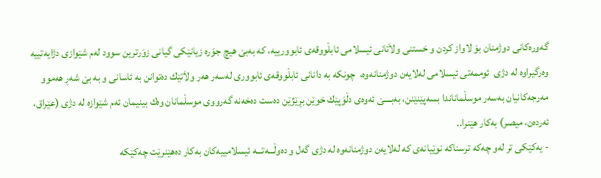گه‌وره‌كانی‌ دوژمنان بوَ لاواز كردن و خستنی‌ ولاَتانی‌ ئیسلامی‌ ئابڵووقه‌ی‌ ئابوورییه‌، كه‌ به‌بێ‌ هیچ جوَره‌ زیانێكی‌ گیانی‌ زوَرترین سوود له‌م شێوازی‌ دژایه‌تییه‌ وه‌رگیراوه‌ له‌ دژی‌  ئوممه‌تی‌ ئیسلامی‌ له‌لایه‌ن دوژمنانه‌وه‌،  چونكه‌ به‌ دانانی‌ ئابڵووقه‌ی‌ ئابووری‌ له‌سه‌ر هه‌ر ولاَتێك ده‌توانن به‌ ئاسانی‌ و به‌ بێ‌ شه‌ڕ هه‌موو مه‌رجه‌كانیان به‌سه‌ر موسڵماناندا بسه‌پێنێنن، به‌بــــێ‌ ئه‌وه‌ی‌ دڵوَپێك خوێن بڕێژێن ده‌ست ده‌خه‌نه‌ گه‌رووی‌ موسڵمانان وه‌ك بینیمان ئه‌م شێوازه‌ له‌ دژی‌ (عێراق، ئه‌رده‌ن، میصر) به‌كار هێنرا..
- یه‌كێكی‌ تر له‌و چه‌كه‌ ترسناكه‌ نوێیانه‌ی‌ كه‌ له‌لایه‌ن دوژمنانه‌وه‌ له‌ دژی‌ گه‌ل و ده‌وڵـــه‌تـــه‌ ئیسلامییه‌كان به‌كار ده‌هێنرێت چه‌كێكه‌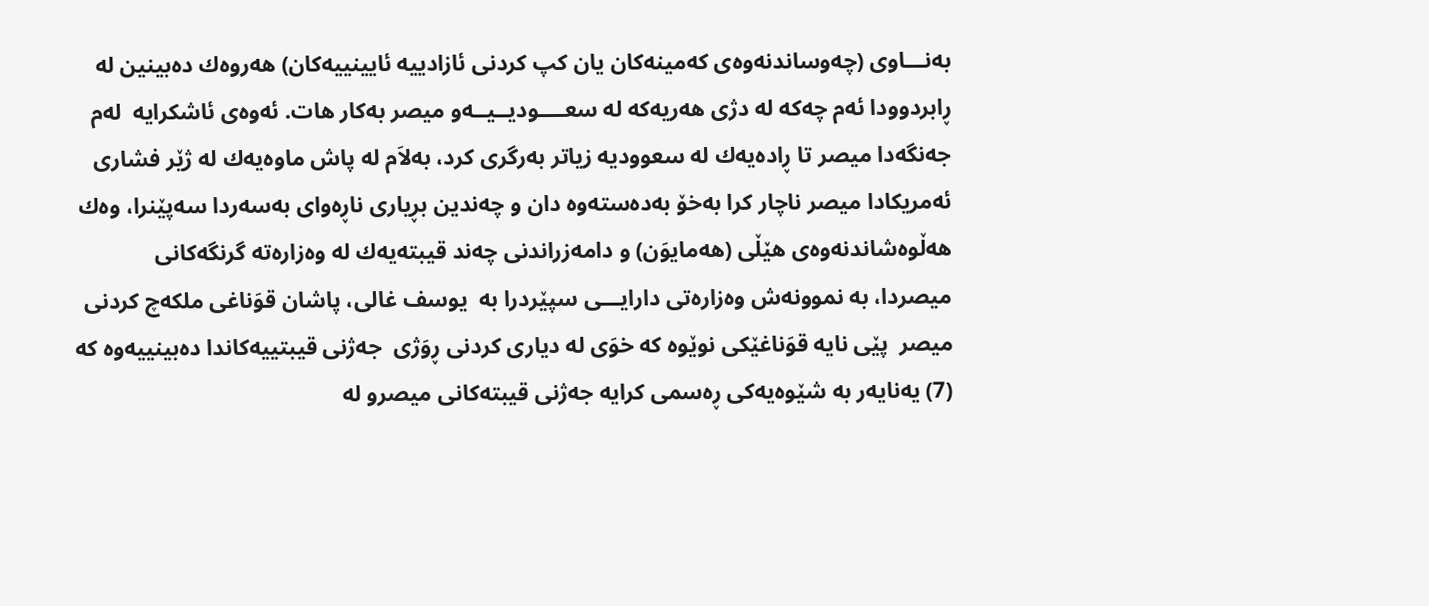به‌نـــاوی‌ (چه‌وساندنه‌وه‌ی‌ كه‌مینه‌كان یان كپ كردنی‌ ئازادییه‌ ئایینییه‌كان) هه‌روه‌ك ده‌بینین له‌ ڕابردوودا ئه‌م چه‌كه‌ له‌ دژی‌ هه‌ریه‌كه‌ له‌ سعــــودیــیــه‌و میصر به‌كار هات. ئه‌وه‌ی ئاشكرایه‌  له‌م جه‌نگه‌دا میصر تا ڕاده‌یه‌ك له‌ سعوودیه‌ زیاتر به‌رگری‌ كرد، به‌لاَم له‌ پاش ماوه‌یه‌ك له‌ ژێر فشاری‌ ئه‌مریكادا میصر ناچار كرا به‌خۆ به‌ده‌سته‌وه‌ دان و چه‌ندین بڕیاری‌ ناڕه‌وای به‌سه‌ردا سه‌پێنرا، وه‌ك هه‌ڵوه‌شاندنه‌وه‌ی‌ هێڵی‌ (هه‌مایوَن) و دامه‌زراندنی‌ چه‌ند قیبته‌یه‌ك له‌ وه‌زاره‌ته‌ گرنگه‌كانی‌ میصردا، به‌ نموونه‌ش وه‌زاره‌تی‌ دارایـــی‌ سپێردرا به‌  یوسف غالی‌، پاشان قوَناغی‌ ملكه‌چ كردنی‌ میصر  پێی‌ نایه‌ قوَناغێكی‌ نوێوه‌ كه‌ خوَی‌ له‌ دیاری‌ كردنی‌ ڕوَژی‌  جه‌ژنی‌ قیبتییه‌كاندا ده‌بینییه‌وه‌ كه‌ (7) یه‌نایه‌ر به‌ شێوه‌یه‌كی‌ ڕه‌سمی‌ كرایه‌ جه‌ژنی‌ قیبته‌كانی‌ میصرو له‌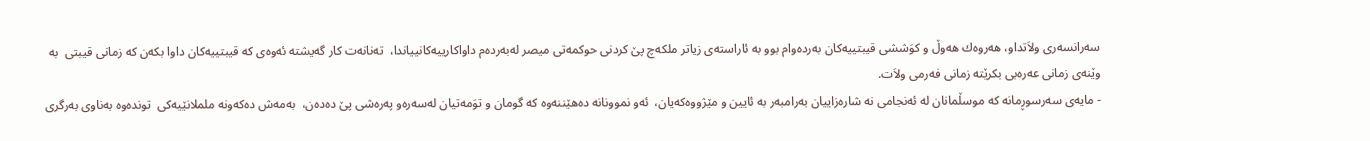سه‌رانسه‌ری‌ ولاَتداو، هه‌روه‌ك هه‌وڵ و كوَششی‌ قیبتییه‌كان به‌رده‌وام بوو به‌ ئاراسته‌ی‌ زیاتر ملكه‌چ پێ كردنی‌ حوكمه‌تی‌ میصر له‌به‌رده‌م داواكارییه‌كانییاندا،  ته‌نانه‌ت كار گه‌یشته‌ ئه‌وه‌ی‌ كه‌ قیبتییه‌كان داوا بكه‌ن كه‌ زمانی‌ قیبتی‌  به‌ وێنه‌ی‌ زمانی‌ عه‌ره‌بی‌ بكرێته‌ زمانی‌ فه‌رمی‌ ولاَت.
- مایه‌ی‌ سه‌رسوڕمانه‌ كه‌ موسڵمانان له‌ ئه‌نجامی‌ نه‌ شاره‌زاییان به‌رامبه‌ر به‌ ئایین و مێژووه‌كه‌یان،  ئه‌و نموونانه‌ ده‌هێننه‌وه‌ كه‌ گومان و توَمه‌تیان له‌سه‌ره‌و په‌ره‌شی‌ پێ ده‌ده‌ن،  به‌مه‌ش ده‌كه‌ونه‌ ململانێیه‌كی‌  تونده‌وه‌ به‌ناوی‌ به‌رگری‌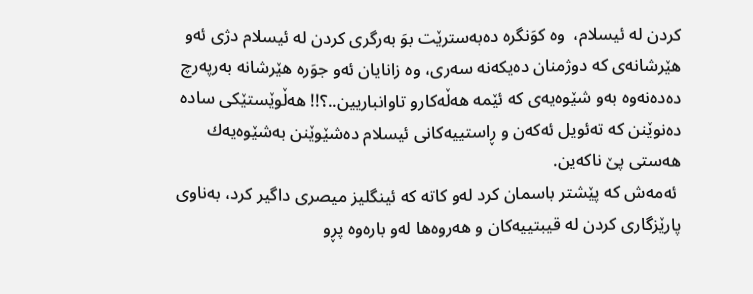كردن له‌ ئیسلام،  وه‌ كوَنگره‌ ده‌به‌سترێت بوَ به‌رگری‌ كردن له‌ ئیسلام دژی‌ ئه‌و هێرشانه‌ی‌ كه‌ دوژمنان ده‌یكه‌نه‌ سه‌ری‌، وه‌ زانایان ئه‌و جوَره‌ هێرشانه‌ به‌رپه‌رچ ده‌ده‌نه‌وه‌ به‌و شێوه‌یه‌ی‌ كه‌ ئێمه‌ هه‌ڵه‌كارو تاوانباریین..؟!! هه‌ڵوێستێكی‌ ساده‌ ده‌نوێنن كه‌ ته‌ئویل ئه‌كه‌ن و ڕاستییه‌كانی‌ ئیسلام ده‌شێوێنن به‌شێوه‌یه‌ك هه‌ستی‌ پێ‌ ناكه‌ین.
 ئه‌مه‌ش كه‌ پێشتر باسمان كرد له‌و كاته‌ كه‌ ئینگلیز میصری‌ داگیر كرد، به‌ناوی‌ پارێزگاری‌ كردن له‌ قیبتییه‌كان و هه‌روه‌ها له‌و باره‌وه‌ پڕو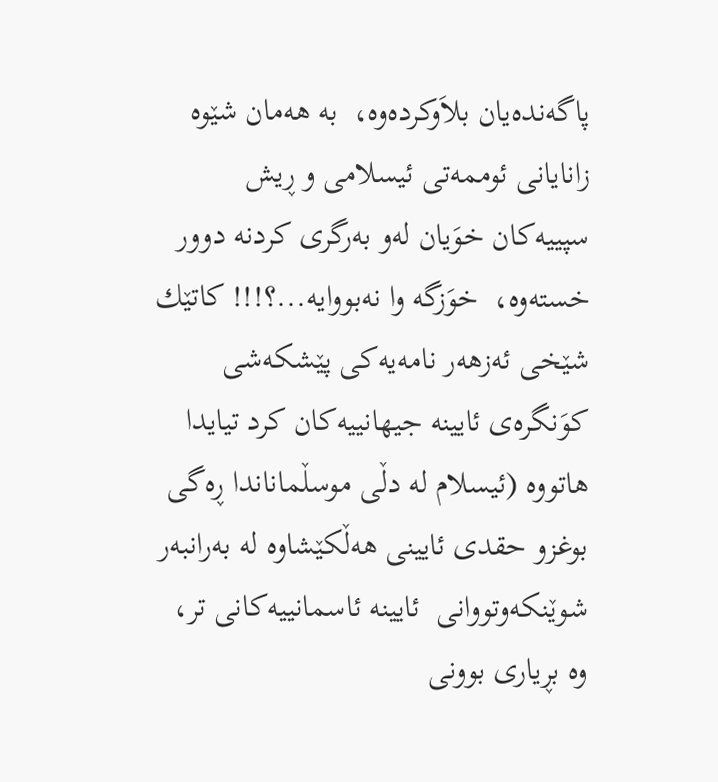پاگه‌نده‌یان بلاَوكرده‌وه‌،  به‌ هه‌مان شێوه‌ زانایانی‌ ئوممه‌تی‌ ئیسلامی‌ و ڕیش سپییه‌كان خوَیان له‌و به‌رگری‌ كردنه‌ دوور خسته‌وه‌،  خوَزگه‌ وا نه‌بووایه‌...؟!!! كاتێك شێخی‌ ئه‌زهه‌ر نامه‌یه‌كی‌ پێشكه‌شی‌ كوَنگره‌ی‌ ئایینه‌ جیهانییه‌كان كرد تیایدا هاتووه‌ (ئیسلام له‌ دڵی‌ موسڵماناندا ڕه‌گی‌ بوغزو حقدی‌ ئایینی‌ هه‌ڵكێشاوه‌ له‌ به‌رانبه‌ر شوێنكه‌وتووانی‌  ئایینه‌ ئاسمانییه‌كانی‌ تر، وه‌ بڕیاری‌ بوونی‌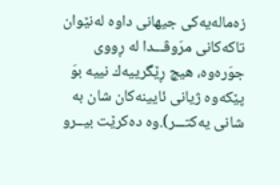زه‌ماله‌یه‌كی‌ جیهانی‌ داوه‌ له‌نێوان تاكه‌كانی‌ مرَوڤـــدا له‌ ڕووی‌ جوَره‌وه‌، هیچ ڕێگرییه‌ك نییه‌ بوَ پێكه‌وه‌ ژیانی‌ ئایینه‌كان شان به‌ شانی‌ یه‌كتـــر).وه‌ ده‌كرێت بیــرو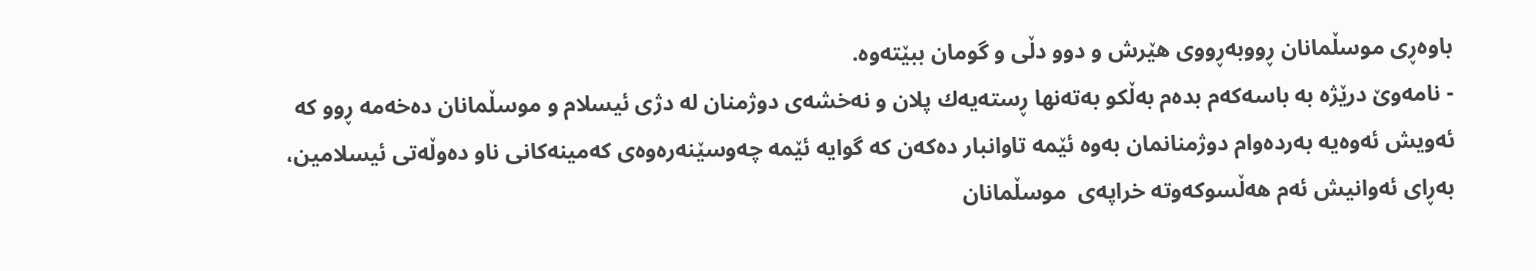باوه‌ڕی‌ موسڵمانان ڕووبه‌ڕووی‌ هێرش و دوو دڵی‌ و گومان ببێته‌وه‌.
- نامه‌وێ‌ درێژه‌ به‌ باسه‌كه‌م بده‌م به‌ڵكو به‌ته‌نها ڕسته‌یه‌ك پلان و نه‌خشه‌ی‌ دوژمنان له‌ دژی‌ ئیسلام و موسڵمانان ده‌خه‌مه‌ ڕوو كه‌ ئه‌ویش ئه‌وه‌یه‌ به‌رده‌وام دوژمنانمان به‌وه‌ ئێمه‌ تاوانبار ده‌كه‌ن كه‌ گوایه‌ ئێمه‌ چه‌وسێنه‌ره‌وه‌ی‌ كه‌مینه‌كانی‌ ناو ده‌وڵه‌تی‌ ئیسلامین، به‌ڕای‌ ئه‌وانیش ئه‌م هه‌ڵسوكه‌وته‌ خراپه‌ی‌  موسڵمانان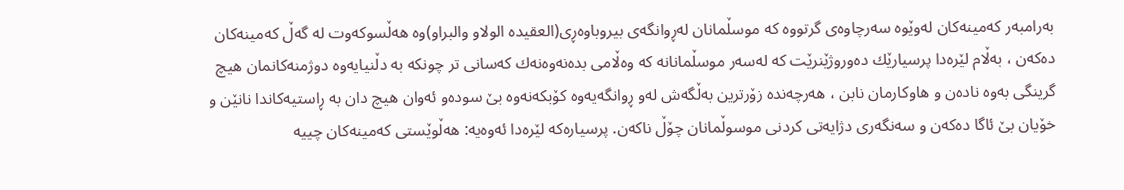به‌رامبه‌ر كه‌مینه‌كان له‌وێوه‌ سه‌رچاوه‌ی‌ گرتووه‌ كه‌ موسڵمانان له‌ڕوانگه‌ی‌ بیروباوه‌ڕی‌(العقیده‌ الولا‌و والبرا‌و)وه‌ هه‌ڵسوكه‌وت له‌ گه‌ڵ كه‌مینه‌كان ده‌كه‌ن ، به‌ڵام لێره‌دا پرسیارێك ده‌وروژێنرێت كه‌ له‌سه‌ر موسڵمانانه‌ كه‌ وه‌ڵامی‌ بده‌نه‌وه‌نه‌ك كه‌سانی‌ تر چونكه‌ به‌ دڵنیایه‌وه‌ دوژمنه‌كانمان هیچ گرینگی‌ به‌وه‌ ناده‌ن و هاوكارمان نابن ، هه‌رچه‌نده‌ زۆرترین به‌ڵگه‌ش له‌و ڕوانگه‌یه‌وه‌ كۆبكه‌نه‌وه‌ بێ‌ سوده‌و ئه‌وان هیچ دان به‌ ڕاستیه‌كاندا نانێن و خۆیان بێ‌ ئاگا ده‌كه‌ن و سه‌نگه‌ری‌ دژایه‌تی‌ كردنی‌ موسوڵمانان چۆڵ ناكه‌ن. پرسیاره‌كه‌ لێره‌دا ئه‌وه‌یه‌: هه‌ڵوێستی‌ كه‌مینه‌كان چییه‌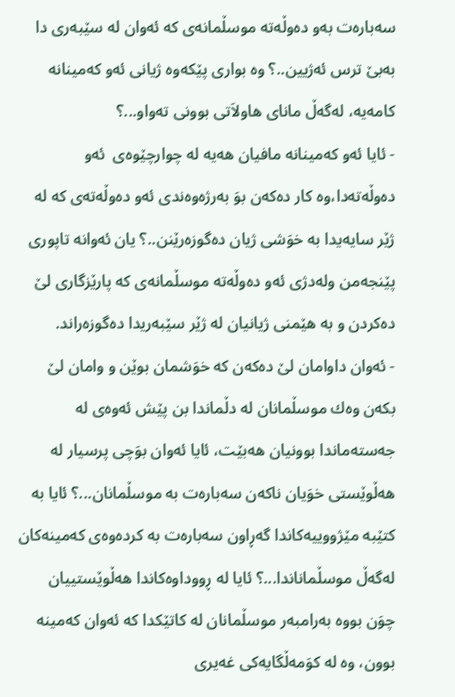سه‌باره‌ت به‌و ده‌وڵه‌ته‌ موسڵمانه‌ی‌ كه‌ ئه‌وان له‌ سێبه‌ری‌ دا به‌بێ‌ ترس ئه‌ژیین..؟ وه‌ بواری‌ پێكه‌وه‌ ژیانی‌ ئه‌و كه‌مینانه‌ كامه‌یه‌، له‌گه‌ڵ مانای‌ هاولاَتی‌ بوونی‌ ته‌واو...؟
- ئایا ئه‌و كه‌مینانه‌ مافیان هه‌یه‌ له‌ چوارچێوه‌ی‌  ئه‌و ده‌وڵه‌ته‌دا،وه‌ كار ده‌كه‌ن بوَ به‌رژه‌وه‌ندی‌ ئه‌و ده‌وڵه‌ته‌ی‌ كه‌ له‌ ژێر سایه‌یدا به‌ خوَشی‌ ژیان ده‌گوزه‌رێنن..؟ یان ئه‌وانه‌ تاپوری‌ پێنجه‌من وله‌دژی‌ ئه‌و ده‌وڵه‌ته‌ موسڵمانه‌ی‌ كه‌ پارێزگاری‌ لێ‌ ده‌كردن و به‌ هێمنی‌ ژیانیان له‌ ژێر سێبه‌ریدا ده‌گوزه‌راند.
- ئه‌وان داوامان لێ‌ ده‌كه‌ن كه‌ خوَشمان بوێن و وامان لێ‌ بكه‌ن وه‌ك موسڵمانان له‌ دڵماندا بن پێش ئه‌وه‌ی‌ له‌ جه‌سته‌ماندا بوونیان هه‌بێت، ئایا ئه‌وان بوَچی‌ پرسیار له‌ هه‌ڵوێستی‌ خوَیان ناكه‌ن سه‌باره‌ت به‌ موسڵمانان...؟ ئایا به‌ كتێبه‌ مێژووییه‌كاندا گه‌ڕاون سه‌باره‌ت به‌ كرده‌وه‌ی‌ كه‌مینه‌كان له‌گه‌ڵ موسڵماناندا...؟ ئایا له‌ ڕووداوه‌كاندا هه‌ڵوێستییان چوَن بووه‌ به‌رامبه‌ر موسڵمانان له‌ كاتێكدا كه‌ ئه‌وان كه‌مینه‌ بوون، وه‌ له‌ كوَمه‌ڵگایه‌كی‌ غه‌یری‌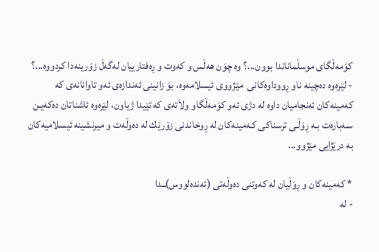كوَمه‌ڵگای‌ موسڵماناندا بوون...؟ وه‌ چوَن هه‌ڵس و كه‌وت و ڕه‌فتارییان له‌گه‌ڵ زوَرینه‌دا كردووه‌...؟
- لێره‌وه‌ ده‌چینه‌ ناو ڕووداوه‌كانی‌  مێژووی‌ ئیسلامه‌وه‌، بوَ زانینی‌ ئه‌ندازه‌ی‌ ئه‌و تاوانانه‌ی‌ كه‌ كه‌مینه‌كان ئه‌نجامیان داوه‌ له‌ دژی‌ ئه‌و كوَمه‌ڵگاو ولاَته‌ی‌ كه‌ تێیدا ژیاون، لێره‌وه‌ ئاشناتان ده‌كه‌یـن سـه‌باره‌ت بـه‌ ڕوَڵـی‌ ترسناكی‌ كـه‌مینه‌كان له‌ ڕوخاندنی‌ زۆرێك له‌ ده‌وڵه‌ت و میرنشینه‌ ئیسلامیه‌كان به‌ درێژایی‌ مێژوو...

* كه‌مینه‌كان و ڕوَڵیان له‌ كه‌وتنی‌ ده‌وڵه‌تی‌ (ئه‌نده‌لووس)ــدا
- له‌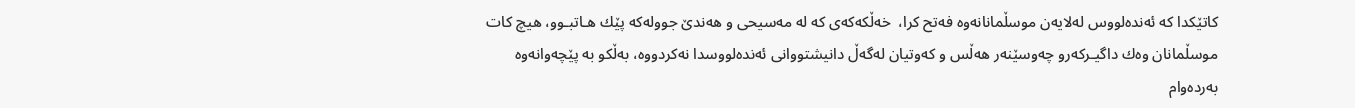كاتێكدا كه‌ ئه‌نده‌لووس له‌لایه‌ن موسڵمانانه‌وه‌ فه‌تح كرا،  خه‌ڵكه‌كه‌ی‌ كه‌ له‌ مه‌سیحی‌ و هه‌ندێ‌ جووله‌كه‌ پێك هـاتبـوو، هیچ كات موسڵمانان وه‌ك داگیـركه‌رو چه‌وسێنه‌ر هه‌ڵس و كه‌وتیان له‌گه‌ڵ دانیشتووانی‌ ئه‌نده‌لووسدا نه‌كردووه‌، به‌ڵكو به‌ پێچه‌وانه‌وه‌ به‌رده‌وام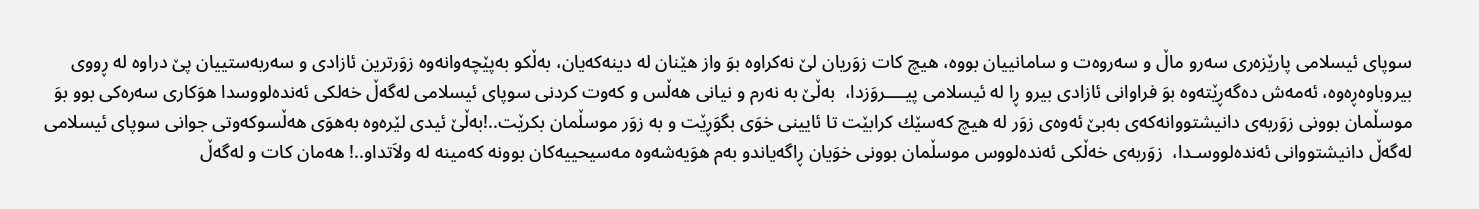سوپای‌ ئیسلامی‌ پارێزه‌ری‌ سه‌رو ماڵ و سه‌روه‌ت و سامانییان بووه‌، هیچ كات زوَریان لێ‌ نه‌كراوه‌ بوَ واز هێنان له‌ دینه‌كه‌یان، به‌ڵكو به‌پێچه‌وانه‌وه‌ زوَرترین ئازادی‌ و سه‌ربه‌ستییان پێ‌ دراوه‌ له‌ ڕووی‌ بیروباوه‌ڕه‌وه‌، ئه‌مه‌ش ده‌گه‌ڕێته‌وه‌ بوَ فراوانی‌ ئازادی‌ بیرو ڕا له‌ ئیسلامی‌ پیــــروَزدا،  به‌ڵێ‌ به‌ نه‌رم و نیانی‌ هه‌ڵس و كه‌وت كردنی‌ سوپای‌ ئیسلامی‌ له‌گه‌ڵ خه‌لكی‌ ئه‌نده‌لووسدا هوَكاری‌ سه‌ره‌كی‌ بوو بوَ موسڵمان بوونی‌ زوَربه‌ی‌ دانیشتووانه‌كه‌ی‌ به‌بێ‌ ئه‌وه‌ی‌ زوَر له‌ هیچ كه‌سێك كرابێت تا ئایینی‌ خوَی‌ بگوَڕێت و به‌ زوَر موسڵمان بكرێت..!به‌ڵێ‌ ئیدی‌ لێره‌وه‌ به‌هوَی‌ هه‌ڵسوكه‌وتی‌ جوانی‌ سوپای‌ ئیسلامی‌ له‌گه‌ڵ دانیشتووانی‌ ئه‌نده‌لووسـدا،  زوَربه‌ی‌ خه‌ڵكی‌ ئه‌نده‌لووس موسڵمان بوونی‌ خوَیان ڕاگه‌یاندو به‌م هوَیه‌شه‌وه‌ مه‌سیحییه‌كان بوونه‌ كه‌مینه‌ له‌ ولاَتداو..! هه‌مان كات و له‌گه‌ڵ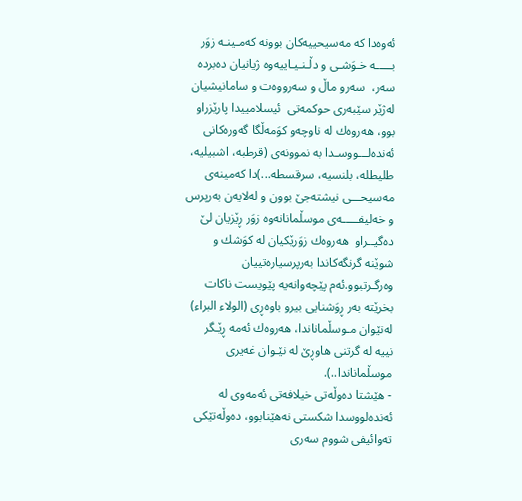ئه‌وه‌دا كه‌ مه‌سیحییه‌كان بوونه‌ كه‌مـینـه‌ زوَر بـــــه‌ خـوَشـی‌ و دڵـنـیـاییه‌وه‌ ژیانیان ده‌برده‌ سه‌ر،  سه‌رو ماڵ و سه‌رووه‌ت و سامانیشیان له‌ژێر سێبه‌ری‌ حوكمه‌تی‌  ئیسلامییدا پارێزراو بوو، هه‌روه‌ك له‌ ناوچه‌و كوَمه‌ڵگا گه‌وره‌كانی‌ ئه‌نده‌لـــووسـدا به‌ نموونه‌ی‌ (قرطبه‌، اشبیلیه‌، طلیطله‌، بلنسیه‌، سرقسطه‌...)دا كه‌مینه‌ی‌ مه‌سیحـــی‌ نیشته‌جێ بوون و له‌لایه‌ن به‌رپرس و خه‌لیفـــــه‌ی‌ موسڵمانانه‌وه‌ زوَر ڕێزیان لێ‌ ده‌گیــراو  هه‌روه‌ك زوَرێكیان له‌ كوَشك و شوێنه‌ گرنگه‌كاندا به‌رپرسیاره‌تییان وه‌رگـرتبوو.ئه‌م پێچه‌وانه‌یه‌ پێویست ناكات بخرێته‌ به‌ر ڕوَشنایی‌ بیرو باوه‌ڕی (الولا‌ء البرا‌ء) له‌نێوان مـوسڵماناندا، هه‌روه‌ك ئه‌مه‌ ڕێـگر نییه‌ له‌ گرتنی‌ هاوڕێ له‌ نێـوان غه‌یری‌ موسڵماناندا..).
- هێشتا ده‌وڵه‌تی‌ خیلافه‌تی‌ ئه‌مه‌وی‌ له‌ ئه‌نده‌لووسدا شكستی‌ نه‌هێنابوو، ده‌وڵه‌تێكی‌ ته‌وائیفی‌ شووم سه‌ری‌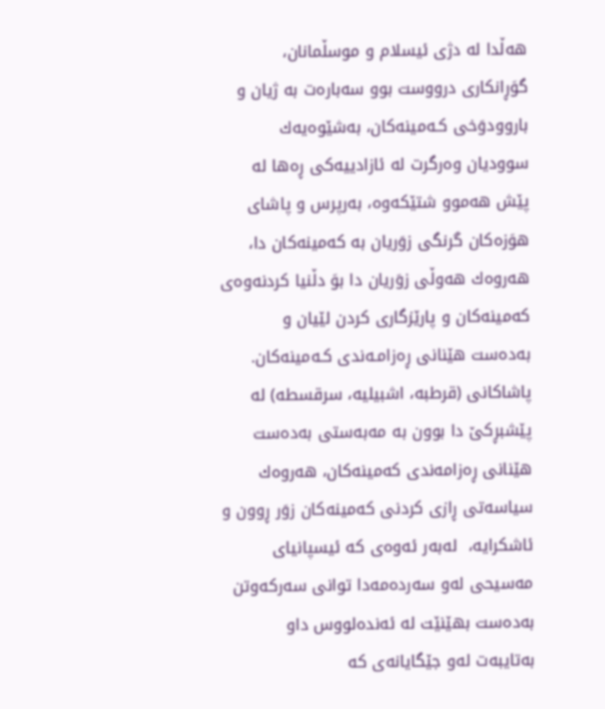هه‌ڵدا له‌ دژی‌ ئیسلام و موسڵمانان، گوَڕانكاری‌ درووست بوو سه‌باره‌ت به‌ ژیان و باروودوَخی‌ كـه‌مینه‌كان، به‌شێوه‌یه‌ك سوودیان وه‌رگرت له‌ ئازادییه‌كی‌ ڕه‌ها له‌ پێش هه‌موو شتێكه‌وه‌، به‌رپرس و پاشای‌ هوَزه‌كان گرنگی‌ زوَریان به‌ كه‌مینه‌كان دا،  هه‌روه‌ك هه‌وڵی‌ زوَریان دا بوَ دڵنیا كردنه‌وه‌ی‌  كه‌مینه‌كان و پارێزگاری‌ كردن لێیان و به‌ده‌ست هێنانی‌ ڕه‌زامـه‌ندی‌ كـه‌مینه‌كان.
پاشاكانی‌ (قرطبه‌، اشبیلیه‌، سرقسطه‌) له‌ پێشبڕكێ‌ دا بوون به‌ مه‌به‌ستی‌ به‌ده‌ست هێنانی‌ ڕه‌زامه‌ندی‌ كه‌مینه‌كان، هه‌روه‌ك سیاسه‌تی‌ ڕازی‌ كردنی‌ كه‌مینه‌كان زوَر ڕوون و ئاشكرایه‌،  له‌به‌ر ئه‌وه‌ی‌ كه‌ ئیسپانیای‌ مه‌سیحی‌ له‌و سه‌رده‌مه‌دا توانی‌ سه‌ركه‌وتن به‌ده‌ست بهێنێت له‌ ئه‌نده‌لووس داو به‌تایبه‌ت له‌و جێگایانه‌ی‌ كه‌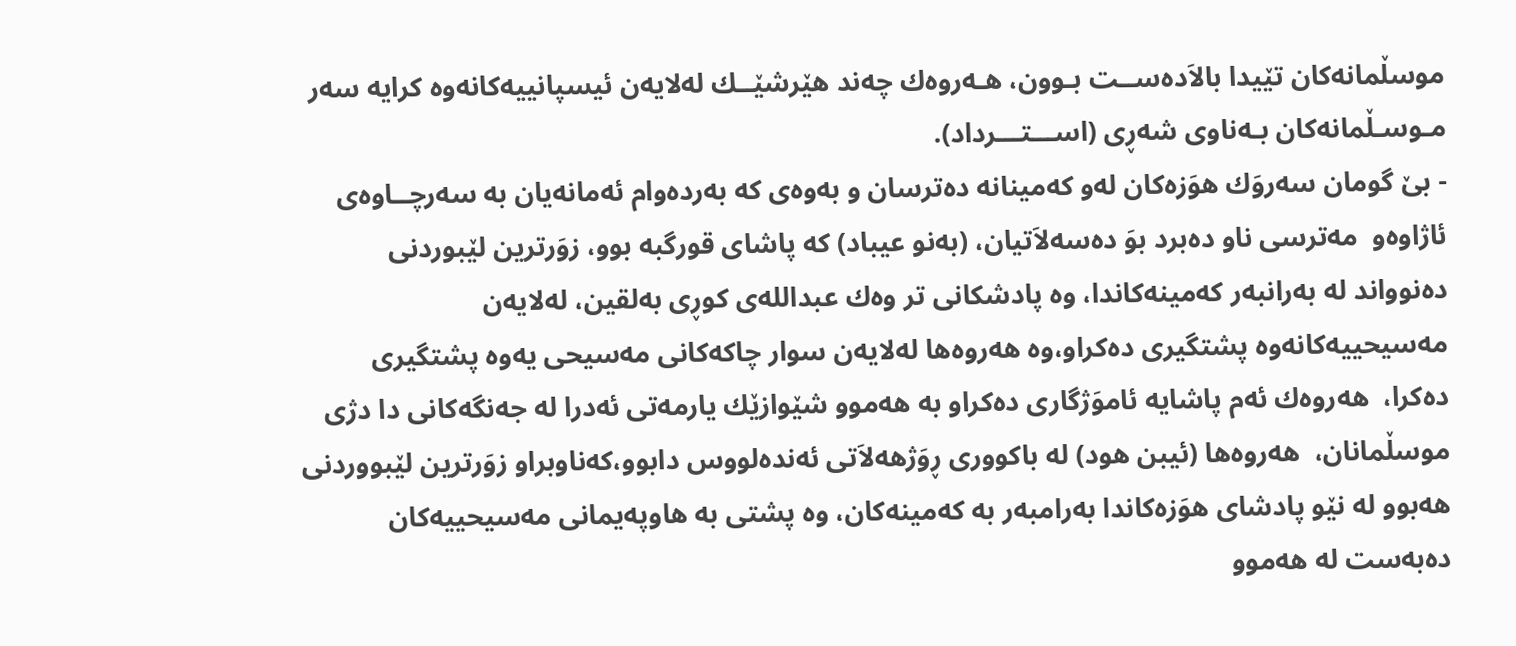موسڵمانه‌كان تێیدا بالاَده‌ســت بـوون، هـه‌روه‌ك چه‌ند هێرشێــك له‌لایه‌ن ئیسپانییه‌كانه‌وه‌ كرایه‌ سه‌ر مـوسـڵمانه‌كان بـه‌ناوی‌ شه‌ڕی‌ (اســـتـــرداد).
- بێ گومان سه‌روَك هوَزه‌كان له‌و كه‌مینانه‌ ده‌ترسان و به‌وه‌ی‌ كه‌ به‌رده‌وام ئه‌مانه‌یان به‌ سه‌رچــاوه‌ی‌ ئاژاوه‌و  مه‌ترسی‌ ناو ده‌برد بوَ ده‌سه‌لاَتیان، (به‌نو عیباد) كه‌ پاشای‌ قورگبه‌ بوو، زوَرترین لێبوردنی‌ ده‌نوواند له‌ به‌رانبه‌ر كه‌مینه‌كاندا، وه‌ پادشكانی‌ تر وه‌ك عبدالله‌ی‌ كوڕی‌ به‌لقین، له‌لایه‌ن مه‌سیحییه‌كانه‌وه‌ پشتگیری‌ ده‌كراو،وه‌ هه‌روه‌ها له‌لایه‌ن سوار چاكه‌كانی‌ مه‌سیحی یه‌وه‌ پشتگیری‌ ده‌كرا،  هه‌روه‌ك ئه‌م پاشایه‌ ئاموَژگاری‌ ده‌كراو به‌ هه‌موو شێوازێك یارمه‌تی‌ ئه‌درا له‌ جه‌نگه‌كانی‌ دا دژی‌ موسڵمانان،  هه‌روه‌ها (ئیبن هود) له‌ باكووری‌ ڕوَژهه‌لاَتی‌ ئه‌نده‌لووس دابوو،كه‌ناوبراو زوَرترین لێبووردنی‌ هه‌بوو له‌ نێو پادشای‌ هوَزه‌كاندا به‌رامبه‌ر به‌ كه‌مینه‌كان، وه‌ پشتی‌ به‌ هاوپه‌یمانی مه‌سیحییه‌كان ده‌به‌ست له‌ هه‌موو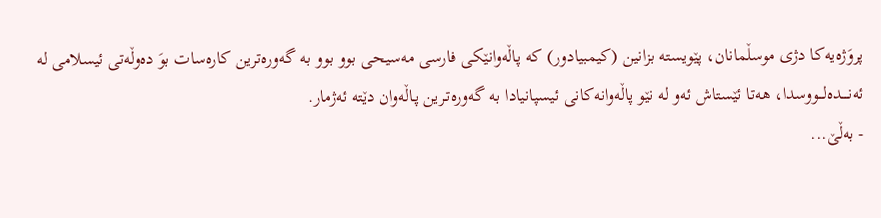پروَژه‌یه‌كا دژی‌ موسڵمانان، پێویسته‌ بزانین (كیمبیادور) كه‌ پاڵه‌وانێكی‌ فارسی‌ مه‌سیحی‌ بوو بوو به‌ گه‌وره‌ترین كاره‌سات بوَ ده‌وڵه‌تی‌ ئیسلامی‌ له‌ ئه‌نــــده‌لـــووسدا، هه‌تا ئێستاش ئه‌و له‌ نێو پاڵه‌وانه‌كانی‌ ئیسپانیادا به‌ گه‌وره‌تـرین پـاڵه‌وان دێته‌ ئه‌ژمار.
- به‌ڵێ‌...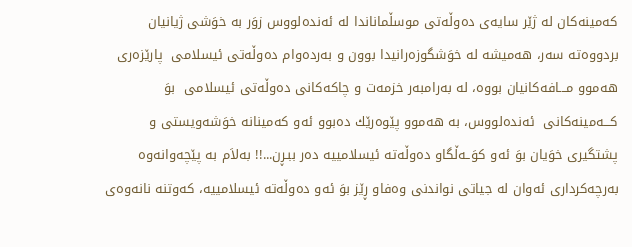كه‌مینه‌كان له‌ ژێر سایه‌ی‌ ده‌وڵه‌تی‌ موسڵماناندا له‌ ئه‌نده‌لووس زوَر به‌ خوَشی‌ ژیانیان بردووه‌ته‌ سه‌ر، هه‌میشه‌ له‌ خوَشگوزه‌رانیدا بوون و به‌رده‌وام ده‌وڵه‌تی‌ ئیسلامی‌  پارێزه‌ری‌ هه‌موو مـــافه‌كانیان بووه‌، له‌ به‌رامبه‌ر خزمه‌ت و چاكه‌كانی‌ ده‌وڵه‌تی‌ ئیسلامی‌  بوَ كـــه‌مینه‌كانی‌  ئه‌نده‌لووس، به‌ هه‌موو پێوه‌رێك ده‌بوو ئه‌و كه‌مینانه‌ خوَشه‌ویستی‌ و پشتگیری‌ خوَیان بوَ ئه‌و كوَـه‌ڵگاو ده‌وڵه‌ته‌ ئیسلامییه‌ ده‌ر ببـڕن...!! به‌لاَم به‌ پێچه‌وانه‌وه‌ به‌رچه‌كرداری‌ ئه‌وان له‌ جیاتی‌ نواندنی‌ وه‌فاو ڕێز بوَ ئه‌و ده‌وڵه‌ته‌ ئیسلامییه‌، كه‌وتنه‌ نانه‌وه‌ی‌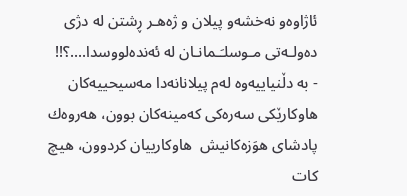ئاژاوه‌و نه‌خشه‌و پیلان و ژه‌هـر ڕشتن له‌ دژی‌ ده‌ولـه‌تی‌ مـوسلـَـمانـان له‌ ئه‌نده‌لووسدا....؟!!
- به‌ دڵنیاییه‌وه‌ له‌م پیلانانه‌دا مه‌سیحییه‌كان هاوكارێكی‌ سه‌ره‌كی‌ كه‌مینه‌كان بوون، هه‌روه‌ك پادشای‌ هوَزه‌كانیش  هاوكارییان كردوون، هیچ كات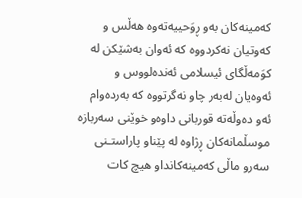كه‌مینه‌كان به‌و ڕوَحییه‌ته‌وه‌ هه‌ڵس و كه‌وتیان نه‌كردووه‌ كه‌ ئه‌وان به‌شێكن له‌ كوَمه‌ڵگای‌ ئیسلامی‌ ئه‌نده‌لووس و ئه‌وه‌یان له‌به‌ر چاو نه‌گرتووه‌ كه‌ به‌رده‌وام ئه‌و ده‌وڵه‌ته‌ قوربانی‌ داوه‌و خوێنی‌ سه‌ربازه‌ موسڵمانه‌كان ڕژاوه‌ له‌ پێناو پاراستـنی‌ سه‌رو ماڵی‌ كه‌مینه‌كانداو هیچ كات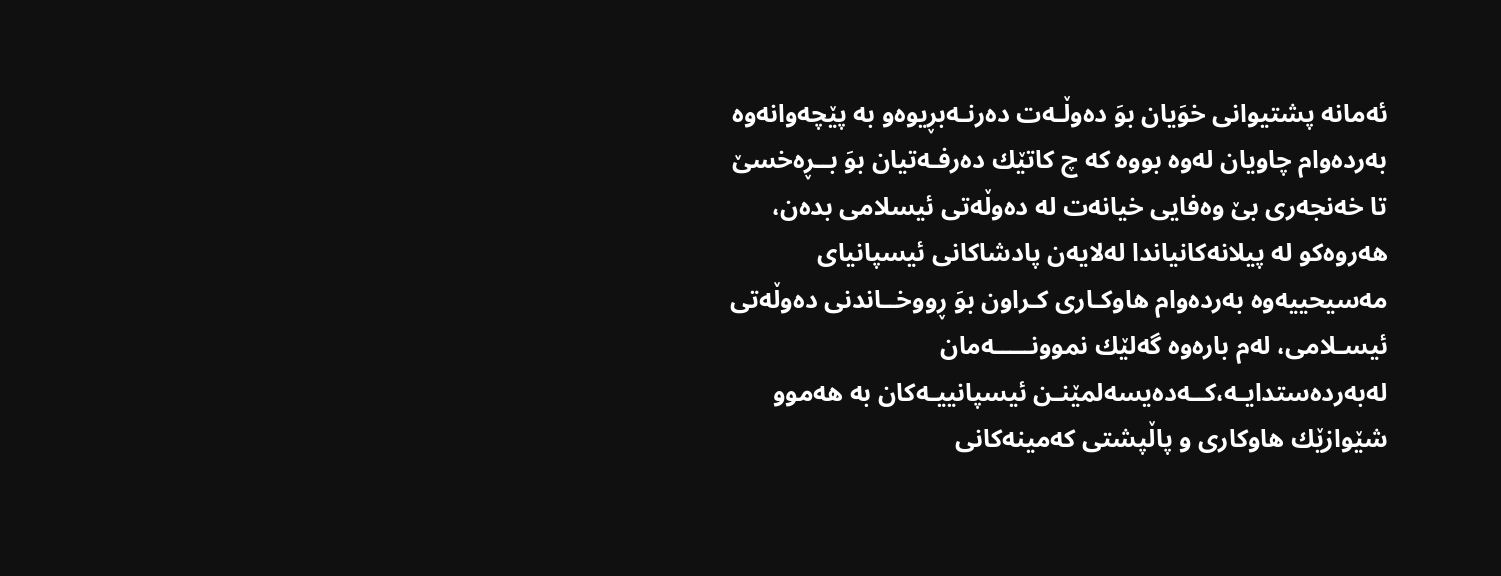ئه‌مانه‌ پشتیوانی‌ خوَیان بوَ ده‌وڵـه‌ت ده‌رنـه‌بڕیوه‌و به‌ پێچه‌وانه‌وه‌ به‌رده‌وام چاویان له‌وه‌ بووه‌ كه‌ چ كاتێك ده‌رفـه‌تیان بوَ بــڕه‌خسێ‌ تا خه‌نجه‌ری‌ بێ‌ وه‌فایی‌ خیانه‌ت له‌ ده‌وڵه‌تی‌ ئیسلامی‌ بده‌ن،  هه‌روه‌كو له‌ پیلانه‌كانیاندا له‌لایه‌ن پادشاكانی‌ ئیسپانیای‌ مه‌سیحییه‌وه‌ به‌رده‌وام هاوكـاری‌ كـراون بوَ ڕووخــاندنی‌ ده‌وڵه‌تی‌ ئیسـلامی‌، له‌م باره‌وه‌ گه‌لێك نموونـــــه‌مان له‌به‌رده‌ستدایـه‌،كــه‌ده‌یسه‌لمێنـن ئیسپانییـه‌كان به‌ هه‌موو شێوازێك هاوكاری‌ و پاڵپشتی‌ كه‌مینه‌كانی‌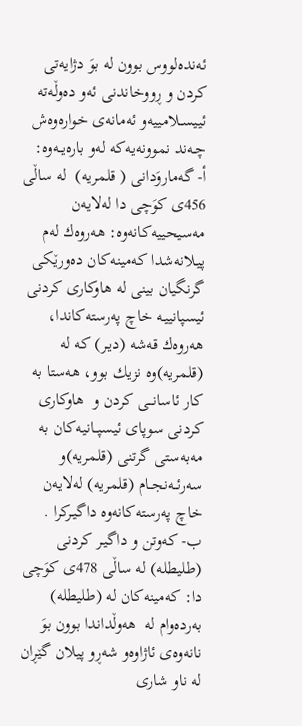ئه‌نده‌لووس بوون له‌ بوَ دژایه‌تی‌ كردن و ڕووخاندنی‌ ئه‌و ده‌وڵه‌ته‌ ئییســلامییه‌و ئه‌مانه‌ی‌ خواره‌وه‌ش چـه‌ند نموونه‌یه‌كه‌ له‌و باره‌یــه‌وه‌:
أ- گه‌ماروَدانی‌ ( قلمریه‌)  له‌ ساڵی‌ 456ی‌ كوَچی‌ دا له‌لایه‌ن مه‌سیحییه‌كانه‌وه‌: هه‌روه‌ك له‌م پیـلانه‌شدا كه‌مینه‌كان ده‌ورێكی‌ گرنگیان بینی‌ له‌ هاوكاری‌ كردنی‌ ئیسپانییـه‌ خاچ په‌رسته‌كاندا، هه‌روه‌ك قه‌شه‌ (دیـر) كه‌ له‌ (قلمریه‌)وه‌ نزیك بوو، هه‌ستا به‌ كار ئاسانـــی‌ كردن و  هاوكاری‌ كردنی‌ سوپای‌ ئیسپــانیه‌كان به‌ مه‌به‌ستی‌ گرتنی‌ (قلمریه‌)و سه‌رئــه‌نجــام (قلمریه‌) له‌لایه‌ن خاچ په‌رسته‌كانه‌وه‌ داگیـركرا .
ب- كه‌وتن و داگیـر كردنی‌ (طلیطله‌) له‌ ساڵی‌ 478ی‌ كوَچی‌ دا: كه‌مینه‌كان له‌ (طلیطله‌) به‌رده‌وام له‌  هه‌وڵداندا بوون بوَ نانه‌وه‌ی‌ ئاژاوه‌و شه‌ڕو پیلان گێڕان له‌ ناو شاری‌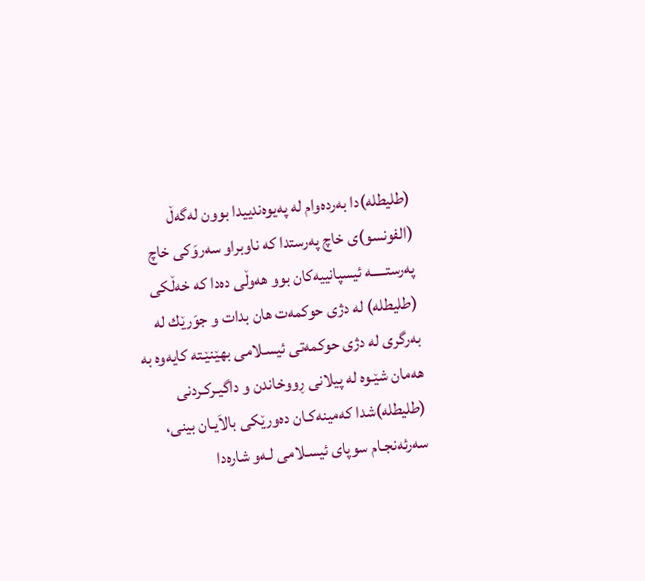(طلیطله‌)دا به‌رده‌وام له‌ په‌یوه‌ندییدا بوون له‌گه‌ڵ (الفونسو)ی‌ خاچ په‌رستدا كه‌ ناوبراو سه‌روَكی‌ خاچ په‌رستـــــه‌ ئیسپانییه‌كان بوو هه‌وڵی‌ ده‌دا كه‌ خه‌ڵكی‌ (طلیطله‌) له‌ دژی‌ حوكمه‌ت هان بدات و جوَرێك له‌ به‌رگری‌ له‌ دژی‌ حوكمه‌تی‌ ئیسـلامی‌ بهێنێـته‌ كایه‌وه‌ به‌ هه‌مان شێـوه‌ له‌ پیلانی‌ ڕووخاندن و داگیـركـردنی‌ (طلیطله‌)شدا كه‌مینه‌كـان ده‌ورێكی‌ بالاَیـان بینی‌،  سه‌رئه‌نجـام سوپای‌ ئیسـلامی‌ لـه‌و شاره‌دا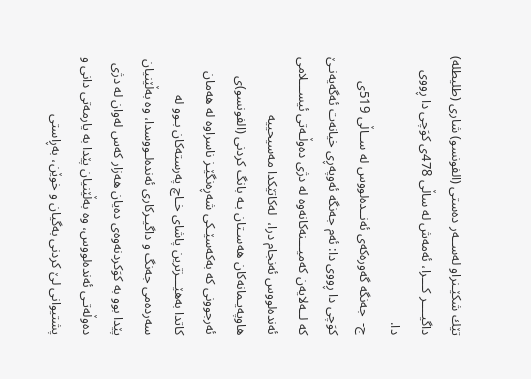تێك شكێـنراو له‌ســه‌ر ده‌ستی‌ (الفونسو) شاری‌ (طلیطله‌) داگیــــر كـــرا، ئه‌مه‌ش له‌ ساڵی‌ 478ی‌ كوَچی‌ دا ڕووی‌ دا.
ج-  جه‌نگه‌ گه‌وره‌كه‌ی‌ ئه‌نــده‌لووس له‌ ســاڵی‌ 519ی‌ كوَچی‌ دا ڕووی‌ دا: ئه‌م جه‌نگه‌ ئه‌وپه‌ڕی‌ خیانه‌ت ئه‌گه‌یه‌نـێ‌ كه‌ لــه‌لایه‌ن كه‌میـــنه‌كانه‌وه‌ له‌ دژی‌ ده‌وڵـه‌تی‌ ئیســـلامی‌  ئه‌نده‌لووس ئه‌نجام درا،  له‌كاتێكدا مه‌سیحییه‌ هاوپه‌یـمانه‌كان هه‌سـتان بـه‌ بانگ كردنی‌ (الفونسو)ی‌ ئه‌رجوونی‌ كه‌ به‌كه‌سێـكی‌ شه‌ڕه‌نگێـز ناسراوه‌ له‌ هه‌مان كاتدا به‌هێـــزترین پاشای‌ خـاچ په‌رسته‌كان بـوو له‌ سه‌رده‌می‌ جه‌نگ و داگیـركاری‌ ئه‌نده‌لـووسدا، وه‌ به‌ڵێنیان پێدا بوو به‌ كوَكردنه‌وه‌ی‌ ده‌یان هه‌زار كه‌س له‌وان له‌ دژی‌ ده‌وڵه‌تـی‌ ئه‌نده‌لووس، وه‌ به‌ڵێنیان پێدا به‌ یارمه‌تی‌ دانی‌ و پشتیوانی‌ لێ‌ كردنی‌ به‌گیان و خوێن، به‌ڕاستی‌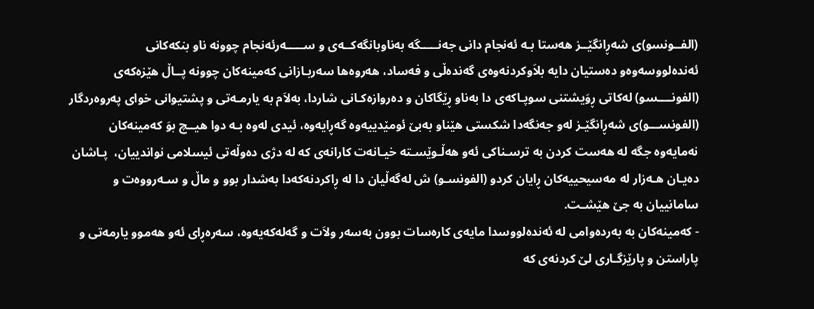(الفــونسو)ی‌ شه‌ڕانگێــز هه‌ستا بـه‌ ئه‌نجام دانی‌ جه‌نـــــگه‌ به‌ناوبانگه‌كــه‌ی‌ و ســـــه‌رئه‌نجام چوونه‌ ناو بنكه‌كانی‌ ئه‌نده‌لووسه‌وه‌و ده‌ستیان دایه‌ بلاَوكردنه‌وه‌ی‌ گه‌نده‌ڵی‌ و فه‌ساد، هه‌روه‌ها سه‌ربـازانی‌ كه‌مینه‌كان چوونه‌ پــاڵ هێزه‌كه‌ی‌ (الفونــــسو) له‌كاتی‌ ڕوَیشتنی‌ سوپـاكه‌ی‌ دا به‌ناو ڕێگاكان و ده‌روازه‌كـانی‌ شاردا، به‌لاَم به‌ یارمـه‌تی‌ و پشتیوانی‌ خوای‌ په‌روه‌ردگار (الفونســـو)ی‌ شه‌ڕانگێـز له‌و جه‌نگه‌دا شكستی‌ هێناو به‌بێ‌ ئومێدییه‌وه‌ گه‌ڕایه‌وه‌، ئیدی‌ له‌وه‌ بـه‌ دوا هیــچ بوَ كه‌مینه‌كان نه‌مایه‌وه‌ جگه‌ له‌ هه‌ست كردن به‌ ترسـناكی‌ ئه‌و هه‌ڵـوێسـته‌ خیـانه‌ت كارانه‌ی‌ كه‌ له‌ دژی‌ ده‌وڵه‌تی‌ ئیسلامی‌ نواندییان،  پـاشان ده‌یـان هـه‌زار له‌ مه‌سیحییه‌كان ڕایان كردو (الفونسـو) ش له‌گه‌ڵیان دا له‌ ڕاكردنه‌كه‌دا به‌شدار بوو و ماڵ و سـه‌رووه‌ت و سامانییان به‌ جێ‌ هێشـت.
- كه‌مینه‌كان به‌ به‌رده‌وامی‌ له‌ ئه‌نده‌لووسدا مایه‌ی‌ كاره‌سات بوون به‌سه‌ر ولاَت و گه‌له‌كه‌یه‌وه‌، سه‌ره‌ڕای‌ ئه‌و هه‌موو یارمه‌تی‌ و پاراستن و پارێزگـاری‌ لێ‌ كردنه‌ی‌ كه‌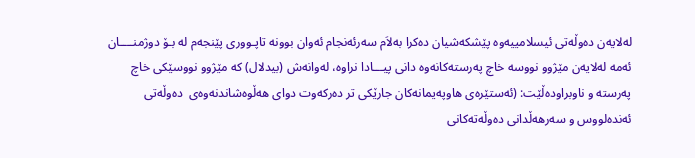له‌لایه‌ن ده‌وڵه‌تی‌ ئیسلامییه‌وه‌ پێشكه‌شیان ده‌كرا به‌لاَم سه‌رئه‌نجام ئه‌وان بوونه‌ تاپـووری‌ پێنجه‌م له‌ بـۆ دوژمنــــان ئه‌مه‌ له‌لایه‌ن مێژوو نووسه‌ خاچ په‌رسته‌كانه‌وه‌ دانی‌ پیـــادا نراوه‌، له‌وانه‌ش (بیدلال) كه‌ مێژوو نووسێكی‌ خاچ په‌رسته‌ و ناوبراوده‌ڵێت: (ئه‌ستێره‌ی‌ هاوپه‌یمانه‌كان جارێكی‌ تر ده‌ركه‌وت دوای‌ هه‌ڵوه‌شاندنه‌وه‌ی‌  ده‌وڵه‌تی‌ ئه‌نده‌لووس و سه‌رهه‌ڵدانی‌ ده‌وڵه‌ته‌كانی‌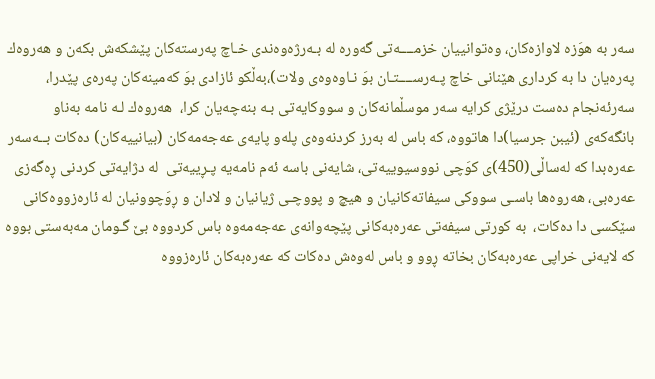سه‌ر به‌ هوَزه‌ لاوازه‌كان، وه‌توانییان خزمــــه‌تی‌ گه‌وره‌ له‌ بـه‌رژه‌وه‌ندی‌ خـاچ په‌رسته‌كان پێشكه‌ش بكه‌ن و هه‌روه‌ك په‌ره‌یان دا به‌ كرداری‌ هێنانی‌ خاچ پـه‌رســــتـان بوَ نـاوه‌وه‌ی‌ ولات)،به‌ڵكو ئازادی‌ بوَ كه‌مینه‌كان په‌ره‌ی‌ پێدرا، سه‌رئه‌نجام ده‌ست درێژی‌ كرایه‌ سه‌ر موسڵمانه‌كان و سووكایه‌تی‌ بـه‌ بنه‌چه‌یان كرا،  هه‌روه‌ك لـه‌ نامه‌ به‌ناو بانگه‌كه‌ی‌ (ئیبن جرسیا)دا هاتووه‌، كه‌ باس له‌ به‌رز كردنه‌وه‌ی‌ پله‌و پایه‌ی‌ عه‌جه‌مه‌كان (بیانییه‌كان) ده‌كات بــه‌سه‌ر عه‌ره‌بدا كه‌ له‌ساڵی‌(450)ی‌ كوَچی نووسیوییه‌تی‌، شایه‌نی‌ باسه‌ ئه‌م نامه‌یه‌ پـڕییه‌تی‌  له‌ دژایه‌تی‌ كردنی‌ ڕه‌گه‌زی‌ عه‌ره‌بی‌، هه‌روه‌ها باسـی‌ سووكی‌ سیفاته‌كانیان و هیچ و پووچـی‌ ژیانیان و لادان و ڕوَچوونیان له‌ ئاره‌زووه‌كانی‌  سێكسی‌ دا ده‌كات،  به‌ كورتی‌ سیفه‌تی‌ عه‌ره‌به‌كانی‌ پێچه‌وانه‌ی‌ عه‌جه‌مه‌وه‌ باس كردووه‌ بێ‌ گـومان مه‌به‌ستی‌ بووه‌ كه‌ لایه‌نی‌ خراپی‌ عه‌ره‌به‌كان بخاته‌ ڕوو و باس له‌وه‌ش ده‌كات كه‌ عه‌ره‌به‌كان ئاره‌زووه‌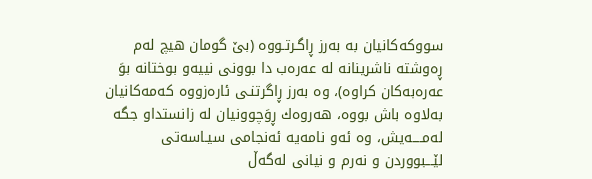سووكه‌كانیان به‌ به‌رز ڕاگـرتـووه‌ (بێ‌ گومان هیچ له‌م ڕه‌وشته‌ ناشرینانه‌ له‌ عه‌ره‌ب دا بوونی‌ نییه‌و بوختانه‌ بوَ عه‌ره‌به‌كان كراوه‌)، وه‌ به‌رز ڕاگرتنـی‌ ئاره‌زووه‌ كه‌مه‌كانیان به‌لاوه‌ باش بووه‌، هه‌روه‌ك ڕوَچوونیان له‌ زانستداو جگه‌ له‌مــــه‌یش، وه‌ ئه‌و نامه‌یه‌ ئه‌نجامی‌ سیـاسه‌تی‌ لێـــبووردن و نه‌رم و نیانی‌ له‌گه‌ڵ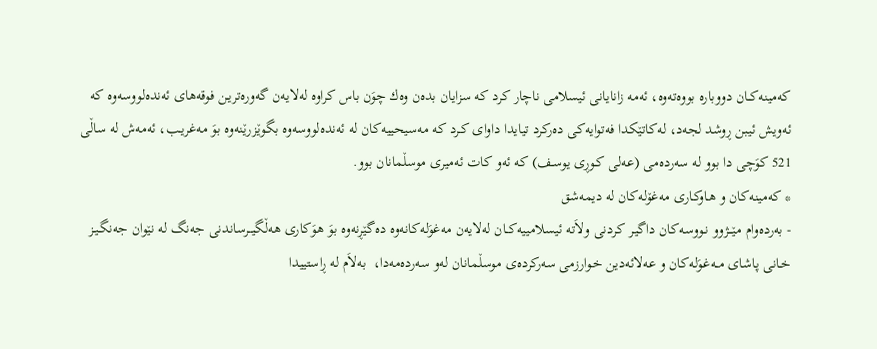كه‌مینه‌كــان دووباره‌ بووه‌ته‌وه‌، ئه‌مه‌ زانایانی‌ ئیسلامی‌ ناچار كرد كه‌ سزایان بده‌ن وه‌ك چوَن باس كراوه‌ له‌لایه‌ن گه‌وره‌تریـن فوقه‌های‌ ئه‌نده‌لووسه‌وه‌ كه‌ ئه‌ویش ئیبن ڕوشد لجه‌د، له‌كاتێكدا فه‌توایه‌كی‌ ده‌ركرد تیایدا داوای‌ كـرد كه‌ مه‌سیحییه‌كان له‌ ئه‌نده‌لووسه‌وه‌ بگوێزرێنه‌وه‌ بوَ مه‌غریـب، ئه‌مه‌ش له‌ ساڵی‌ 521 كوَچی‌ دا بوو له‌ سه‌رده‌می‌ (عه‌لی‌ كـوڕی‌ یوسـف) كه‌ ئه‌و كات ئه‌میری‌ موسڵمانان بوو.
* كه‌مینه‌كان و هـاوكـاری‌ مه‌غۆله‌كان له‌ دیمه‌شق
- به‌رده‌وام مێـــژوو نـووسه‌كان داگیـر كردنی‌ ولاَته‌ ئیسلامییه‌كــان له‌لایه‌ن مه‌غوَله‌كانه‌وه‌ ده‌گێڕنه‌وه‌ بوَ هوَكاری‌ هه‌ڵگیــرساندنی‌ جه‌نگ له‌ نێوان جه‌نگـیـز خـانی‌ پاشای‌ مــه‌غـوَله‌كان و عه‌لائه‌دین خـوارزمی‌ سه‌ركرده‌ی‌ موسڵمانان له‌و سه‌رده‌مه‌دا،  به‌لاَم له‌ ڕاستییدا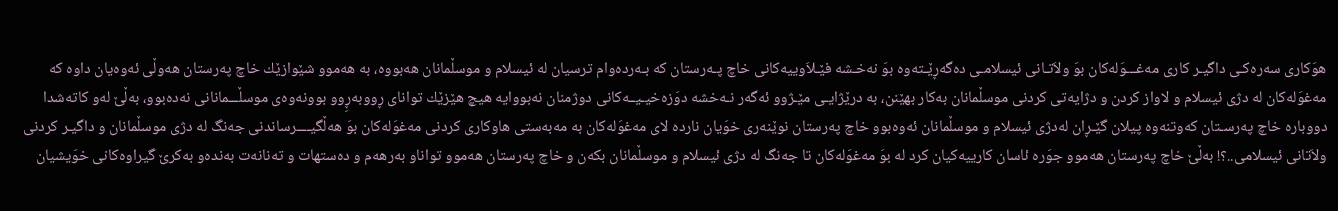هوَكاری‌ سه‌ره‌كـی‌ داگیـر كاری‌ مه‌غـــوَله‌كان بوَ ولاَتـانی‌ ئیسلامـی‌ ده‌گه‌ڕێـته‌وه‌ بوَ نه‌خـشه‌ فێـلاَوییه‌كانی‌ خاچ پـه‌رستان كه‌ بـه‌رده‌وام ترسیان له‌ ئیسلام و موسڵمانان هه‌بووه‌، به‌ هه‌موو شێوازێك خاچ په‌رستان هه‌وڵی‌ ئه‌وه‌یان داوه‌ كه‌ مه‌غوَله‌كان له‌ دژی‌ ئیسلام و لاواز كردن و دژایه‌تی‌ كردنی‌ موسڵمانان به‌كار بهێنن، به‌ درێژایـی‌ مێـژوو ئه‌گه‌ر نـه‌خشه‌ دوَزه‌خیـیــه‌كانی‌ دوژمنان نه‌بووایه‌ هیچ هێزێك توانای‌ ڕووبه‌ڕِوو بوونه‌وه‌ی‌ موسڵـــمانانی‌ نه‌ده‌بوو، به‌ڵێ‌ له‌و كاته‌شدا دووباره‌ خاچ په‌رسـتان كه‌وتنه‌وه‌ پیلان گێـڕان له‌دژی‌ ئیسلام و موسڵمانان ئه‌وه‌بوو خاچ په‌رستان نوێنه‌ری‌ خوَیان نارده‌ لای‌ مه‌غوَله‌كان به‌ مه‌به‌ستی‌ هاوكاری‌ كردنی‌ مه‌غوَله‌كان بوَ هه‌ڵگیــــرساندنی‌ جه‌نگ له‌ دژی‌ موسڵمانان و داگیـر كردنی‌ ولاَتانی‌ ئیسلامی‌..؟! به‌ڵێ‌ خاچ په‌رستان هه‌موو جوَره‌ ئاسان كارییه‌كیان كرد له‌ بوَ مه‌غوَله‌كان تا جه‌نگ له‌ دژی‌ ئیسلام و موسڵمانان بكه‌ن و خاچ په‌رستان هه‌موو تواناو به‌رهه‌م و ده‌ستهات و ته‌نانه‌ت به‌نده‌و به‌كرێ‌ گیراوه‌كانی‌ خوَیشیان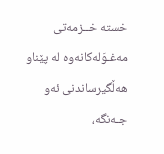خسته‌ خــزمه‌تی‌ مه‌غـوَله‌كانه‌وه‌ له‌ پێناو هه‌ڵگیرساندنی‌ ئه‌و جـه‌نگه‌،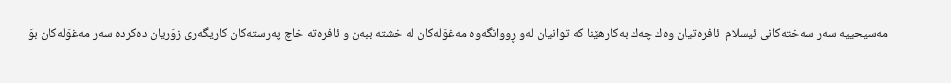مه‌سیحییه‌ سه‌ر سه‌خته‌كانی‌ ئیسلام  ئافره‌تیان وه‌ك چه‌ك به‌كارهێنا كه‌ توانیان له‌و ڕووانگه‌وه‌ مه‌غوَله‌كان له‌ خشته‌ ببه‌ن و ئافره‌ته‌ خاچ په‌رسته‌كان كاریگه‌ری‌ زوَریان ده‌كرده‌ سه‌ر مه‌غوَله‌كان بوَ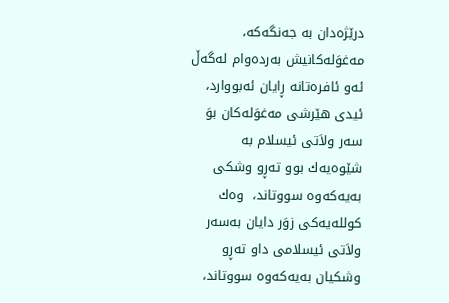درێژه‌دان به‌ جه‌نگه‌كه‌،  مه‌غوَله‌كانیش به‌رده‌وام له‌گه‌ڵ ئه‌و ئافره‌تانه‌ ڕایان ئه‌بووارد،  ئیدی‌ هێرشی‌ مه‌غوَله‌كان بوَ سه‌ر ولاَتی‌ ئیسلام به‌ شێوه‌یه‌ك بوو ته‌ڕو وشكی‌ به‌یه‌كه‌وه‌ سووتاند،  وه‌ك كولله‌یه‌كی‌ زوَر دایان به‌سه‌ر ولاَتی‌ ئیسلامی‌ داو ته‌ڕو وشكیان به‌یه‌كه‌وه‌ سووتاند،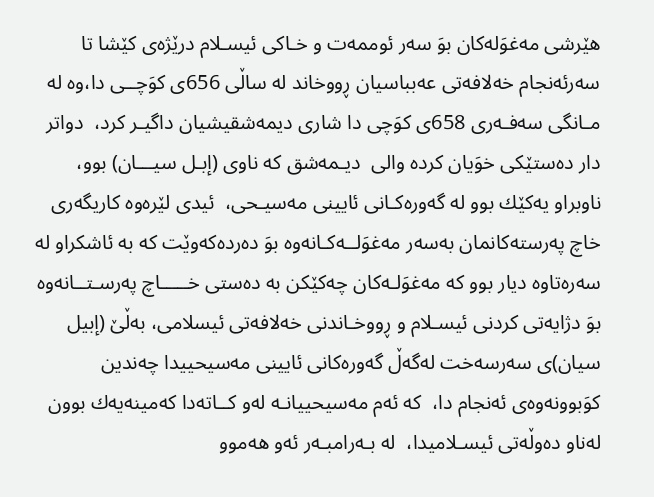هێرشی‌ مه‌غوَله‌كان بوَ سه‌ر ئوممه‌ت و خـاكی‌ ئیسـلام درێژه‌ی‌ كێشا تا سه‌رئه‌نجام خه‌لافه‌تی‌ عه‌بباسیان ڕووخاند له‌ ساڵی‌ 656ی‌ كوَچــی‌ دا،وه‌ له‌ مـانگی‌ سه‌فـه‌ری‌ 658ی‌ كوَچی‌ دا شاری‌ دیمه‌شقیشیان داگیـر كرد،  دواتر دار ده‌ستێكی‌ خوَیان كرده‌ والی‌  دیـمه‌شق كه‌ ناوی‌ (إبـل سیـــان) بوو، ناوبراو یه‌كێك بوو له‌ گه‌وره‌كـانی‌ ئایینی‌ مه‌سیـحی‌،  ئیدی‌ لێره‌وه‌ كاریگه‌ری‌ خاچ په‌رسته‌كانمان به‌سه‌ر مه‌غوَلــه‌كـانه‌وه‌ بوَ ده‌رده‌كه‌وێت كه‌ به‌ ئاشكراو له‌ سه‌ره‌تاوه‌ دیار بوو كه‌ مه‌غوَلـه‌كان چه‌كێكن به‌ ده‌ستی‌ خـــــاچ په‌رسـتــانه‌وه‌ بوَ دژایه‌تی‌ كردنی‌ ئیسـلام و ڕووخـاندنی‌ خه‌لافه‌تی‌ ئیسلامی‌، به‌ڵێ‌ (إبیل سیان)ی‌ سه‌رسه‌خت له‌گه‌ڵ گه‌وره‌كانی‌ ئایینی‌ مه‌سیحییدا چه‌ندین كوَبوونه‌وه‌ی‌ ئه‌نجام دا،  كه‌ ئه‌م مه‌سیحییانـه‌ له‌و كــاته‌دا كه‌مینه‌یه‌ك بوون له‌ناو ده‌وڵه‌تی‌ ئیسـلامیدا،  له‌ بـه‌رامبـه‌ر ئه‌و هه‌موو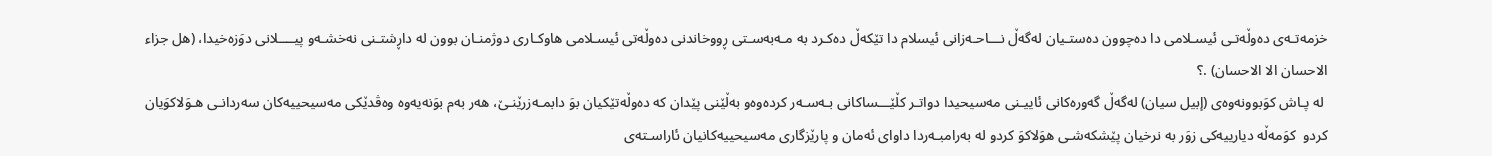خزمه‌تـه‌ی‌ ده‌وڵه‌تـی‌ ئیسـلامی‌ دا ده‌چوون ده‌ستـیان له‌گه‌ڵ نـــاحـه‌زانی‌ ئیسلام دا تێكه‌ڵ ده‌كـرد به‌ مـه‌به‌سـتی‌ ڕووخاندنی‌ ده‌وڵه‌تی‌ ئیسـلامی‌ هاوكـاری‌ دوژمنـان بوون له‌ داڕشتـنی‌ نه‌خشـه‌و پیــــلانی‌ دوَزه‌خیدا، (هل جزا‌ء الاحسان الا الا‌حسان) .؟
 له‌ پـاش كوَبوونه‌وه‌ی‌ (إبیل سیان) له‌گه‌ڵ گه‌وره‌كانی‌ ئاییـنی‌ مه‌سیحیدا دواتـر كڵێـــساكانی‌ بـه‌سـه‌ر كرده‌وه‌و به‌ڵێنی‌ پێدان كه‌ ده‌وڵه‌تێكیان بوَ دابمـه‌زرێنـێ‌، هه‌ر به‌م بوَنه‌یه‌وه‌ وه‌ڤدێكی‌ مه‌سیحییه‌كان سه‌ردانـی‌ هـوَلاكوَیان كردو  كوَمه‌ڵه‌ دیارییه‌كی‌ زوَر به‌ نرخیان پێشكه‌شـی‌ هوَلاكوَ كردو له‌ به‌رامبـه‌ردا داوای‌ ئه‌مان و پارێزگاری‌ مه‌سیحییه‌كانیان ئاراسـته‌ی‌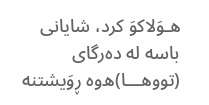هـوَلاكوَ كرد، شایانی‌ باسه‌ له‌ ده‌رگای‌ (تووهـــا)ه‌وه‌ ڕوَیشتنه‌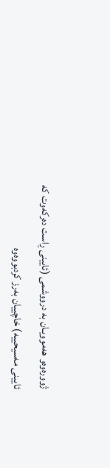ژووره‌وه‌و هه‌موویـان به‌ درووشمی‌ (ئایینی‌ ڕاست ده‌ركه‌وت كه‌ ئایینی‌ مه‌سیحییه‌) خاچییان به‌رز كردبووه‌وه‌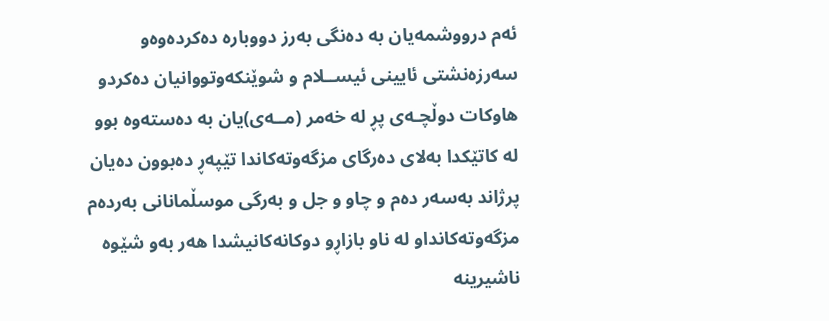ئه‌م درووشمه‌یان به‌ ده‌نگی‌ به‌رز دووباره‌ ده‌كرده‌وه‌و سه‌رزه‌نشتی‌ ئایینی‌ ئیســلام و شوێنكه‌وتووانیان ده‌كردو هاوكات دوڵچـه‌ی‌ پڕ له‌ خه‌مر (مــه‌ی‌)یان به‌ ده‌سته‌وه‌ بوو له‌ كاتێكدا به‌لای‌ ده‌رگای‌ مزگه‌وته‌كاندا تێپه‌ڕ ده‌بوون ده‌یان پرژاند به‌سه‌ر ده‌م و چاو و جل و به‌رگی‌ موسڵمانانی‌ به‌رده‌م مزگه‌وته‌كانداو له‌ ناو بازاڕو دوكانه‌كانیشدا هه‌ر به‌و شێوه‌ ناشیرینه‌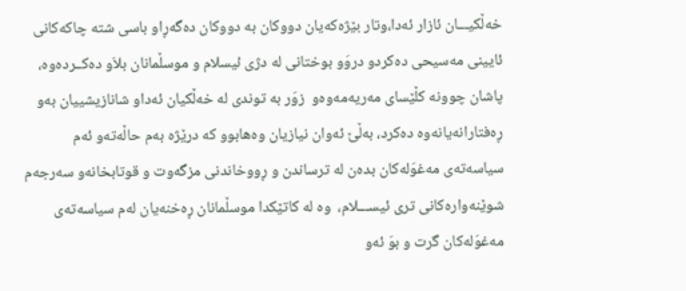خه‌ڵكیـــان ئازار ئه‌دا،وتار بێژه‌كه‌یان دووكان به‌ دووكان ده‌گه‌ڕاو باسی‌ شته‌ چاكه‌كانی‌ ئایینی‌ مه‌سیحی‌ ده‌كردو دروَو بوختانی‌ له‌ دژی‌ ئیسلام و موسڵمانان بلاَو ده‌كــرده‌وه‌،  پاشان چوونه‌ كڵێسای‌ مه‌ریه‌مه‌وه‌و  زوَر به‌ توندی‌ له‌ خه‌ڵكیان ئه‌داو شانازیشییان به‌و ڕه‌فتارانه‌یانه‌وه‌ ده‌كرد، به‌ڵێ‌ ئه‌وان نیازیان وه‌هابوو كه‌ درێژه‌ به‌م حاڵه‌ته‌و ئه‌م سیاسه‌ته‌ی‌ مه‌غوَله‌كان بده‌ن له‌ ترساندن و ڕووخاندنی‌ مزگه‌وت و قوتابخانه‌و سه‌رجه‌م شوێنه‌واره‌كانی‌ تری‌ ئیســـلام،  وه‌ له‌ كاتێكدا موسڵمانان ڕه‌خنه‌یان له‌م سیاسه‌ته‌ی‌ مه‌غوَله‌كان گرت و بوَ ئه‌و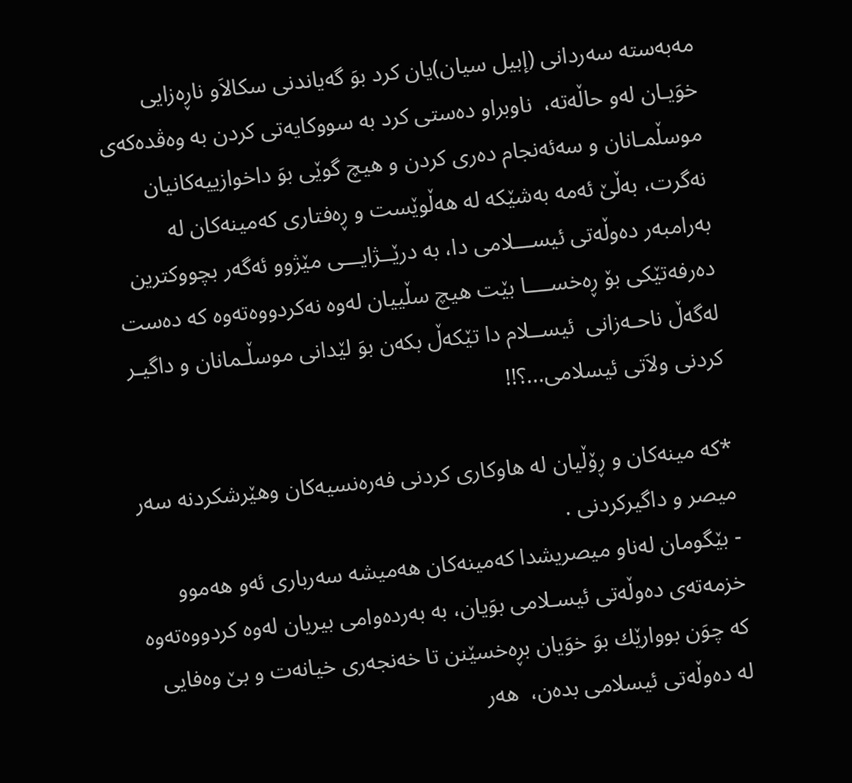مه‌به‌سته‌ سه‌ردانی‌ (إبیل سیان)یان كرد بوَ گه‌یاندنی‌ سكالاَو ناڕه‌زایی‌ خوَیـان له‌و حاڵه‌ته‌،  ناوبراو ده‌ستی‌ كرد به‌ سووكایه‌تی‌ كردن به‌ وه‌ڤده‌كه‌ی‌ موسڵمـانان و سه‌ئه‌نجام ده‌ری‌ كردن و هیچ گوێی‌ بوَ داخوازییه‌كانیان نه‌گرت، به‌ڵێ‌ ئه‌مه‌ به‌شێكه‌ له‌ هه‌ڵوێست و ڕه‌فتاری‌ كه‌مینه‌كان له‌ به‌رامبه‌ر ده‌وڵه‌تی‌ ئیســـلامی‌ دا، به‌ درێــژایـــی‌ مێژوو ئه‌گه‌ر بچووكترین ده‌رفه‌تێكی‌ بۆ ڕه‌خســــا بێت هیچ سڵییان له‌وه‌ نه‌كردووه‌ته‌وه‌ كه‌ ده‌ست له‌گه‌ڵ ناحـه‌زانی‌  ئیســلام دا تێكه‌ڵ بكه‌ن بوَ لێدانی‌ موسڵـمانان و داگیـر كردنی‌ ولاَتی‌ ئیسلامی‌...؟!!

*كه‌ مینه‌كان و ڕۆڵیان له‌ هاوكاری‌ كردنی‌ فه‌ره‌نسیه‌كان وهێرشكردنه‌ سه‌ر میصر و داگیركردنی‌ .
- بێگومان له‌ناو میصریشدا كه‌مینه‌كان هه‌میشه‌ سه‌رباری‌ ئه‌و هه‌موو خزمه‌ته‌ی‌ ده‌وڵه‌تی‌ ئیسـلامی‌ بوَیان، به‌ به‌رده‌وامی‌ بیریان له‌وه‌ كردووه‌ته‌وه‌ كه‌ چوَن بووارێك بوَ خوَیان بڕه‌خسێنن تا خه‌نجه‌ری‌ خیانه‌ت و بێ‌ وه‌فایی‌ له‌ ده‌وڵه‌تی‌ ئیسلامی‌ بده‌ن،  هه‌ر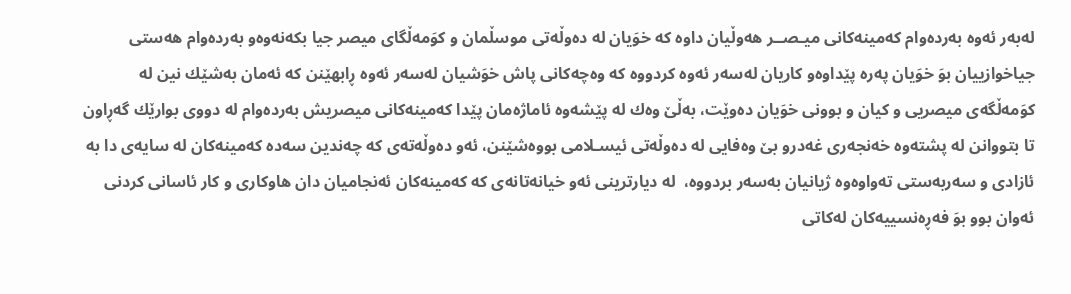له‌به‌ر ئه‌وه‌ به‌رده‌وام كه‌مینه‌كانی‌ میـصــر هه‌وڵیان داوه‌ كه‌ خوَیان له‌ ده‌وڵه‌تی‌ موسڵمان و كوَمه‌ڵگای‌ میصر جیا بكه‌نه‌وه‌و به‌رده‌وام هه‌ستی‌ جیاخوازییان بوَ خوَیان په‌ره‌ پێداوه‌و كاریان له‌سه‌ر ئه‌وه‌ كردووه‌ كه‌ وه‌چه‌كانی‌ پاش خوَشیان له‌سه‌ر ئه‌وه‌ ڕابهێنن كه‌ ئه‌مان به‌شێك نین له‌ كوَمه‌ڵگه‌ی‌ میصریی‌ و كیان و بوونی‌ خوَیان ده‌وێت، به‌ڵێ‌ وه‌ك له‌ پێشه‌وه‌ ئاماژه‌مان پێدا كه‌مینه‌كانی‌ میصریش به‌رده‌وام له‌ دووی‌ بوارێك گه‌ڕاون تا بتووانن له‌ پشته‌وه‌ خه‌نجه‌ری‌ غه‌درو بێ‌ وه‌فایی‌ له‌ ده‌وڵه‌تی‌ ئیسـلامی‌ بووه‌شێنن، ئه‌و ده‌وڵه‌ته‌ی‌ كه‌ چه‌ندین سه‌ده‌ كه‌مینه‌كان له‌ سایه‌ی‌ دا به‌ ئازادی‌ و سه‌ربه‌ستی‌ ته‌واوه‌وه‌ ژیانیان به‌سه‌ر بردووه‌،  له‌ دیارترینی‌ ئه‌و خیانه‌تانه‌ی‌ كه‌ كه‌مینه‌كان ئه‌نجامیان دان هاوكاری‌ و كار ئاسانی‌ كردنی‌ ئه‌وان بوو بوَ فه‌ڕه‌نسییه‌كان له‌كاتی‌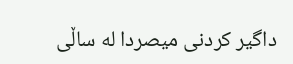داگیر كردنی‌ میصردا له‌ ساڵی‌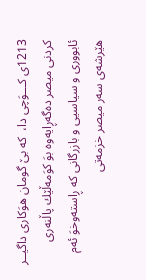1213ی‌ كـــوَچی‌ دا،  كه‌ بێ‌ گومان هوَكاری‌ داگیــر كردنی‌ میصر ده‌گه‌ڕایه‌وه‌ بوَ كوَمه‌ڵێك پاڵنه‌ری‌ ئابووری‌ و سیاسیی‌ و بازرگانی‌ كه‌ ڕاسته‌وخوَ ئه‌م هێرشه‌ی‌ سه‌ر میصر خزمه‌تی‌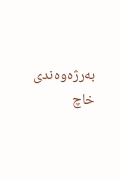به‌رژه‌وه‌ندی‌ خاچ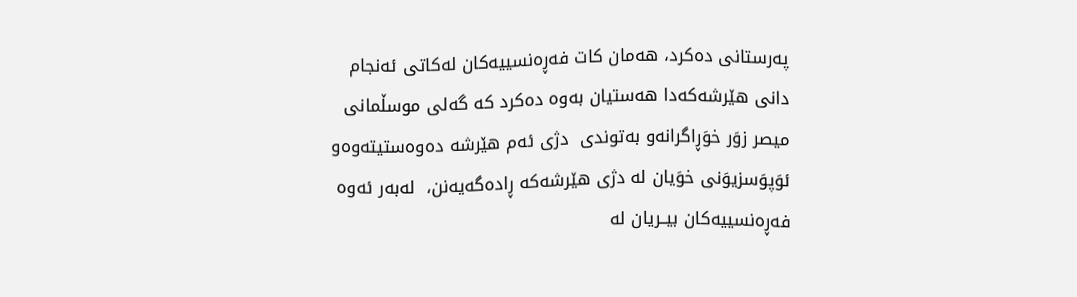په‌رستانی‌ ده‌كرد، هه‌مان كات فه‌ڕه‌نسییه‌كان له‌كاتی‌ ئه‌نجام دانی‌ هێرشه‌كه‌دا هه‌ستیان به‌وه‌ ده‌كرد كه‌ گه‌لی‌ موسڵمانی‌ میصر زوَر خوَڕاگرانه‌و به‌توندی‌  دژی‌ ئه‌م هێرشه‌ ده‌وه‌ستیته‌وه‌و ئوَپوَسزیوَنی‌ خوَیان له‌ دژی‌ هێرشه‌كه‌ ڕاده‌گه‌یه‌نن،  له‌به‌ر ئه‌وه‌ فه‌ڕه‌نسییه‌كان بیــریان له‌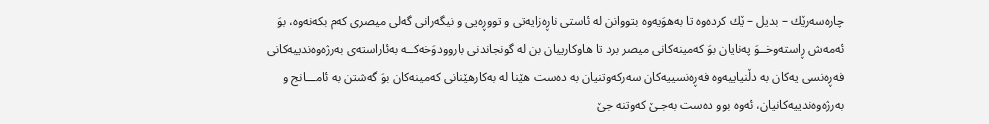چاره‌سه‌رێك – بدیل – ێك كرده‌وه‌ تا به‌هوَیه‌وه‌ بتووانن له‌ ئاستی‌ ناڕه‌زایه‌تی‌ و تووڕه‌یی‌ و نیگه‌رانی‌ گه‌لی‌ میصری‌ كه‌م بكه‌نه‌وه‌، بوَ ئه‌مه‌ش ڕاسته‌وخــوَ په‌نایان بوَ كه‌مینه‌كانی‌ میصر برد تا هاوكارییان بن له‌ گونجاندنی‌ باروودوَخه‌كــه‌ به‌ئاراسته‌ی‌ به‌رژه‌وه‌ندییه‌كانی‌ فه‌ڕه‌نسی‌ یه‌كان به‌ دڵنیاییه‌وه‌ فه‌ڕه‌نسییه‌كان سه‌ركه‌وتنیان به‌ ده‌ست هێنا له‌ به‌كارهێنانی‌ كه‌مینه‌كان بوَ گه‌شتن به‌ ئامـــانج و به‌رژه‌وه‌ندییه‌كانیان، ئه‌وه‌ بوو ده‌ست به‌جـێ‌ كه‌وتنه‌ جێ‌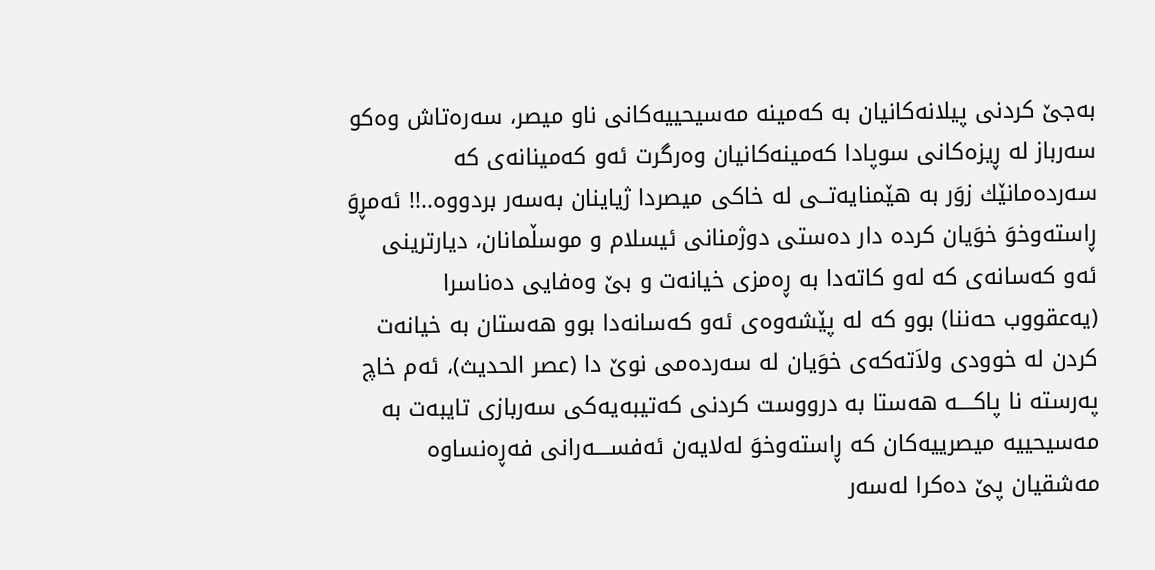به‌جێ‌ كردنی‌ پیلانه‌كانیان به‌ كه‌مینه‌ مه‌سیحییه‌كانی‌ ناو میصر، سه‌ره‌تاش وه‌كو سه‌رباز له‌ ڕیزه‌كانی‌ سوپادا كه‌مینه‌كانیان وه‌رگرت ئه‌و كه‌مینانه‌ی‌ كه‌ سه‌رده‌مانێك زوَر به‌ هێمنایه‌تــی‌ له‌ خاكی‌ میصردا ژیاینان به‌سه‌ر بردووه‌..!! ئه‌مڕوَ ڕاسته‌وخوَ خوَیان كرده‌ دار ده‌ستی‌ دوژمنانی‌ ئیسلام و موسڵمانان، دیارترینی‌ ئه‌و كه‌سانه‌ی‌ كه‌ له‌و كاته‌دا به‌ ڕه‌مزی‌ خیانه‌ت و بێ‌ وه‌فایی‌ ده‌ناسرا (یه‌عقووب حه‌ننا) بوو كه‌ له‌ پێشه‌وه‌ی‌ ئه‌و كه‌سانه‌دا بوو هه‌ستان به‌ خیانه‌ت كردن له‌ خوودی‌ ولاَته‌كه‌ی‌ خوَیان له‌ سه‌رده‌می‌ نوێ‌ دا (عصر الحدیث)، ئه‌م خاچ په‌رسته‌ نا پاكــــه‌ هه‌ستا به‌ درووست كردنی‌ كه‌تیبه‌یه‌كی‌ سه‌ربازی‌ تایبه‌ت به‌ مه‌سیحییه‌ میصرییه‌كان كه‌ ڕاسته‌وخوَ له‌لایه‌ن ئه‌فســــه‌رانی‌ فه‌ڕه‌نساوه‌ مه‌شقیان پێ‌ ده‌كرا له‌سه‌ر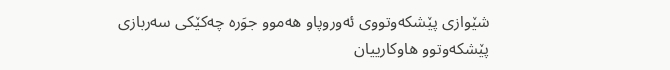شێوازی‌ پێشكه‌وتووی‌ ئه‌وروپاو هه‌موو جوَره‌ چه‌كێكی‌ سه‌ربازی‌ پێشكه‌وتوو هاوكارییان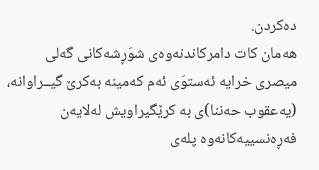ده‌كردن.
هه‌مان كات دامركاندنه‌وه‌ی‌ شوَڕشه‌كانی‌ گه‌لی‌ میصری‌ خرایه‌ ئه‌ستوَی‌ ئه‌م كه‌مینه‌ به‌كرێ‌ گیــراوانه‌، (یه‌عقوب حه‌ننا)ی‌ به‌ كرێگیراویش له‌لایه‌ن فه‌ڕه‌نسییه‌كانه‌وه‌ پله‌ی‌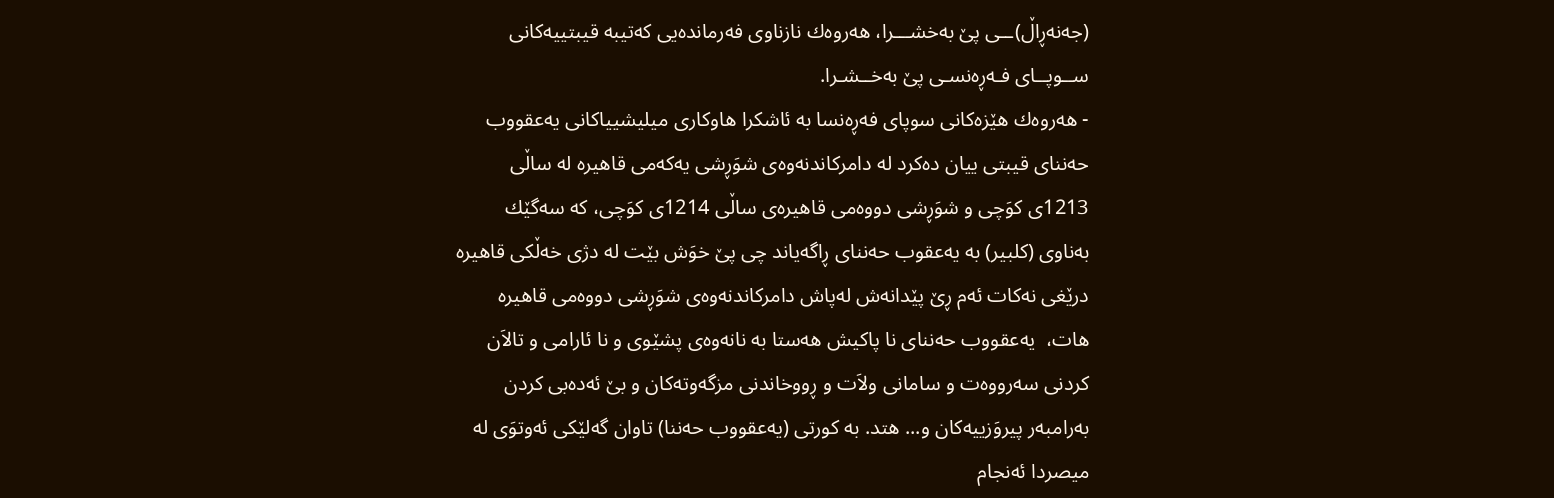(جه‌نه‌ڕاڵ)ــی‌ پێ‌ به‌خشـــرا، هه‌روه‌ك نازناوی‌ فه‌رمانده‌یی‌ كه‌تیبه‌ قیبتییه‌كانی‌ ســوپــای‌ فـه‌ڕه‌نسـی‌ پێ‌ به‌خــشـرا.
- هه‌روه‌ك هێزه‌كانی‌ سوپای‌ فه‌ڕه‌نسا به‌ ئاشكرا هاوكاری‌ میلیشییاكانی‌ یه‌عقووب حه‌ننای‌ قیبتی‌ ییان ده‌كرد له‌ دامركاندنه‌وه‌ی‌ شوَڕشی‌ یه‌كه‌می‌ قاهیره‌ له‌ ساڵی‌ 1213ی‌ كوَچی‌ و شوَڕشی‌ دووه‌می‌ قاهیره‌ی‌ ساڵی‌ 1214ی‌ كوَچی‌، كه‌ سه‌گێك به‌ناوی‌ (كلبیر) به‌ یه‌عقوب حه‌ننای‌ ڕاگه‌یاند چی‌ پێ‌ خوَش بێت له‌ دژی‌ خه‌ڵكی‌ قاهیره‌ درێغی‌ نه‌كات ئه‌م ڕێ‌ پێدانه‌ش له‌پاش دامركاندنه‌وه‌ی‌ شوَڕشی‌ دووه‌می‌ قاهیره‌ هات،  یه‌عقووب حه‌ننای‌ نا پاكیش هه‌ستا به‌ نانه‌وه‌ی‌ پشێوی‌ و نا ئارامی‌ و تالاَن كردنی‌ سه‌رووه‌ت و سامانی‌ ولاَت و ڕووخاندنی‌ مزگه‌وته‌كان و بێ‌ ئه‌ده‌بی‌ كردن به‌رامبه‌ر پیروَزییه‌كان و... هتد. به‌ كورتی‌ (یه‌عقووب حه‌ننا) تاوان گه‌لێكی‌ ئه‌وتوَی‌ له‌ میصردا ئه‌نجام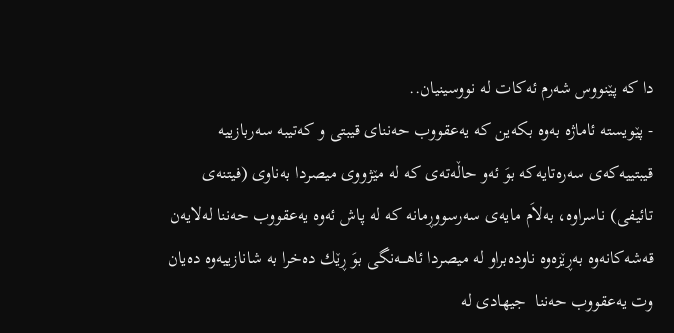دا كه‌ پێنووس شه‌رم ئه‌كات له‌ نووسینیان..
- پێویسته‌ ئاماژه‌ به‌وه‌ بكه‌ین كه‌ یه‌عقووب حه‌ننای‌ قیبتی‌ و كه‌تیبه‌ سه‌ربازییه‌ قیبتییه‌كه‌ی‌ سه‌ره‌تایه‌كه‌ بوَ ئه‌و حاڵه‌ته‌ی‌ كه‌ له‌ مێژووی‌ میصردا به‌ناوی‌ (فیتنه‌ی‌ تائیفی‌) ناسراوه‌، به‌لاَم مایه‌ی‌ سه‌رسووڕمانه‌ كه‌ له‌ پاش ئه‌وه‌ یه‌عقووب حه‌ننا له‌لایه‌ن قه‌شه‌كانه‌وه‌ به‌ڕێزه‌وه‌ ناوده‌براو له‌ میصردا ئاهـــه‌نگی‌ بوَ ڕێك ده‌خرا به‌ شانازییه‌وه‌ ده‌یان وت یه‌عقووب حه‌ننا  جیهادی‌ له‌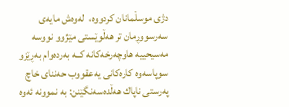دژی‌ موسڵمانان كردووه‌،  له‌وه‌ش مایه‌ی‌ سه‌رسووڕمان تر هه‌ڵوێستی‌ مێژوو نووسه‌ مه‌سیحییه‌ هاوچه‌رخه‌كانه‌ كــه‌ به‌رده‌وام به‌ڕێزو سوپاسه‌وه‌ كاره‌كانی‌ یه‌عقووب حه‌ننای‌ خاچ په‌رستی‌ ناپاك هه‌ڵده‌سه‌نگێنن: به‌ نموونه‌ ئه‌وه‌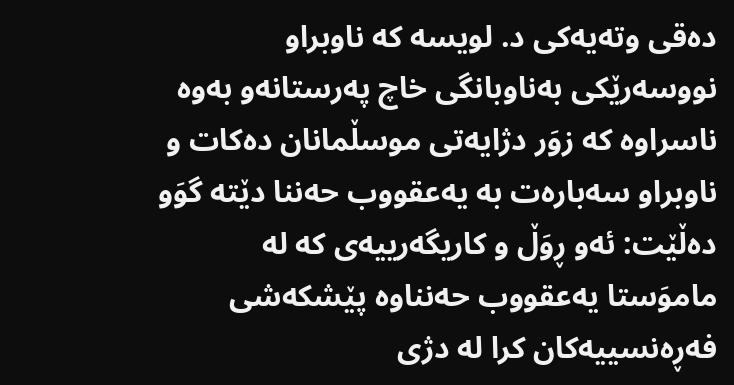ده‌قی‌ وته‌یه‌كی‌ د. لویسه‌ كه‌ ناوبراو نووسه‌رێكی‌ به‌ناوبانگی‌ خاچ په‌رستانه‌و به‌وه‌ ناسراوه‌ كه‌ زوَر دژایه‌تی‌ موسڵمانان ده‌كات و  ناوبراو سه‌باره‌ت به‌ یه‌عقووب حه‌ننا دێته‌ گوَو ده‌ڵێت: ئه‌و ڕوَڵ و كاریگه‌رییه‌ی‌ كه‌ له‌ ماموَستا یه‌عقووب حه‌نناوه‌ پێشكه‌شی‌ فه‌ڕه‌نسییه‌كان كرا له‌ دژی‌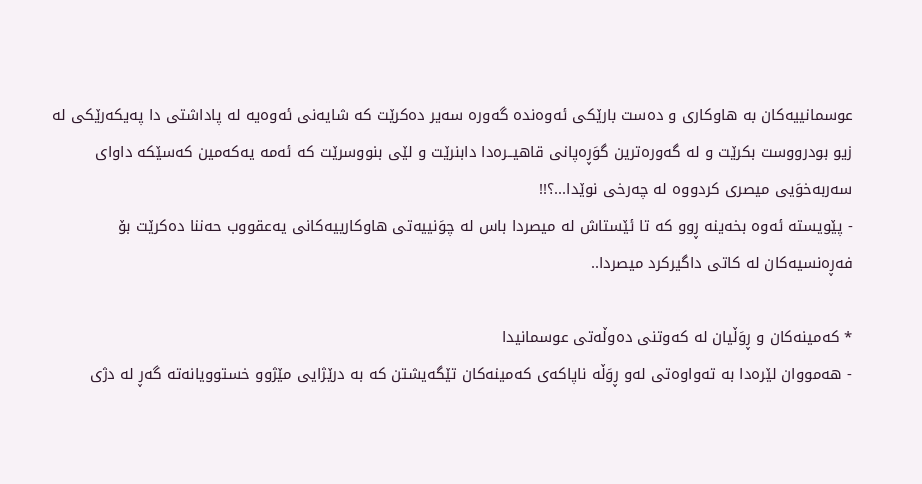عوسمانییه‌كان به‌ هاوكاری‌ و ده‌ست بارێكی‌ ئه‌وه‌نده‌ گه‌وره‌ سه‌یر ده‌كرێت كه‌ شایه‌نی‌ ئه‌وه‌یه‌ له‌ پاداشتی‌ دا په‌یكه‌رێكی‌ له‌ زیو بودرووست بكرێت و له‌ گه‌وره‌ترین گوَڕه‌پانی‌ قاهیــره‌دا دابنرێت و لێی‌ بنووسرێت كه‌ ئه‌مه‌ یه‌كه‌مین كه‌سێكه‌ داوای‌ سه‌ربه‌خوَیی‌ میصری‌ كردووه‌ له‌ چه‌رخی‌ نوێدا...؟!!
- پێویسته‌ ئه‌وه‌ بخه‌ینه‌ ڕوو كه‌ تا ئێستاش له‌ میصردا باس له‌ چوَنییه‌تی‌ هاوكارییه‌كانی‌ یه‌عقووب حه‌ننا ده‌كرێت بۆ فه‌ڕه‌نسیه‌كان له‌ كاتی‌ داگیركرد میصردا..

* كه‌مینه‌كان و ڕوَڵیان له‌ كه‌وتنی‌ ده‌وڵه‌تی‌ عوسمانیدا
- هه‌مووان لێره‌دا به‌ ته‌واوه‌تی‌ له‌و ڕوَڵه‌ ناپاكه‌ی‌ كه‌مینه‌كان تێگه‌یشتن كه‌ به‌ درێژایی‌ مێژوو خستوویانه‌ته‌ گه‌ڕ له‌ دژی‌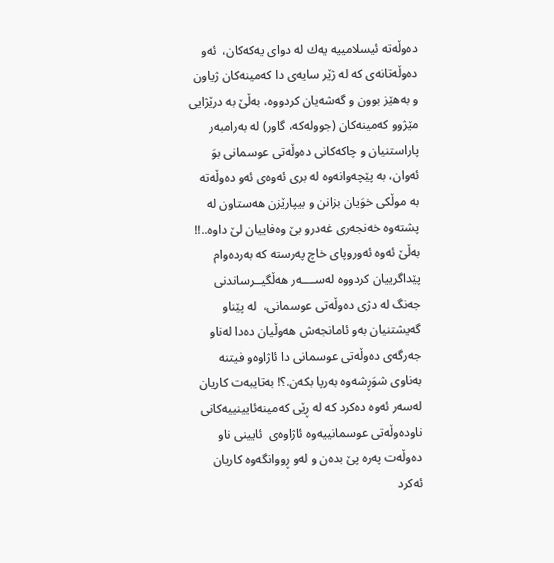ده‌وڵه‌ته‌ ئیسلامییه‌ یه‌ك له‌ دوای‌ یه‌كه‌كان،  ئه‌و ده‌وڵه‌تانه‌ی‌ كه‌ له‌ ژێر سایه‌ی‌ دا كه‌مینه‌كان ژیاون و به‌هێز بوون و گه‌شه‌یان كردووه‌، به‌ڵێ‌ به‌ درێژایی‌ مێژوو كه‌مینه‌كان (جووله‌كه‌، گاور) له‌ به‌رامبه‌ر پاراستنیان و چاكه‌كانی‌ ده‌وڵه‌تی‌ عوسمانی‌ بوَ ئه‌وان، به‌ پێچه‌وانه‌وه‌ له‌ بری‌ ئه‌وه‌ی‌ ئه‌و ده‌وڵه‌ته‌ به‌ موڵكی‌ خوَیان بزانن و بیپارێزن هه‌ستاون له‌ پشته‌وه‌ خه‌نجه‌ری‌ غه‌درو بێ‌ وه‌فاییان لێ‌ داوه‌..!! به‌ڵێ‌ ئه‌وه‌ ئه‌وروپای‌ خاچ په‌رسته‌ كه‌ به‌رده‌وام پێداگرییان كردووه‌ له‌ســــه‌ر هه‌ڵگیــرساندنی‌ جه‌نگ له‌ دژی‌ ده‌وڵه‌تی‌ عوسمانی‌،  له‌ پێناو گه‌یشتنیان به‌و ئامانجه‌ش هه‌وڵیان ده‌دا له‌ناو جه‌رگه‌ی‌ ده‌وڵه‌تی‌ عوسمانی‌ دا ئاژاوه‌و فیتنه‌ به‌ناوی‌ شوَڕشه‌وه‌ به‌رپا بكه‌ن.؟! به‌تایبه‌ت كاریان له‌سه‌ر ئه‌وه‌ ده‌كرد كه‌ له‌ ڕێی‌ كه‌مینه‌ئایینییه‌كانی‌ ناوده‌وڵه‌تی‌ عوسمانییه‌وه‌ ئاژاوه‌ی‌  ئایینی‌ ناو ده‌وڵه‌ت په‌ره‌ پێ بده‌ن و له‌و ڕووانگه‌وه‌ كاریان ئه‌كرد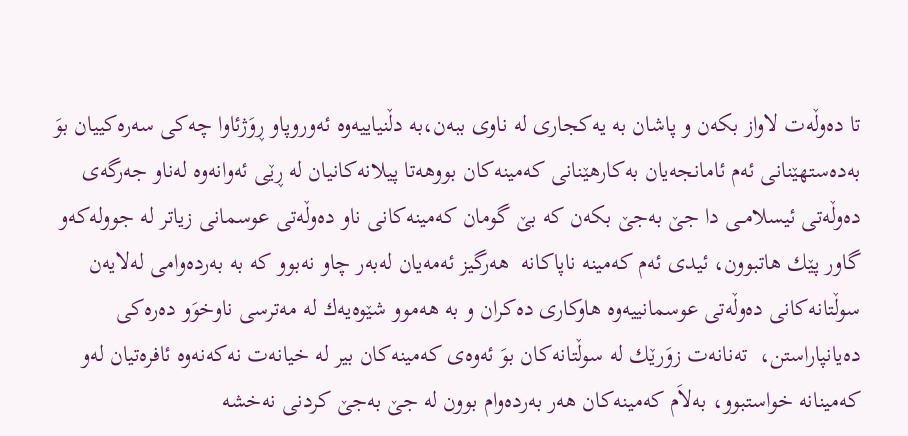تا ده‌وڵه‌ت لاواز بكه‌ن و پاشان به‌ یه‌كجاری‌ له‌ ناوی‌ ببه‌ن،به‌ دڵنیاییه‌وه‌ ئه‌وروپاو ڕوَژئاوا چه‌كی‌ سه‌ره‌كییان بوَ به‌ده‌ستهێنانی‌ ئه‌م ئامانجه‌یان به‌كارهێنانی‌ كه‌مینه‌كان بووهه‌تا پیلانه‌كانیان له‌ ڕێی‌ ئه‌وانه‌وه‌ له‌ناو جه‌رگه‌ی‌ ده‌وڵه‌تی‌ ئیسلامــی‌ دا جێ‌ به‌جێ‌ بكه‌ن كه‌ بێ‌ گومان كه‌مینه‌كانی‌ ناو ده‌وڵه‌تی‌ عوسمانی‌ زیاتر له‌ جووله‌كه‌و گاور پێك هاتبوون، ئیدی‌ ئه‌م كه‌مینه‌ ناپاكانه‌  هه‌رگیز ئه‌مه‌یان له‌به‌ر چاو نه‌بوو كه‌ به‌ به‌رده‌وامی‌ له‌لایه‌ن سوڵتانه‌كانی‌ ده‌وڵه‌تی‌ عوسمانییه‌وه‌ هاوكاری‌ ده‌كران و به‌ هه‌موو شێوه‌یه‌ك له‌ مه‌ترسی‌ ناوخوَو ده‌ره‌كی‌ ده‌یانپاراستن،  ته‌نانه‌ت زوَرێك له‌ سوڵتانه‌كان بوَ ئه‌وه‌ی‌ كه‌مینه‌كان بیر له‌ خیانه‌ت نه‌كه‌نه‌وه‌ ئافره‌تیان له‌و كه‌مینانه‌ خواستبوو، به‌لاَم كه‌مینه‌كان هه‌ر به‌رده‌وام بوون له‌ جێ‌ به‌جێ‌ كردنی‌ نه‌خشه‌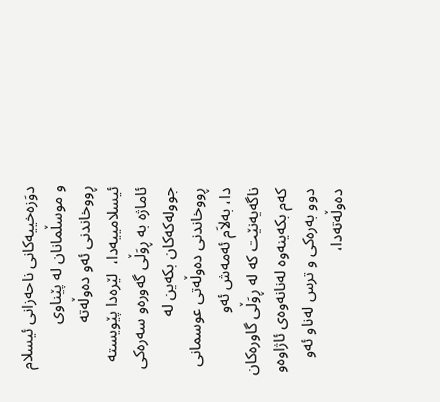دوَزه‌خییه‌كانی ناحه‌زانی‌ ئیسلام و موسڵمانان له‌ پێناوی‌ ڕووخاندنی‌ ئه‌و ده‌وڵه‌ته‌ ئیسلامییه‌دا،  لێره‌دا پێویسته‌ ئاماژه‌ به‌ ڕوَڵی‌ گه‌وره‌و سه‌ره‌كی‌ جووله‌كه‌كان بكه‌ین له‌ ڕووخاندنی‌ ده‌وڵه‌تی‌ عوسمانی‌ دا، به‌لاَم ئه‌مه‌ش ئه‌و ناگه‌یه‌نێت كه‌ له‌ ڕوَڵی‌ گاوره‌كان كه‌م بكه‌ینه‌وه‌ له‌نانه‌وه‌ی‌ ئاژاوه‌و دوو به‌ره‌كی‌ و ترس له‌ناو ئه‌و ده‌وڵه‌ته‌دا،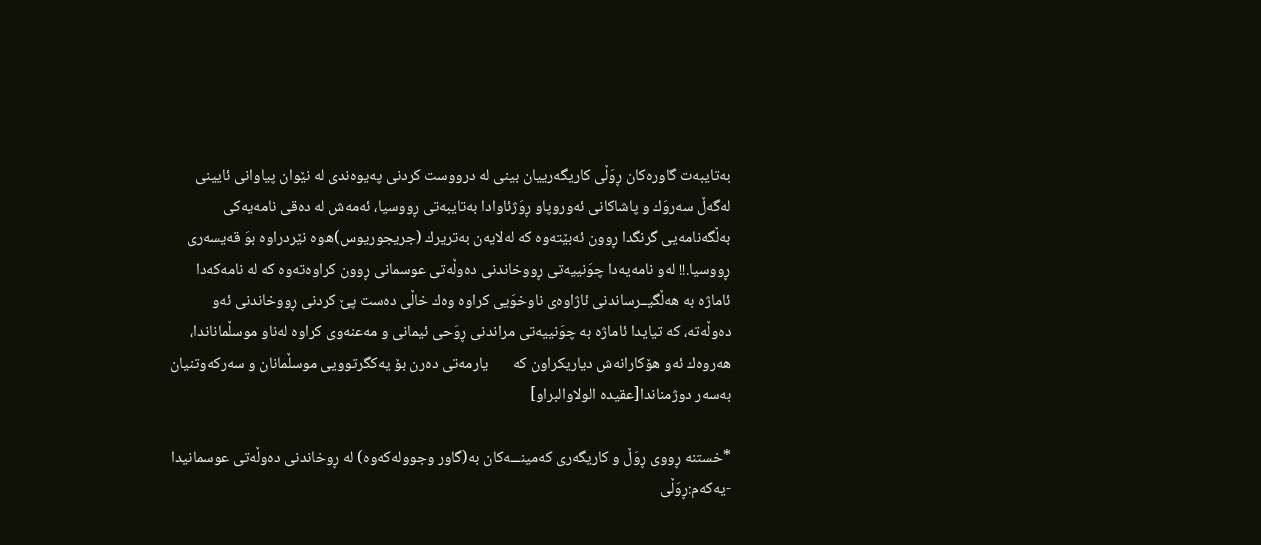به‌تایبه‌ت گاوره‌كان ڕوَڵی‌ كاریگه‌رییان بینی‌ له‌ درووست كردنی‌ په‌یوه‌ندی‌ له‌ نێوان پیاوانی‌ ئایینی‌ له‌گه‌ڵ سه‌روَك و پاشاكانی‌ ئه‌وروپاو ڕوَژئاوادا به‌تایبه‌تی‌ ڕووسیا، ئه‌مه‌ش له‌ ده‌قی‌ نامه‌یه‌كی‌ به‌ڵگه‌نامه‌یی‌ گرنگدا ڕوون ئه‌بێته‌وه‌ كه‌ له‌لایه‌ن به‌تریرك (جریجوریوس)ه‌وه‌ نێردراوه‌ بوَ قه‌یسه‌ری‌ ڕووسیا.!! له‌و نامه‌یه‌دا چوَنییه‌تی‌ ڕووخاندنی‌ ده‌وڵه‌تی‌ عوسمانی‌ ڕوون كراوه‌ته‌وه‌ كه‌ له‌ نامه‌كه‌دا ئاماژه‌ به‌ هه‌ڵگیــرساندنی‌ ئاژاوه‌ی‌ ناوخوَیی‌ كراوه‌ وه‌ك خاڵی‌ ده‌ست پێ‌ كردنی‌ ڕووخاندنی‌ ئه‌و ده‌وڵه‌ته‌، كه‌ تیایدا ئاماژه‌ به‌ چوَنییه‌تی‌ مراندنی‌ ڕوَحی‌ ئیمانی‌ و مه‌عنه‌وی‌ كراوه‌ له‌ناو موسڵماناندا، هه‌روه‌ك ئه‌و هۆكارانه‌ش دیاریكراون كه‌       یارمه‌تی‌ ده‌رن بۆ یه‌كگرتوویی‌ موسڵمانان و سه‌ركه‌وتنیان به‌سه‌ر دوژمناندا[عقیده‌ الولاوالبرا‌و]

*خستنه‌ ڕووی‌ ڕوَڵ و كاریگه‌ری‌ كه‌مینـــه‌كان به‌(گاور وجووله‌كه‌وه‌) له‌ ڕوخاندنی‌ ده‌وڵه‌تی‌ عوسمانیدا
-یه‌كه‌م:ڕوَڵی‌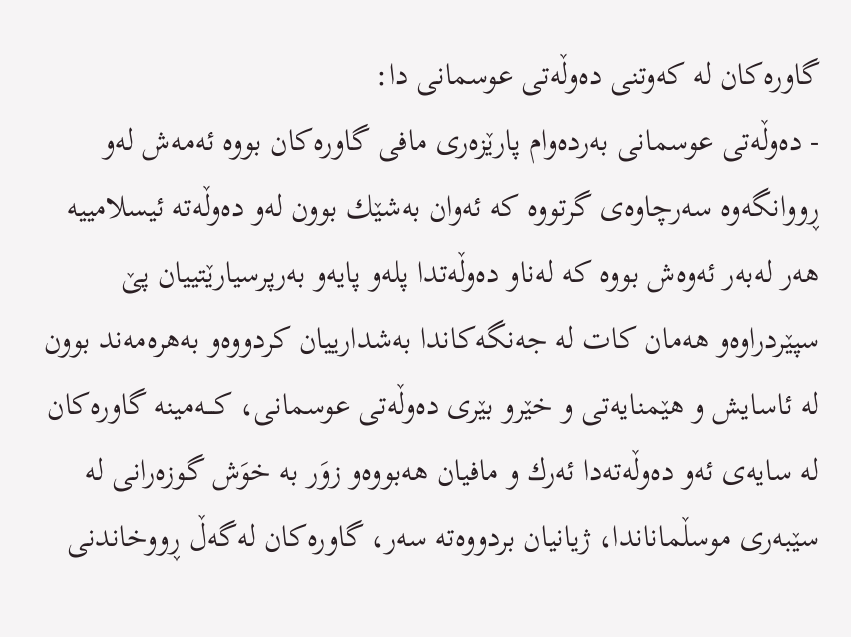گاوره‌كان له‌ كه‌وتنی‌ ده‌وڵه‌تی‌ عوسمانی‌ دا:
- ده‌وڵه‌تی‌ عوسمانی‌ به‌رده‌وام پارێزه‌ری‌ مافی‌ گاوره‌كان بووه‌ ئه‌مه‌ش له‌و ڕووانگه‌وه‌ سه‌رچاوه‌ی‌ گرتووه‌ كه‌ ئه‌وان به‌شێك بوون له‌و ده‌وڵه‌ته‌ ئیسلامییه‌ هه‌ر له‌به‌ر ئه‌وه‌ش بووه‌ كه‌ له‌ناو ده‌وڵه‌تدا پله‌و پایه‌و به‌رپرسیارێتییان پێ‌ سپێردراوه‌و هه‌مان كات له‌ جه‌نگه‌كاندا به‌شدارییان كردووه‌و به‌هره‌مه‌ند بوون له‌ ئاسایش و هێمنایه‌تی‌ و خێرو بێری‌ ده‌وڵه‌تی‌ عوسمانی‌، كـــه‌مینه‌ گاوره‌كان له‌ سایه‌ی‌ ئه‌و ده‌وڵه‌ته‌دا ئه‌رك و مافیان هه‌بووه‌و زوَر به‌ خوَش گوزه‌رانی‌ له‌ سێبه‌ری‌ موسڵماناندا، ژیانیان بردووه‌ته‌ سه‌ر، گاوره‌كان له‌گه‌ڵ ڕووخاندنی‌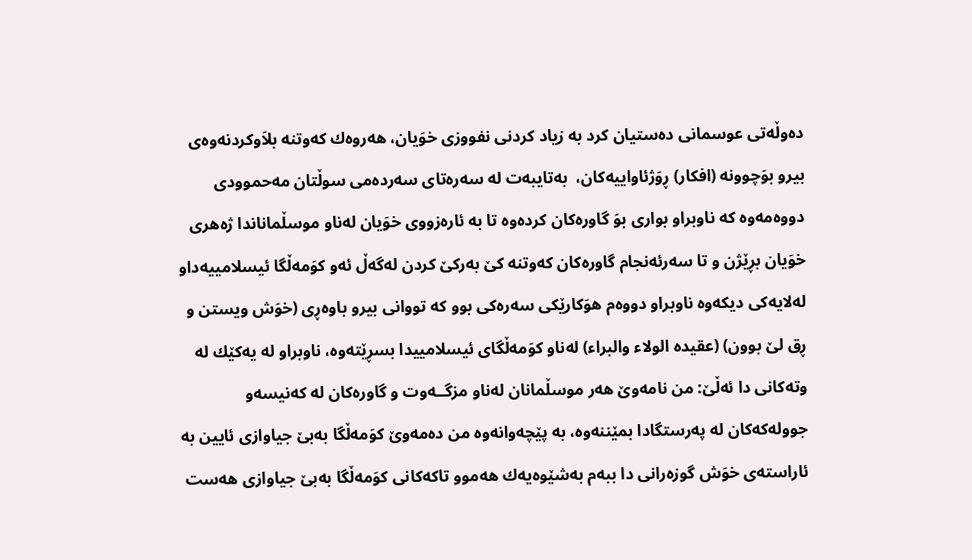ده‌وڵه‌تی‌ عوسمانی‌ ده‌ستیان كرد به‌ زیاد كردنی‌ نفووزی‌ خوَیان، هه‌روه‌ك كه‌وتنه‌ بلاَوكردنه‌وه‌ی‌ بیرو بوَچوونه‌ (افكار) ڕوَژئاواییه‌كان،  به‌تایبه‌ت له‌ سه‌ره‌تای‌ سه‌رده‌می‌ سوڵتان مه‌حموودی‌ دووه‌مه‌وه‌ كه‌ ناوبراو بواری‌ بوَ گاوره‌كان كرده‌وه‌ تا به‌ ئاره‌زووی‌ خوَیان له‌ناو موسڵماناندا ژه‌هری‌ خوَیان بڕێژن و تا سه‌رئه‌نجام گاوره‌كان كه‌وتنه‌ كێ‌ به‌ركێ‌ كردن له‌گه‌ڵ ئه‌و كوَمه‌ڵگا ئیسلامییه‌داو له‌لایه‌كی‌ دیكه‌وه‌ ناوبراو دووه‌م هوَكارێكی‌ سه‌ره‌كی‌ بوو كه‌ تووانی‌ بیرو باوه‌ڕی‌ (خوَش ویستن و ڕق لێ‌ بوون) (عقیده‌ الولا‌ء والبرا‌ء) له‌ناو كوَمه‌ڵگای‌ ئیسلامییدا بسڕێته‌وه‌، ناوبراو له‌ یه‌كێك له‌ وته‌كانی‌ دا ئه‌ڵێ‌: من نامه‌وێ‌ هه‌ر موسڵمانان له‌ناو مزگــه‌وت و گاوره‌كان له‌ كه‌نیسه‌و جووله‌كه‌كان له‌ په‌رستگادا بمێننه‌وه‌، به‌ پێچه‌وانه‌وه‌ من ده‌مه‌وێ‌ كوَمه‌ڵگا به‌بێ‌ جیاوازی‌ ئایین به‌ ئاراسته‌ی‌ خوَش گوزه‌رانی‌ دا ببه‌م به‌شێوه‌یه‌ك هه‌موو تاكه‌كانی‌ كوَمه‌ڵگا به‌بێ‌ جیاوازی‌ هه‌ست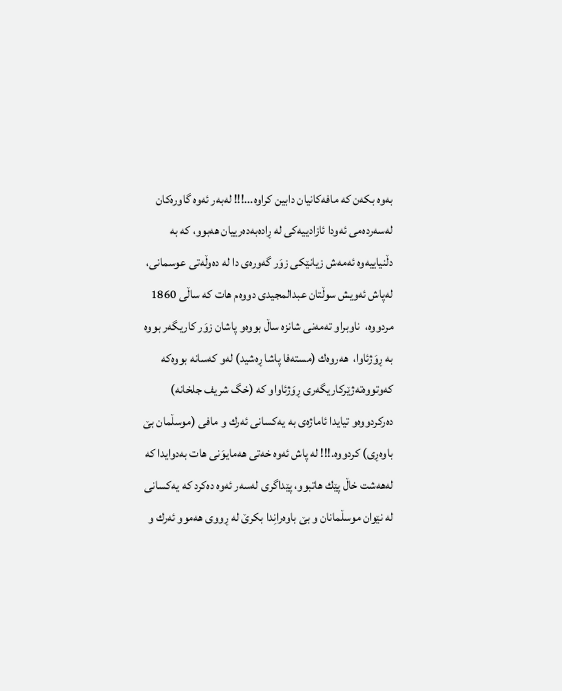به‌وه‌ بكه‌ن كه‌ مافه‌كانیان دابین كراوه‌...!!! له‌به‌ر ئه‌وه‌ گاوره‌كان له‌سه‌رده‌می‌ ئه‌ودا ئازادییه‌كی‌ له‌ ڕاده‌به‌ده‌رییان هه‌بوو، كه‌ به‌ دڵنیاییه‌وه‌ ئه‌مه‌ش زیانێكی‌ زوَر گه‌وره‌ی‌ دا له‌ ده‌وڵه‌تی‌ عوسمانی‌،  له‌پاش ئه‌ویش سوڵتان عبدالمجیدی‌ دووه‌م هات كه‌ ساڵی‌ 1860 مردووه‌،  ناوبراو ته‌مه‌نی‌ شانزه‌ ساڵ بووه‌و پاشان زوَر كاریگه‌ر بووه‌ به‌ ڕوَژئاوا،  هه‌روه‌ك (مسته‌فا پاشا ڕه‌شید) له‌و كه‌سانه‌ بووه‌كه‌ كه‌وتووه‌ته‌ژێركاریگه‌ری‌ ڕوَژئاواو كه‌ (خگ شریف جلخانه‌) ده‌ركردووه‌و تیایدا ئاماژه‌ی‌ به‌ یه‌كسانی‌ ئه‌رك و مافی‌ (موسڵمان بێ‌ باوه‌ڕی‌) كردووه‌.!!! له‌ پاش ئه‌وه‌ خه‌تی‌ هه‌مایوَنی‌ هات به‌دوایدا كه‌ له‌هه‌شت خاڵ پێك هاتبوو، پێداگری‌ له‌سه‌ر ئه‌وه‌ ده‌كرد كه‌ یه‌كسانی‌ له‌ نێوان موسڵمانان و بێ‌ باوه‌رانِدا بكرێ‌ له‌ ڕووی‌ هه‌موو ئه‌رك و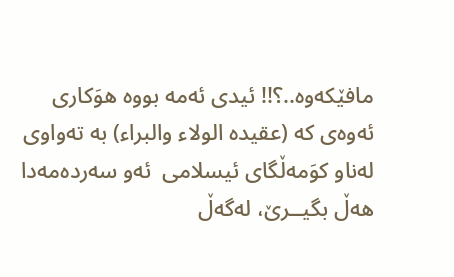مافێكه‌وه‌..؟!! ئیدی‌ ئه‌مه‌ بووه‌ هوَكاری‌ ئه‌وه‌ی‌ كه‌ (عقیده‌ الولا‌ء والبرا‌ء) به‌ ته‌واوی‌ له‌ناو كوَمه‌ڵگای‌ ئیسلامی‌  ئه‌و سه‌رده‌مه‌دا هه‌ڵ بگیــرێ‌، له‌گه‌ڵ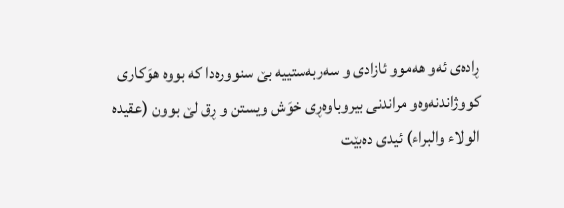ڕاده‌ی‌ ئه‌و هه‌موو ئازادی‌ و سه‌ربه‌ستییه‌ بێ‌ سنووره‌دا كه‌ بووه‌ هوَكاری‌ كووژاندنه‌وه‌و مراندنی‌ بیروباوه‌ڕی‌ خوَش ویستن و ڕق لێ‌ بوون (عقیده‌ الولا‌ء والبرا‌ء) ئیدی‌ ده‌بێت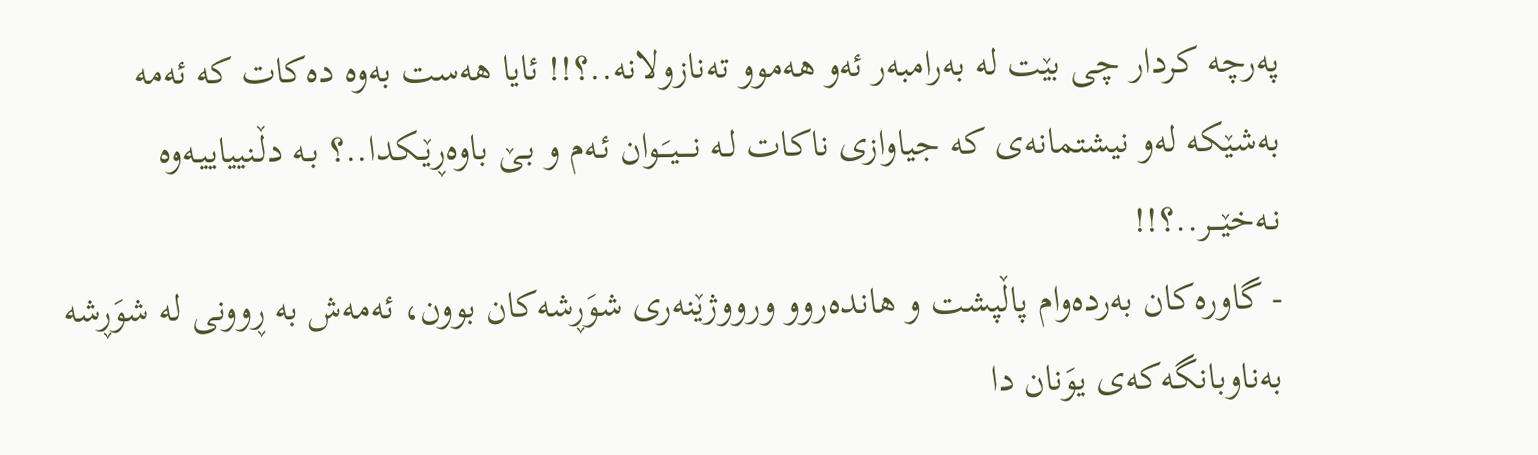په‌رچه‌ كردار چی‌ بێت له‌ به‌رامبه‌ر ئه‌و هه‌موو ته‌نازولانه‌..؟!! ئایا هه‌ست به‌وه‌ ده‌كات كه‌ ئه‌مه‌ به‌شێكه‌ له‌و نیشتمانه‌ی‌ كه‌ جیاوازی‌ ناكات لـه‌ نــــیـَـوان ئـه‌م و بـێ‌ باوه‌ڕێـكدا..؟ بـه‌ دڵـنییاییـه‌وه‌ نـه‌خێـــر..؟!!
- گاوره‌كان به‌رده‌وام پاڵپشت و هانده‌روو ورووژێنه‌ری‌ شوَڕشه‌كان بوون، ئه‌مه‌ش به‌ ڕوونی‌ له‌ شوَڕشه‌ به‌ناوبانگه‌كه‌ی‌ یوَنان دا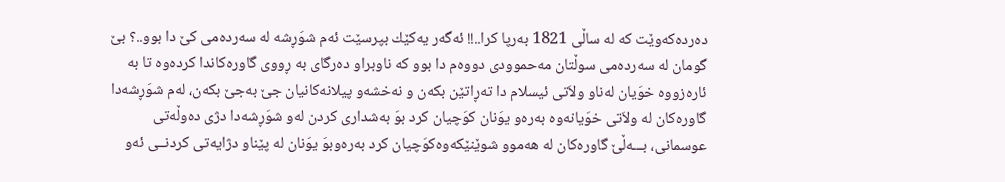ده‌رده‌كه‌وێت كه‌ له‌ ساڵی‌ 1821 به‌رپا كرا..!! ئه‌گه‌ر یه‌كێك بپرسێت ئه‌م شوَڕشه‌ له‌ سه‌رده‌می‌ كێ دا بوو..؟ بێ‌ گومان له‌ سه‌رده‌می‌ سوڵتان مه‌حموودی‌ دووه‌م دا بوو كه‌ ناوبراو ده‌رگای‌ به‌ ڕووی‌ گاوره‌كاندا كرده‌وه‌ تا به‌ ئاره‌زووه‌ خوَیان له‌ناو ولاَتی‌ ئیسلام دا ته‌ڕاتێن بكه‌ن و نه‌خشه‌و پیلانه‌كانیان جێ‌ به‌جێ‌ بكه‌ن، له‌م شوَڕشه‌دا گاوره‌كان له‌ ولاَتی‌ خوَیانه‌وه‌ به‌ره‌و یوَنان كوَچیان كرد بوَ به‌شداری‌ كردن له‌و شوَڕشه‌دا دژی‌ ده‌وڵه‌تی‌ عوسمانی‌، بـــه‌ڵێ‌ گاوره‌كان له‌ هه‌موو شوێنێكه‌وه‌كوَچیان كرد به‌ره‌وبوَ یوَنان له‌ پێناو دژایه‌تی‌ كردنــی‌ ئه‌و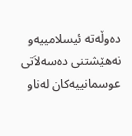ده‌وڵه‌ته‌ ئیسلامییه‌و نه‌هێشتنی‌ ده‌سه‌لاَتی‌ عوسمانییه‌كان له‌ناو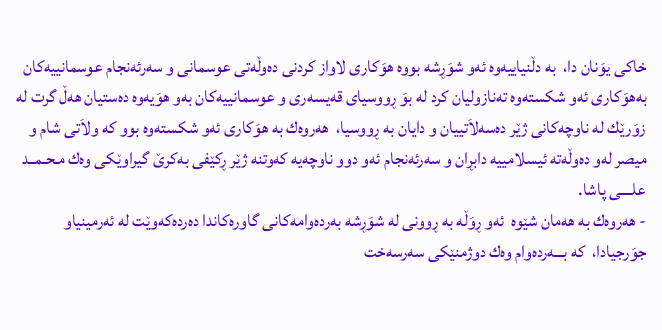خاكی‌ یوَنان دا،  به‌ دڵنیاییه‌وه‌ ئه‌و شوَڕشه‌ بووه‌ هوَكاری‌ لاواز كردنی‌ ده‌وڵه‌تی‌ عوسمانی‌ و سه‌رئه‌نجام عوسمانییه‌كان به‌هوَكاری‌ ئه‌و شكسته‌وه‌ ته‌نازولیان كرد له‌ بوَ ڕووسیای‌ قه‌یسه‌ری‌ و عوسمانییه‌كان به‌و هوَیه‌وه‌ ده‌ستیان هه‌ڵ گرت له‌ زوَرێك له‌ ناوچه‌كانی‌ ژێر ده‌سه‌لاَتییان و دایان به‌ ڕووسیا،  هه‌روه‌ك به‌ هوَكاری‌ ئه‌و شكسته‌وه‌ بوو كه‌ ولاَتی‌ شام و میصر له‌و ده‌وڵه‌ته‌ ئیسلامییه‌ دابڕان و سه‌رئه‌نجام ئه‌و دوو ناوچه‌یه‌ كه‌وتنه‌ ژێر ڕكێفی‌ به‌كرێ‌ گیراوێكی‌ وه‌ك مـحـمــد علــــی‌ پاشا.
- هه‌روه‌ك به‌ هه‌مان شێوه‌  ئه‌و ڕوَڵه‌ به‌ ڕوونی‌ له‌ شوَڕشه‌ به‌رده‌وامه‌كانی‌ گاوره‌كاندا ده‌رده‌كه‌وێت له‌ ئه‌رمینیاو جوَرجیادا،  كه‌ بـــه‌رده‌وام وه‌ك دوژمنێكی‌ سه‌رسه‌خت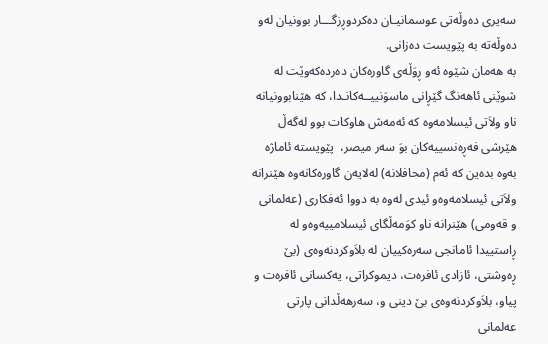سه‌یری‌ ده‌وڵه‌تی‌ عوسمانیـان ده‌كردوڕزگـــار بوونیان له‌و ده‌وڵه‌ته‌ به‌ پێویست ده‌زانی‌.
به‌ هه‌مان شێوه‌ ئه‌و ڕوَڵه‌ی‌ گاوره‌كان ده‌رده‌كه‌وێت له‌ شوێنی‌ ئاهه‌نگ گێڕانی‌ ماسوَنییــه‌كانـدا، كه‌ هێنابوونیانه‌  ناو ولاَتی‌ ئیسلامه‌وه‌ كه‌ ئه‌مه‌ش هاوكات بوو له‌گه‌ڵ هێرشی‌ فه‌ڕه‌نسییه‌كان بوَ سه‌ر میصر،  پێویسته‌ ئاماژه‌ به‌وه‌ بده‌ین كه‌ ئه‌م (محافلانه‌) له‌لایه‌ن گاوره‌كانه‌وه‌ هێنرانه‌ ولاَتی‌ ئیسلامه‌وه‌و ئیدی‌ له‌وه‌ به‌ دووا ئه‌فكاری‌ (عه‌لمانی‌ و قه‌ومی‌) هێنرانه‌ ناو كوَمه‌ڵگای‌ ئیسلامییه‌وه‌و له‌ ڕاستییدا ئامانجی‌ سه‌ره‌كییان له‌ بلاَوكردنه‌وه‌ی‌ (بێ‌ ڕه‌وشتی‌، ئازادی‌ ئافره‌ت، دیموكراتی‌، یه‌كسانی‌ ئافره‌ت و پیاو، بلاَوكردنه‌وه‌ی‌ بێ‌ دینی‌ و، سه‌رهه‌ڵدانی‌ پارتی‌ عه‌لمانی‌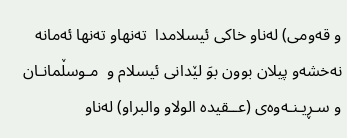و قه‌ومی‌) له‌ناو خاكی‌ ئیسلامدا  ته‌نهاو ته‌نها ئه‌مانه‌ نه‌خشه‌و پیلان بوون بوَ لێدانی‌ ئیسلام و  مـوسڵمانـان و سـڕیـنـه‌وه‌ی‌ (عــقیده‌ الولا‌و والبرا‌و) له‌ناو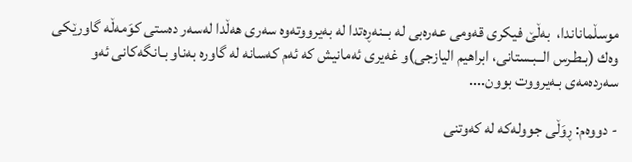موسڵماناندا،  به‌ڵێ‌ فیكری‌ قه‌ومی‌ عه‌ره‌بی‌ له‌ بــنه‌ڕه‌تدا له‌ به‌یرووته‌وه‌ سه‌ری‌ هه‌ڵدا له‌سه‌ر ده‌ستی‌ كوَمه‌ڵه‌ گاورێكی‌ وه‌ك (بـطـرس الــبـستانی‌، ابراهیم الیازجی‌)و غه‌یری‌ ئه‌مانیش كه‌ ئه‌م كه‌سانه‌ له‌ گاوره‌ به‌ناو بـانگه‌كانی‌ ئه‌و سه‌رده‌مه‌ی‌ بـه‌یرووت بوون....

- دووه‌م: ڕوَڵی‌ جووله‌كه‌ له‌ كه‌وتنی‌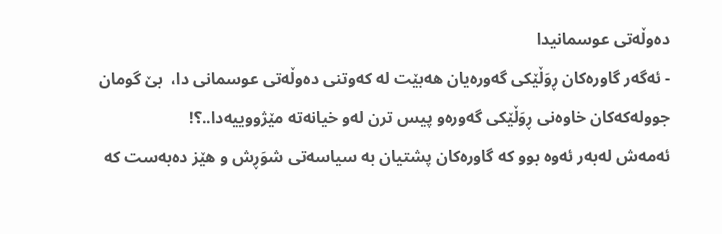ده‌وڵه‌تی‌ عوسمانیدا
- ئه‌گه‌ر گاوره‌كان ڕوَڵێكی‌ گه‌وره‌یان هه‌بێت له‌ كه‌وتنی‌ ده‌وڵه‌تی‌ عوسمانی‌ دا،  بێ گومان جووله‌كه‌كان خاوه‌نی‌ ڕوَڵێكی‌ گه‌وره‌و پیس ترن له‌و خیانه‌ته‌ مێژووییه‌دا..؟!
ئه‌مه‌ش له‌به‌ر ئه‌وه‌ بوو كه‌ گاوره‌كان پشتیان به‌ سیاسه‌تی‌ شوَڕش و هێز ده‌به‌ست كه‌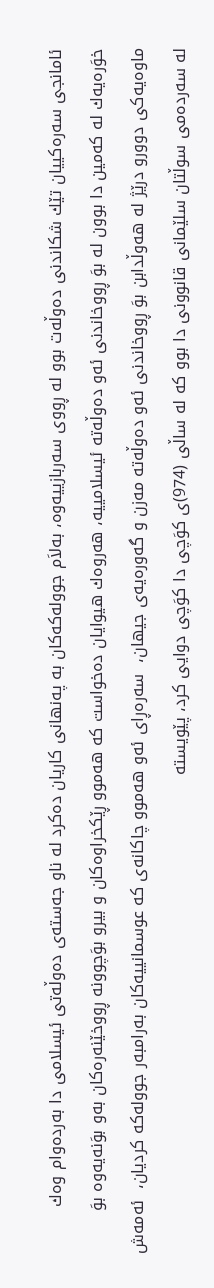ئامانجی‌ سه‌ره‌كییان تێك شكاندنی‌ ده‌وڵه‌ت بوو له‌ ڕووی‌ سه‌ربازییه‌وه‌، به‌لاَم جووله‌كه‌كان به‌ په‌نهانی‌ كاریان ده‌كرد له‌ ناو جه‌سته‌ی‌ ده‌وڵه‌تی‌ ئیسلامی‌ دا به‌رده‌وام وه‌ك خوَره‌یه‌ك له‌ كه‌مین دا بوون له‌ بوَ ڕووخاندنی‌ ئه‌و ده‌وڵه‌ته‌ ئیسلامییه‌، هه‌روه‌ك هیوایان ده‌خواست كه‌ هه‌موو ڕێكخراوه‌كان و بیرو بوَچوونه‌ ڕووخێنه‌ره‌كان به‌و بوَنه‌یه‌وه‌ بوَ ماوه‌یه‌كی‌ دوورو درێژ له‌ هه‌وڵدابن بوَ ڕووخاندنی‌ ئه‌و ده‌وڵه‌ته‌ مه‌زن و گه‌وره‌یه‌ی‌ جیهان،  سه‌ره‌ڕای‌ ئه‌و هه‌موو چاكانه‌ی‌ كه‌ عوسمانییه‌كان به‌رامبه‌ر جووله‌كه‌ كردیان،  ئه‌مه‌ش له‌ سه‌رده‌می‌ سوڵتان سلێمانی‌ قانوونی‌ دا بوو كه‌ له‌ ساڵی‌ (974)ی‌ كوَچی‌ دا كوَچی‌ دوایی‌ كرد، پێویسته‌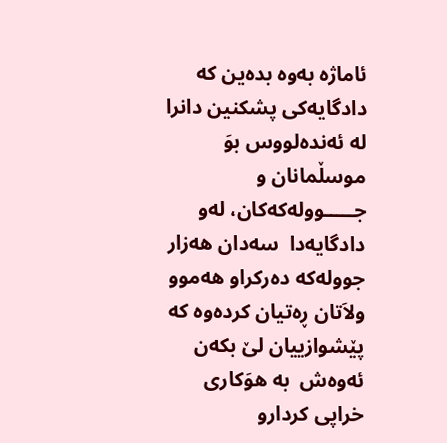ئاماژه‌ به‌وه‌ بده‌ین كه‌ دادگایه‌كی‌ پشكنین دانرا له‌ ئه‌نده‌لووس بوَ موسڵمانان و جـــــووله‌كه‌كان، له‌و دادگایه‌دا  سه‌دان هه‌زار جووله‌كه‌ ده‌ركراو هه‌موو ولاَتان ڕه‌تیان كرده‌وه‌ كه‌ پێشوازییان لێ‌ بكه‌ن ئه‌وه‌ش  به‌ هوَكاری‌ خراپی‌ كردارو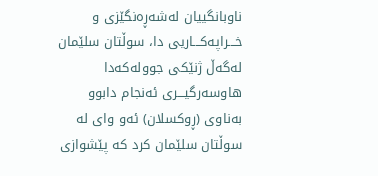ناوبانگییان له‌شه‌ڕه‌نگێزی‌ و خـــراپه‌كـــاریی دا، سوڵتان سلێمان له‌گه‌ڵ ژنێكی‌ جووله‌كه‌دا هاوسه‌رگیـــری‌ ئه‌نجام دابوو به‌ناوی‌ (ڕوكسلان) ئه‌و وای‌ له‌ سوڵتان سلێمان كرد كه‌ پێشوازی‌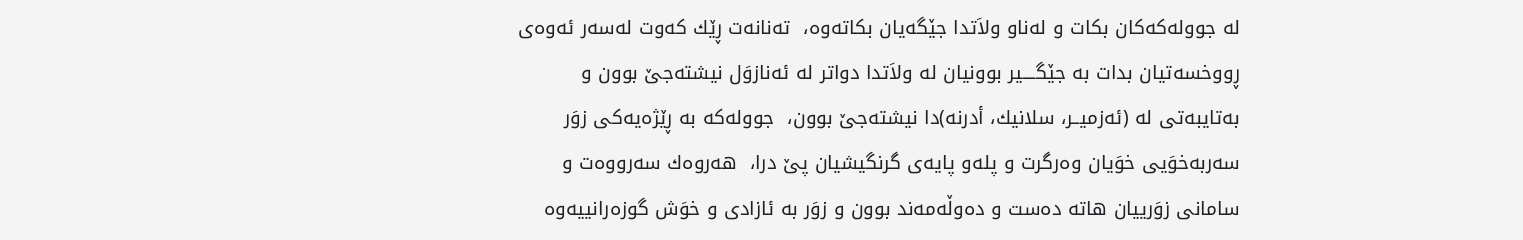له‌ جووله‌كه‌كان بكات و له‌ناو ولاَتدا جێگه‌یان بكاته‌وه‌،  ته‌نانه‌ت ڕێك كه‌وت له‌سه‌ر ئه‌وه‌ی‌  ڕووخسه‌تیان بدات به‌ جێگــــیر بوونیان له‌ ولاَتدا دواتر له‌ ئه‌نازوَل نیشته‌جێ‌ بوون و به‌تایبه‌تی‌ له‌ (ئه‌زمیــر، سلانیك، أدرنه‌)دا نیشته‌جێ‌ بوون،  جووله‌كه‌ به‌ ڕێژه‌یه‌كی‌ زوَر سه‌ربه‌خوَیی‌ خوَیان وه‌رگرت و پله‌و پایه‌ی‌ گرنگیشیان پێ‌ درا،  هه‌روه‌ك سه‌رووه‌ت و سامانی‌ زوَرییان هاته‌ ده‌ست و ده‌وڵه‌مه‌ند بوون و زوَر به‌ ئازادی‌ و خوَش گوزه‌رانییه‌وه‌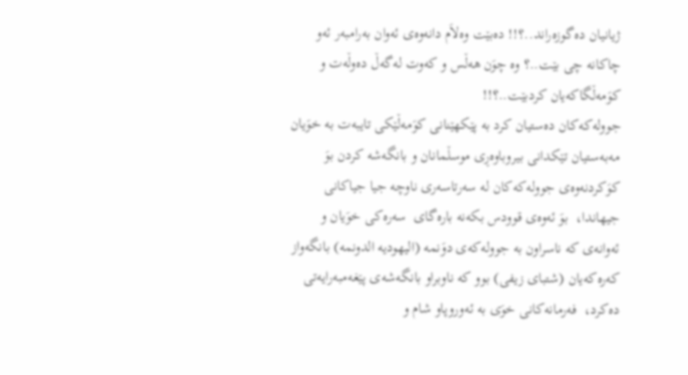ژیانیان ده‌گوزه‌راند..؟!! ده‌بێت وه‌لاَم دانه‌وه‌ی‌ ئه‌وان به‌رامبه‌ر ئه‌و چاكانه‌ چی‌ بێت..؟ وه‌ چوَن هه‌ڵس و كه‌وت له‌گه‌ڵ ده‌وڵه‌ت و كوَمه‌ڵگاكه‌یان كردبێت..؟!!
جووله‌كه‌كان ده‌ستیان كرد به‌ پێكهێنانی‌ كوَمه‌ڵێكی‌ تایبه‌ت به‌ خوَیان مه‌به‌ستیان تێكدانی‌ بیروباوه‌ڕی‌ موسڵمانان و بانگه‌شه‌ كردن بوَ كوَكردنه‌وه‌ی‌ جووله‌كه‌كان له‌ سه‌رتاسه‌ری‌ ناوچه‌ جیا جیاكانی‌ جیهاندا،  بوَ ئه‌وه‌ی‌ قوودس بكه‌نه‌ باره‌گای‌  سه‌ره‌كی‌ خوَیان و ئه‌وانه‌ی‌ كه‌ ناسراون به‌ جووله‌كه‌ی‌ دوَنمه‌ (الیهودیه‌ الدونمه‌) بانگه‌واز كه‌ره‌كه‌یان (شتبای‌ زیفی‌) بوو كه‌ ناوبراو بانگه‌شه‌ی‌ پێغه‌مبه‌رایه‌تی‌ ده‌كرد،  فه‌رمانه‌كانی‌ خوَی‌ به‌ ئه‌وروپاو شام و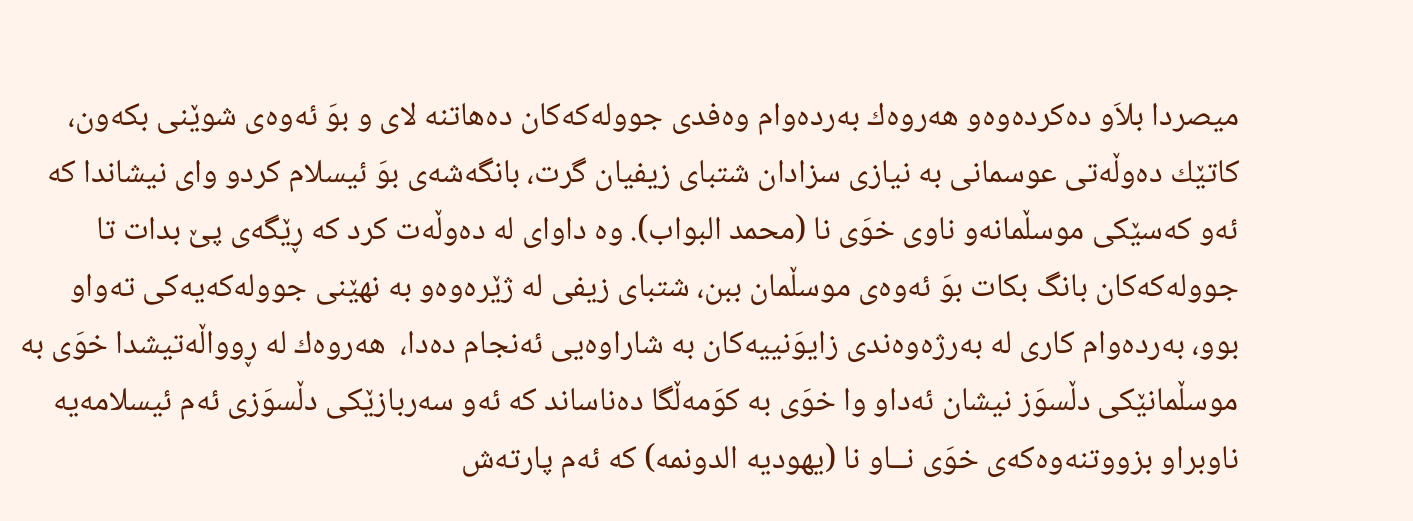میصردا بلاَو ده‌كرده‌وه‌و هه‌روه‌ك به‌رده‌وام وه‌فدی‌ جووله‌كه‌كان ده‌هاتنه‌ لای‌ و بوَ ئه‌وه‌ی‌ شوێنی‌ بكه‌ون،  كاتێك ده‌وڵه‌تی‌ عوسمانی‌ به‌ نیازی‌ سزادان شتبای‌ زیفیان گرت، بانگه‌شه‌ی‌ بوَ ئیسلام كردو وای‌ نیشاندا كه‌ ئه‌و كه‌سێكی‌ موسڵمانه‌و ناوی‌ خوَی‌ نا (محمد البواب). وه‌ داوای‌ له‌ ده‌وڵه‌ت كرد كه‌ ڕێگه‌ی‌ پێ‌ بدات تا جووله‌كه‌كان بانگ بكات بوَ ئه‌وه‌ی‌ موسڵمان ببن، شتبای‌ زیفی‌ له‌ ژێره‌وه‌و به‌ نهێنی‌ جووله‌كه‌یه‌كی‌ ته‌واو بوو، به‌رده‌وام كاری‌ له‌ به‌رژه‌وه‌ندی‌ زایوَنییه‌كان به‌ شاراوه‌یی‌ ئه‌نجام ده‌دا،  هه‌روه‌ك له‌ ڕوواڵه‌تیشدا خوَی‌ به‌ موسڵمانێكی‌ دڵسوَز نیشان ئه‌داو وا خوَی‌ به‌ كوَمه‌ڵگا ده‌ناساند كه‌ ئه‌و سه‌ربازێكی‌ دڵسوَزی‌ ئه‌م ئیسلامه‌یه‌ ناوبراو بزووتنه‌وه‌كه‌ی‌ خوَی‌ نــاو نا (یهودیه‌ الدونمه‌) كه‌ ئه‌م پارته‌ش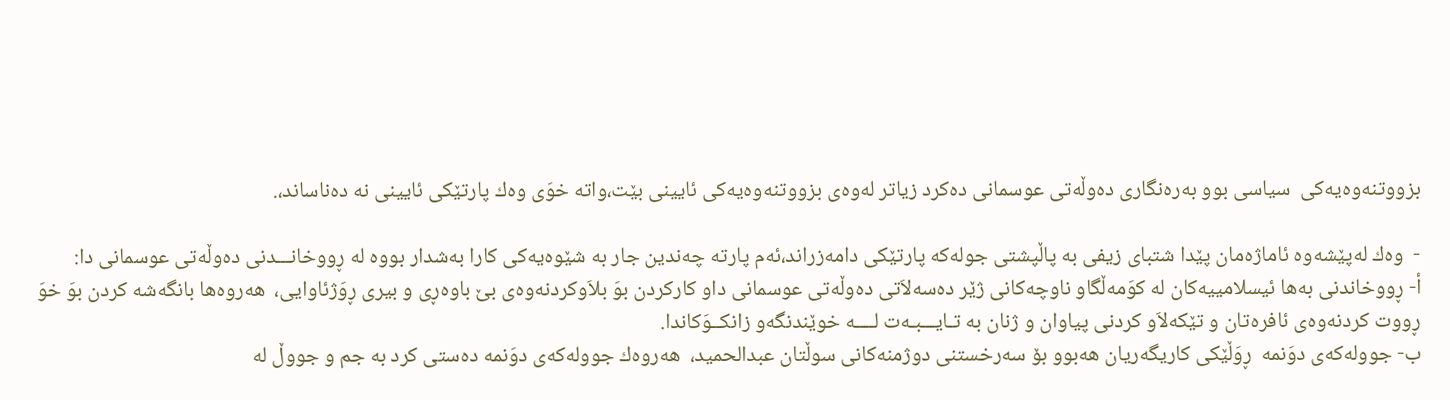بزووتنه‌وه‌یه‌كی‌  سیاسی‌ بوو به‌ره‌نگاری‌ ده‌وڵه‌تی‌ عوسمانی‌ ده‌كرد زیاتر له‌وه‌ی‌ بزووتنه‌وه‌یه‌كی‌ ئایینی‌ بێت،واته‌ خوَی‌ وه‌ك پارتێكی‌ ئایینی‌ نه‌ ده‌ناساند،.

-  وه‌ك له‌پێشه‌وه‌ ئاماژه‌مان پێدا شتبای‌ زیفی‌ به‌ پاڵپشتی‌ جوله‌كه‌ پارتێكی‌ دامه‌زراند،ئه‌م پارته‌ چه‌ندین جار به‌ شێوه‌یه‌كی‌ كارا به‌شدار بووه‌ له‌ ڕووخانـــدنی‌ ده‌وڵه‌تی‌ عوسمانی‌ دا:
أ- ڕووخاندنی‌ به‌ها ئیسلامییه‌كان له‌ كوَمه‌ڵگاو ناوچه‌كانی‌ ژێر ده‌سه‌لاَتی‌ ده‌وڵه‌تی‌ عوسمانی‌ داو كاركردن بوَ بلاَوكردنه‌وه‌ی‌ بێ‌ باوه‌ڕی‌ و بیری‌ ڕوَژئاوایی‌،  هه‌روه‌ها بانگه‌شه‌ كردن بوَ خوَ ڕووت كردنه‌وه‌ی‌ ئافره‌تان و تێكه‌لاَو كردنی‌ پیاوان و ژنان به‌ تـایـــبـه‌ت لــــه‌ خوێندنگه‌و زانكــوَكاندا.
ب- جووله‌كه‌ی‌ دوَنمه‌  ڕوَڵێكی‌ كاریگه‌ریان هه‌بوو بۆ سه‌رخستنی‌ دوژمنه‌كانی‌ سوڵتان عبدالحمید،  هه‌روه‌ك جووله‌كه‌ی‌ دوَنمه‌ ده‌ستی‌ كرد به‌ جم و جووڵ له‌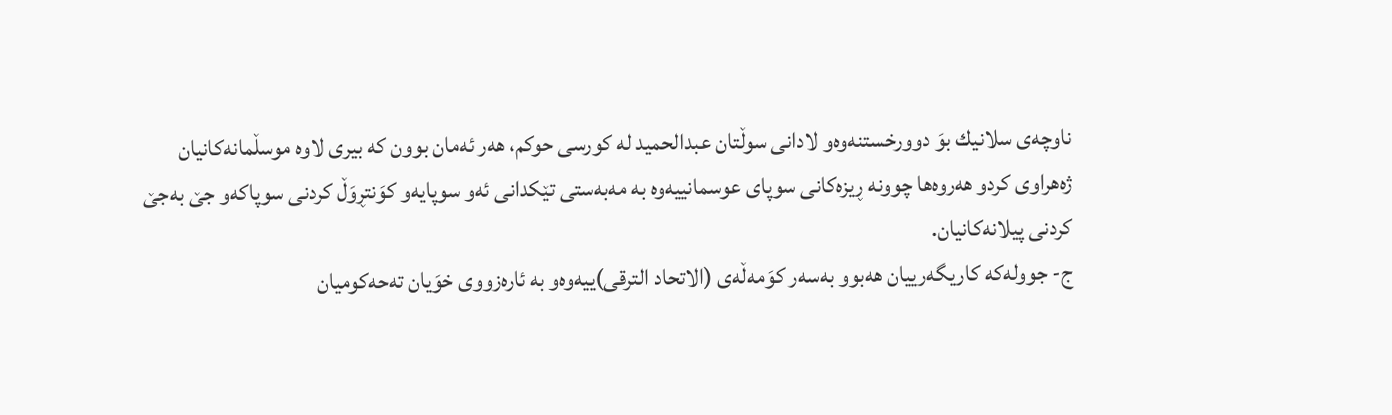ناوچه‌ی‌ سلانیك بوَ دوورخستنه‌وه‌و لادانی‌ سوڵتان عبدالحمید له‌ كورسی‌ حوكم، هه‌ر ئه‌مان بوون كه‌ بیری‌ لاوه‌ موسڵمانه‌كانیان ژه‌هراوی‌ كردو هه‌روه‌ها چوونه‌ ڕیزه‌كانی‌ سوپای‌ عوسمانییه‌وه‌ به‌ مه‌به‌ستی‌ تێكدانی‌ ئه‌و سوپایه‌و كوَنتڕوَڵ كردنی‌ سوپاكه‌و جێ‌ به‌جێ‌ كردنی‌ پیلانه‌كانیان.
ج- جووله‌كه‌ كاریگه‌رییان هه‌بوو به‌سه‌ر كوَمه‌ڵه‌ی‌ (الاتحاد الترقی‌)ییه‌وه‌و به‌ ئاره‌زووی‌ خوَیان ته‌حه‌كومیان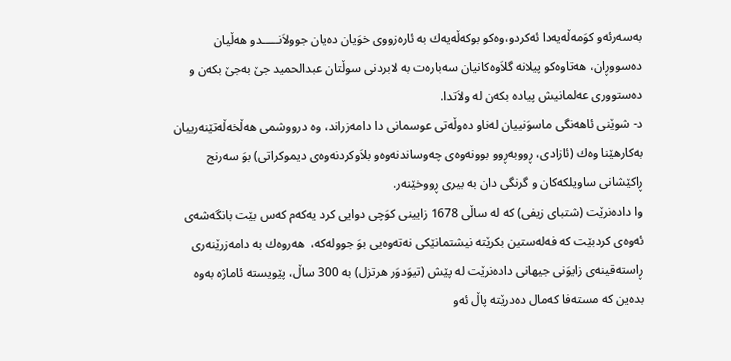به‌سه‌رئه‌و كوَمه‌ڵه‌یه‌دا ئه‌كردو،وه‌كو بوكه‌ڵه‌یه‌ك به‌ ئاره‌زووی‌ خوَیان ده‌یان جوولاَنـــــدو هه‌ڵیان ده‌سووڕان، هه‌تاوه‌كو پیلانه‌ گلاَوه‌كانیان سه‌باره‌ت به‌ لابردنی‌ سوڵتان عبدالحمید جێ‌ به‌جێ‌ بكه‌ن و ده‌ستووری‌ عه‌لمانیش پیاده‌ بكه‌ن له‌ ولاَتدا.
د- شوێنی‌ ئاهه‌نگی‌ ماسوَنییان له‌ناو ده‌وڵه‌تی‌ عوسمانی‌ دا دامه‌زراند، وه‌ درووشمی‌ هه‌ڵخه‌ڵه‌تێنه‌رییان به‌كارهێنا وه‌ك (ئازادی‌، ڕووبه‌ڕوو بوونه‌وه‌ی‌ چه‌وساندنه‌وه‌و بلاَوكردنه‌وه‌ی‌ دیموكراتی‌) بوَ سه‌رنج ڕاكێشانی‌ ساویلكه‌كان و گرنگی‌ دان به‌ بیری‌ ڕووخێنه‌ر.
وا داده‌نرێت (شتبای‌ زیفی‌) كه‌ له‌ ساڵی‌ 1678 زایینی‌ كوَچی‌ دوایی‌ كرد یه‌كه‌م كه‌س بێت بانگه‌شه‌ی‌ ئه‌وه‌ی‌ كردبێت كه‌ فه‌له‌ستین بكرێته‌ نیشتمانێكی‌ نه‌ته‌وه‌یی‌ بوَ جووله‌كه‌،  هه‌روه‌ك به‌ دامه‌زرێنه‌ری‌ ڕاسته‌قینه‌ی‌ زایوَنی‌ جیهانی‌ داده‌نرێت له‌ پێش (تیوَدوَر هرتزل) به‌ 300 ساڵ، پێویسته‌ ئاماژه‌ به‌وه‌ بده‌ین كه‌ مسته‌فا كه‌مال ده‌درێته‌ پاڵ ئه‌و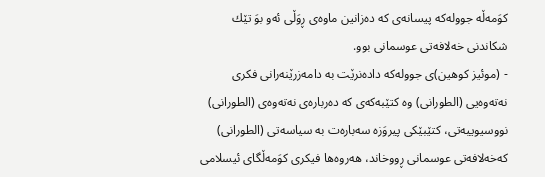كوَمه‌ڵه‌ جووله‌كه‌ پیسانه‌ی‌ كه‌ ده‌زانین ماوه‌ی‌ ڕوَڵی‌ ئه‌و بوَ تێك شكاندنی‌ خه‌لافه‌تی‌ عوسمانی‌ بوو.
- (موئیز كوهین)ی‌ جووله‌كه‌ داده‌نرێت به‌ دامه‌زرێنه‌رانی‌ فكری‌ نه‌ته‌وه‌یی‌ (الطورانی‌) وه‌ كتێبه‌كه‌ی‌ كه‌ ده‌رباره‌ی‌ نه‌ته‌وه‌ی‌ (الطورانی‌) نووسیوییه‌تی‌، كتێبێكی‌ پیروَزه‌ سه‌باره‌ت به‌ سیاسه‌تی‌ (الطورانی‌) كه‌خه‌لافه‌تی‌ عوسمانی‌ ڕووخاند، هه‌روه‌ها فیكری‌ كوَمه‌ڵگای‌ ئیسلامی‌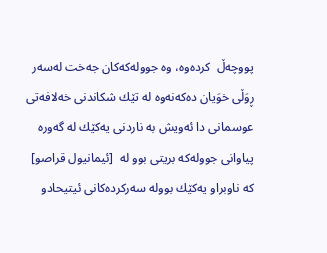پووچه‌ڵ  كرده‌وه‌، وه‌ جووله‌كه‌كان جه‌خت له‌سه‌ر ڕوَڵی‌ خوَیان ده‌كه‌نه‌وه‌ له‌ تێك شكاندنی‌ خه‌لافه‌تی‌ عوسمانی‌ دا ئه‌ویش به‌ ناردنی‌ یه‌كێك له‌ گه‌وره‌ پیاوانی‌ جووله‌كه‌ بریتی‌ بوو له‌  [ئیمانیول قراصو] كه‌ ناوبراو یه‌كێك بووله‌ سه‌ركرده‌كانی‌ ئیتیحادو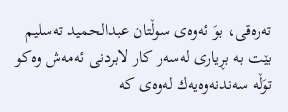ته‌ره‌قی‌، بوَ ئه‌وه‌ی‌ سوڵتان عبدالحمید ته‌سلیم بێت به‌ بڕیاری‌ له‌سه‌ر كار لابردنی‌ ئه‌مه‌ش وه‌كو توَڵه‌ سه‌ندنه‌وه‌یه‌ك له‌وه‌ی‌ كه‌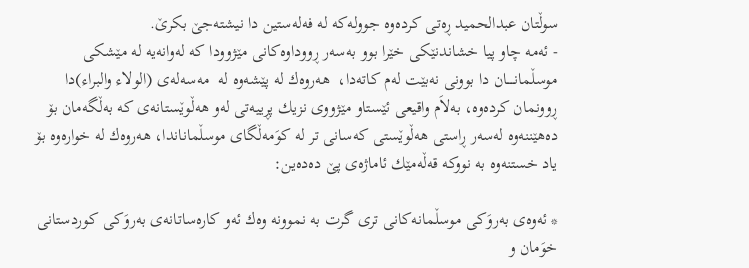سوڵتان عبدالحمید ڕه‌تی‌ كرده‌وه‌ جووله‌كه‌ له‌ فه‌له‌ستین دا نیشته‌جێ‌ بكرێ‌.
- ئه‌مه‌ چاو پیا خشاندنێكی‌ خێرا بوو به‌سه‌ر ڕووداوه‌كانی‌ مێژوودا كه‌ له‌وانه‌یه‌ له‌ مێشكی‌ موسڵمانـــــان دا بوونی‌ نه‌بێت له‌م كاته‌دا،  هه‌روه‌ك له‌ پێشه‌وه‌ له‌  مه‌سه‌له‌ی‌ (الولا‌ء والبراء)دا ڕوونمان كرده‌وه‌، به‌لاَم واقیعی‌ ئێستاو مێژووی‌ نزیك پڕییه‌تی‌ له‌و هه‌ڵوێستانه‌ی‌ كه‌ به‌ڵگه‌مان بۆ ده‌هێننه‌وه‌ له‌سه‌ر ڕاستی‌ هه‌ڵوێستی‌ كه‌سانی‌ تر له‌ كوَمه‌ڵگای‌ موسڵماناندا، هه‌روه‌ك له‌ خواره‌وه‌ بۆ یاد خستنه‌وه‌ به‌ نووكه‌ قه‌ڵه‌مێك ئاماژه‌ی‌ پێ‌ ده‌ده‌ین:

* ئه‌وه‌ی‌ به‌روَكی‌ موسڵمانه‌كانی‌ تری‌ گرت به‌ نموونه‌ وه‌ك ئه‌و كاره‌ساتانه‌ی‌ به‌روَكی‌ كوردستانی‌ خوَمان و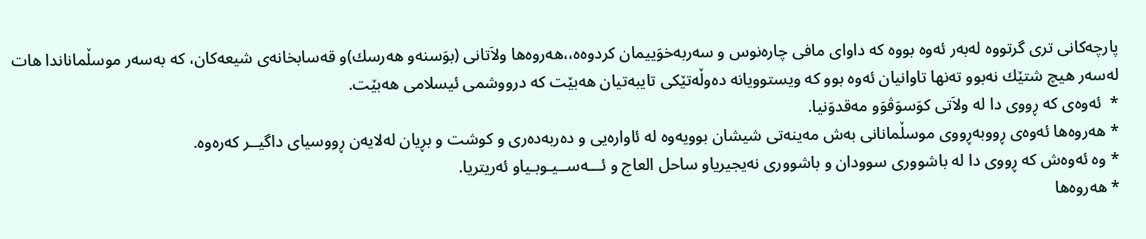پارچه‌كانی‌ تری‌ گرتووه‌ له‌به‌ر ئه‌وه‌ بووه‌ كه‌ داوای‌ مافی‌ چاره‌نوس و سه‌ربه‌خوَییمان كردوه‌ه‌،،هه‌روه‌ها ولاَتانی‌ (بوَسنه‌و هه‌رسك)و قه‌سابخانه‌ی‌ شیعه‌كان، كه‌ به‌سه‌ر موسڵماناندا هات له‌سه‌ر هیچ شتێك نه‌بوو ته‌نها تاوانیان ئه‌وه‌ بوو كه‌ ویستوویانه‌ ده‌وڵه‌تێكی‌ تایبه‌تیان هه‌بێت كه‌ درووشمی‌ ئیسلامی‌ هه‌بێت.
*  ئه‌وه‌ی‌ كه‌ ڕووی‌ دا له‌ ولاَتی‌ كوَسوَڤوَو مه‌قدوَنیا.
* هه‌روه‌ها ئه‌وه‌ی‌ ڕووبه‌ڕووی‌ موسڵمانانی‌ به‌ش مه‌ینه‌تی‌ شیشان بوویه‌وه‌ له‌ ئاواره‌یی‌ و ده‌ربه‌ده‌ری‌ و كوشت و بڕیان له‌لایه‌ن ڕووسیای‌ داگیــر كه‌ره‌وه‌.
* وه‌ ئه‌وه‌ش كه‌ ڕووی‌ دا له‌ باشووری‌ سوودان و باشووری‌ نه‌یجیریاو ساحل العاج و ئـــه‌ســیـوبـیاو ئه‌ریتریا.
* هه‌روه‌ها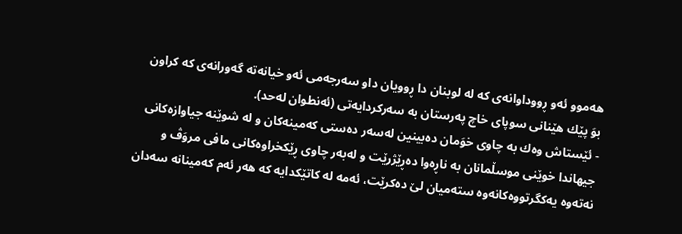هه‌موو ئه‌و ڕووداوانه‌ی‌ كه‌ له‌ لوبنان دا ڕوویان داو سه‌رجه‌می‌ ئه‌و خیانه‌ته‌ گه‌ورانه‌ی‌ كه‌ كراون بوَ پێك هێنانی‌ سوپای‌ خاچ په‌رستان به‌ سه‌ركردایه‌تی‌ (ئه‌نطوان له‌حد).
- ئێستاش وه‌ك به‌ چاوی‌ خوَمان ده‌بینین له‌سه‌ر ده‌ستی‌ كه‌مینه‌كان و له‌ شوێنه‌ جیاوازه‌كانی‌ جیهاندا خوێنی‌ موسڵمانان به‌ ناڕه‌وا ده‌ڕێژرێت و له‌به‌ر چاوی‌ ڕێكخراوه‌كانی‌ مافی‌ مروَڤ و نه‌ته‌وه‌ یه‌كگرتووه‌كانه‌وه‌ سته‌میان لێ‌ ده‌كرێت، ئه‌مه‌ له‌ كاتێكدایه‌ كه‌ هه‌ر ئه‌م كه‌مینانه‌ سه‌دان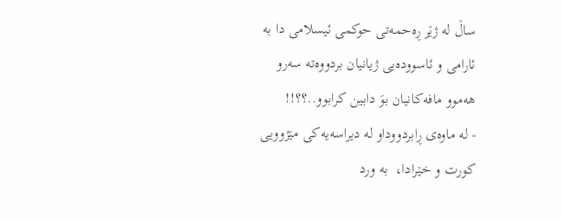ساڵ له‌ ژێر ڕه‌حمه‌تی‌ حوكمی‌ ئیسلامی‌ دا به‌ ئارامی‌ و ئاسووده‌یی‌ ژیانیان بردووه‌ته‌ سه‌رو هه‌موو مافه‌كانیان بوَ دابین كرابوو..؟؟!!
- له‌ ماوه‌ی‌ ڕابردووداو له‌ دیراسه‌یه‌كی‌ مێژوویی‌ كورت و خێرادا،  به‌ ورد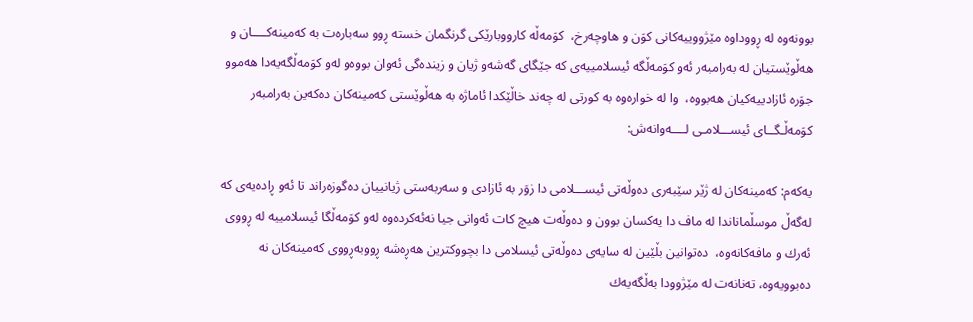بوونه‌وه‌ له‌ ڕووداوه‌ مێژووییه‌كانی‌ كوَن و هاوچه‌رخ،  كوَمه‌ڵه‌ كارووبارێكی‌ گرنگمان خسته‌ ڕوو سه‌باره‌ت به‌ كه‌مینه‌كــــان و هه‌ڵوێستیان له‌ به‌رامبه‌ر ئه‌و كوَمه‌ڵگه‌ ئیسلامییه‌ی‌ كه‌ جێگای‌ گه‌شه‌و ژیان و زینده‌گی‌ ئه‌وان بووه‌و له‌و كوَمه‌ڵگه‌یه‌دا هه‌موو جوَره‌ ئازادییه‌كیان هه‌بووه‌،  وا له‌ خواره‌وه‌ به‌ كورتی‌ له‌ چه‌ند خاڵێكدا ئاماژه‌ به‌ هه‌ڵوێستی‌ كه‌مینه‌كان ده‌كه‌ین به‌رامبه‌ر كوَمه‌ڵـگــای‌ ئیســـلامـی‌ لــــه‌وانه‌ش:

یه‌كه‌م: كه‌مینه‌كان له‌ ژێر سێبه‌ری‌ ده‌وڵه‌تی‌ ئیســـلامی‌ دا زوَر به‌ ئازادی‌ و سه‌ربه‌ستی‌ ژیانییان ده‌گوزه‌راند تا ئه‌و ڕاده‌یه‌ی‌ كه‌ له‌گه‌ڵ موسڵماناندا له‌ ماف دا یه‌كسان بوون و ده‌وڵه‌ت هیچ كات ئه‌وانی‌ جیا نه‌ئه‌كرده‌وه‌ له‌و كوَمه‌ڵگا ئیسلامییه‌ له‌ ڕووی‌ ئه‌رك و مافه‌كانه‌وه‌،  ده‌توانین بڵێین له‌ سایه‌ی‌ ده‌وڵه‌تی‌ ئیسلامی‌ دا بچووكترین هه‌ڕه‌شه‌ ڕووبه‌ڕووی‌ كه‌مینه‌كان نه‌ ده‌بوویه‌وه‌، ته‌نانه‌ت له‌ مێژوودا به‌ڵگه‌یه‌ك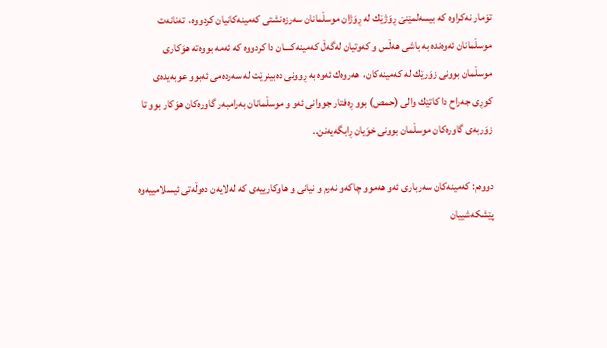توَمار نه‌كراوه‌ كه‌ بیسه‌لمێنێ‌ ڕوَژێك له‌ ڕوَژان موسڵمانان سه‌رزه‌نشتی‌ كه‌مینه‌كانیان كردووه‌،  ته‌نانه‌ت موسڵمانان ئه‌وه‌نده‌ به‌ باشی‌ هه‌ڵس و كه‌وتیان له‌گه‌ڵ كه‌مینه‌كــــان دا كردووه‌ كه‌ ئه‌مه‌ بووه‌ته‌ هوَكاری‌ موسڵمان بوونی‌ زوَرێك له‌ كه‌مینه‌كان،  هه‌روه‌ك ئه‌وه‌ به‌ ڕوونی‌ ده‌بینرێت له‌ سه‌رده‌می‌ ئه‌بوو عوبه‌یده‌ی‌ كوڕی‌ جه‌راح دا كاتێك والی‌ (حمص) بوو ڕه‌فتار جووانی‌ ئه‌و و موسڵمانان به‌رامبه‌ر گاوره‌كان هوَكار بوو تا زوَربه‌ی‌ گاوره‌كان موسڵمان بوونی‌ خوَیان ڕابگه‌یه‌نن..

دووه‌م: كه‌مینه‌كان سه‌رباری‌ ئه‌و هه‌موو چاكه‌و نه‌رم و نیانی‌ و هاوكارییه‌ی‌ كه‌ له‌لایه‌ن ده‌وڵه‌تی‌ ئیسلامییه‌وه‌ پێشكه‌شییان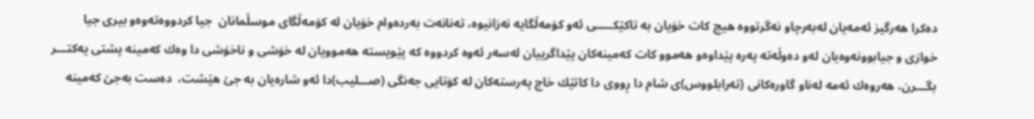ده‌كرا هه‌رگیز ئه‌مه‌یان له‌به‌رچاو نه‌گرتووه‌ هیچ كات خوَیان به‌ تاكێكـــــی‌ ئه‌و كوَمه‌ڵگایه‌ نه‌زانیوه‌، ته‌نانه‌ت به‌رده‌وام خوَیان له‌ كوَمه‌ڵگای‌ موسڵمانان  جیا كردووه‌ته‌وه‌و بیری‌ جیا خوازی‌ و جیابوونه‌وه‌یان له‌و ده‌وڵه‌ته‌ په‌ره‌ پێداوه‌و هه‌موو كات كه‌مینه‌كان پێداگرییان له‌سه‌ر ئه‌وه‌ كردووه‌ كه‌ پێویسته‌ هه‌موویان له‌ خوَشی‌ و ناخوَشی‌ دا وه‌ك كه‌مینه‌ پشتی‌ یه‌كتـــر بگـــرن، هه‌روه‌ك ئه‌مه‌ له‌ناو گاوره‌كانی‌ (ته‌رابلووس)ی‌ شام دا ڕووی‌ دا كاتێك خاچ په‌رسته‌كان له‌ كوَتایی‌ جه‌نگی‌ (صـــلیب)دا ئه‌و شاره‌یان به‌ جێ‌ هێشت،  ده‌ست به‌جێ‌ كه‌مینه‌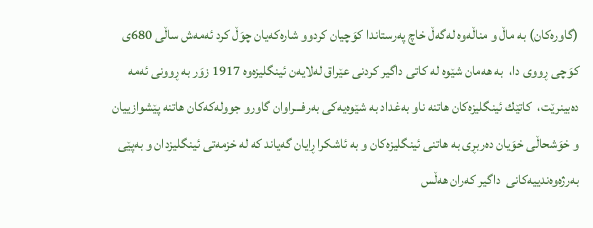(گاوره‌كان) به‌ ماڵ و مناڵه‌وه‌ له‌گه‌ڵ خاچ په‌رستاندا كوَچیان كردوو شاره‌كه‌یان چوَڵ كرد ئه‌مه‌ش ساڵی‌ 680ی‌ كوَچی‌ ڕووی‌ دا،  به‌ هه‌مان شێوه‌ له‌ كاتی‌ داگیر كردنی‌ عێراق له‌لایه‌ن ئینگلیزه‌وه‌ 1917 زوَر به‌ ڕوونی‌ ئه‌مه‌ ده‌بینرێت،  كاتێك ئینگلیزه‌كان هاتنه‌ ناو به‌غداد به‌ شێوه‌یه‌كی‌ به‌رفـــراوان گاورو جووله‌كه‌كان هاتنه‌ پێشوازییان و خوَشحاڵی‌ خوَیان ده‌ربڕی‌ به‌ هاتنی‌ ئینگلیزه‌كان و به‌ ئاشكرا ڕایان گه‌یاند كه‌ له‌ خزمه‌تی‌ ئینگلیزدان و به‌پێی‌ به‌رژه‌وه‌ندییه‌كانی‌  داگیر كه‌ران هه‌ڵس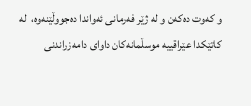و كه‌وت ده‌كه‌ن و له‌ ژێر فه‌رمانی‌ ئه‌واندا ده‌جووڵێنه‌وه‌،  له‌ كاتێكدا عێراقییه‌ موسڵمانه‌كان داوای‌ دامه‌زراندنی‌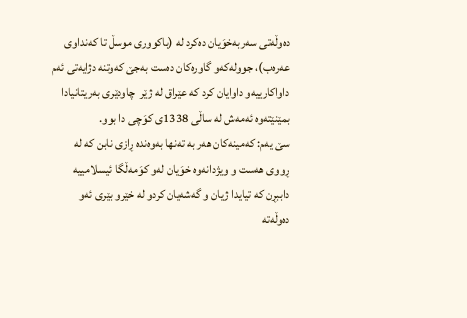ده‌وڵه‌تی‌ سه‌ربه‌خوَیان ده‌كرد له‌ (باكووری‌ موسڵ تا كه‌نداوی‌ عه‌ره‌ب)، جووله‌كه‌و گاوره‌كان ده‌ست به‌جێ‌ كه‌وتنه‌ دژایه‌تی‌ ئه‌م داواكارییه‌و داوایان كرد كه‌ عێراق له‌ ژێر  چاودێری‌ به‌ریتانیادا بمێنێته‌وه‌ ئه‌مه‌ش له‌ ساڵی‌ 1338ی‌ كوَچی‌ دا بوو.
سێ یه‌م: كه‌مینه‌كان هه‌ر به‌ ته‌نها به‌وه‌نده‌ ڕازی‌ نابن كه‌ له‌ ڕووی‌ هه‌ست و ویژدانه‌وه‌ خوَیان له‌و كوَمه‌ڵگا ئیسلامییه‌ داببڕن كه‌ تیایدا ژیان و گه‌شه‌یان كردو له‌ خێرو بێری‌ ئه‌و ده‌وڵه‌ته‌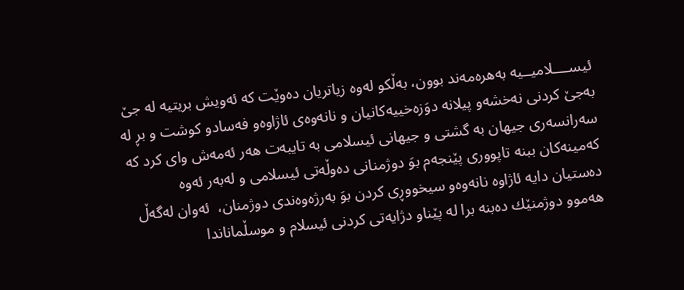ئیســــلامیــیه‌ به‌هره‌مه‌ند بوون، به‌ڵكو له‌وه‌ زیاتریان ده‌وێت كه‌ ئه‌ویش بریتیه‌ له‌ جێ‌ به‌جێ‌ كردنی‌ نه‌خشه‌و پیلانه‌ دوَزه‌خییه‌كانیان و نانه‌وه‌ی‌ ئاژاوه‌و فه‌سادو كوشت و بڕ له‌ سه‌رانسه‌ری‌ جیهان به‌ گشتی‌ و جیهانی‌ ئیسلامی‌ به‌ تایبه‌ت هه‌ر ئه‌مه‌ش وای‌ كرد كه‌ كه‌مینه‌كان ببنه‌ تاپووری‌ پێنجه‌م بوَ دوژمنانی‌ ده‌وڵه‌تی‌ ئیسلامی‌ و له‌به‌ر ئه‌وه‌ ده‌ستیان دایه‌ ئاژاوه‌ نانه‌وه‌و سیخووڕی‌ كردن بوَ به‌رژه‌وه‌ندی‌ دوژمنان،  ئه‌وان له‌گه‌ڵ هه‌موو دوژمنێك ده‌بنه‌ برا له‌ پێناو دژایه‌تی‌ كردنی‌ ئیسلام و موسڵماناندا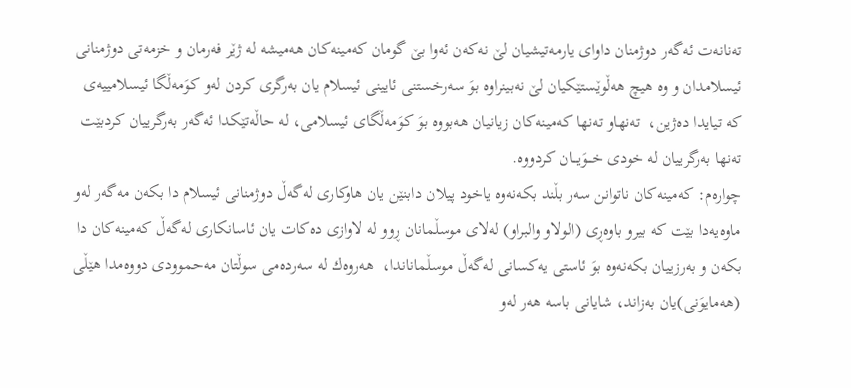ته‌نانه‌ت ئه‌گه‌ر دوژمنان داوای‌ یارمه‌تیشیان لێ‌ نه‌كه‌ن ئه‌وا بێ‌ گومان كه‌مینه‌كان هه‌میشه‌ له‌ ژێر فه‌رمان و خزمه‌تی‌ دوژمنانی‌ ئیسلامدان و وه‌ هیچ هه‌ڵوێستێكیان لێ‌ نه‌بینراوه‌ بوَ سه‌رخستنی‌ ئایینی‌ ئیسلام یان به‌رگری‌ كردن له‌و كوَمه‌ڵگا ئیسلامییه‌ی‌ كه‌ تیایدا ده‌ژین،  ته‌نهاو ته‌نها كه‌مینه‌كان زیانیان هه‌بووه‌ بوَ كوَمه‌ڵگای‌ ئیسلامی‌، له‌ حاڵه‌تێكدا ئه‌گه‌ر به‌رگرییان كردبێت ته‌نها به‌رگرییان له‌ خودی‌ خـــوَیـــان كردووه‌.
چواره‌م: كه‌مینه‌كان ناتوانن سه‌ر بڵند بكه‌نه‌وه‌ یاخود پیلان دابنێن یان هاوكاری‌ له‌گه‌ڵ دوژمنانی‌ ئیسلام دا بكه‌ن مه‌گه‌ر له‌و ماوه‌یه‌دا بێت كه‌ بیرو باوه‌ڕی‌ (الولا‌و والبرا‌و) له‌لای‌ موسڵمانان ڕوو له‌ لاوازی‌ ده‌كات یان ئاسانكاری‌ له‌گه‌ڵ كه‌مینه‌كان دا بكه‌ن و به‌رزییان بكه‌نه‌وه‌ بوَ ئاستی‌ یه‌كسانی‌ له‌گه‌ڵ موسڵماناندا،  هه‌روه‌ك له‌ سه‌رده‌می‌ سوڵتان مه‌حموودی‌ دووه‌مدا هێڵی‌ (هه‌مایوَنی‌)یان به‌زاند، شایانی‌ باسه‌ هه‌ر له‌و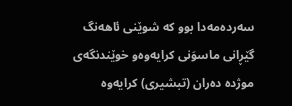سه‌رده‌مه‌دا بوو كه‌ شوێنی‌ ئاهه‌نگ گێڕانی‌ ماسوَنی‌ كرایه‌وه‌و خوێندنگه‌ی‌ موژده‌ ده‌ران (تبشیری‌) كرایه‌وه‌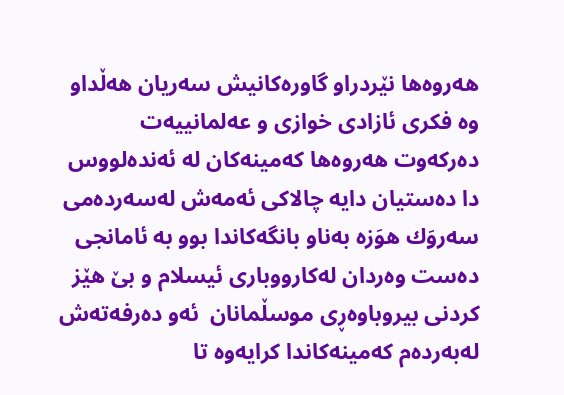هه‌روه‌ها نێردراو گاوره‌كانیش سه‌ریان هه‌ڵداو وه‌ فكری‌ ئازادی‌ خوازی‌ و عه‌لمانییه‌ت ده‌ركه‌وت هه‌روه‌ها كه‌مینه‌كان له‌ ئه‌نده‌لووس دا ده‌ستیان دایه‌ چالاكی‌ ئه‌مه‌ش له‌سه‌رده‌می‌ سه‌روَك هوَزه‌ به‌ناو بانگه‌كاندا بوو به‌ ئامانجی‌ ده‌ست وه‌ردان له‌كارووباری‌ ئیسلام و بێ‌ هێز كردنی‌ بیروباوه‌ڕی‌ موسڵمانان  ئه‌و ده‌رفه‌ته‌ش له‌به‌رده‌م كه‌مینه‌كاندا كرایه‌وه‌ تا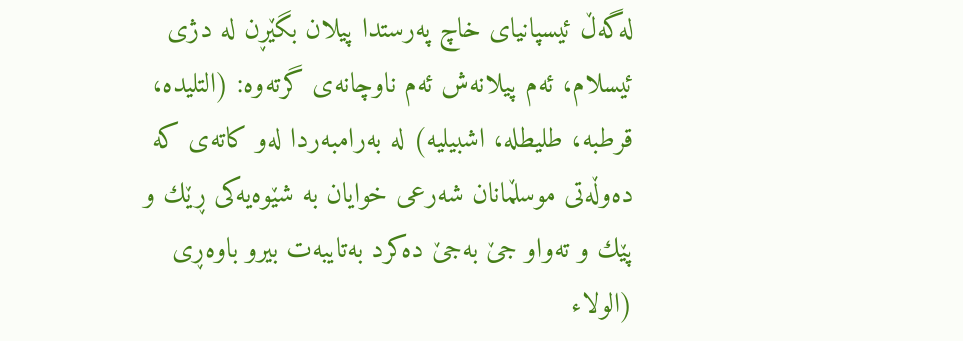له‌گه‌ڵ ئیسپانیای‌ خاچ په‌رستدا پیلان بگێڕن له‌ دژی‌ ئیسلام، ئه‌م پیلانه‌ش ئه‌م ناوچانه‌ی‌ گرته‌وه‌: (التلیده‌، قرطبه‌، طلیطله‌، اشبیلیه‌) له‌ به‌رامبه‌ردا له‌و كاته‌ی‌ كه‌ ده‌وڵه‌تی‌ موسڵمانان شه‌رعی‌ خوایان به‌ شێوه‌یه‌كی‌ ڕێك و پێك و ته‌واو جێ‌ به‌جێ‌ ده‌كرد به‌تایبه‌ت بیرو باوه‌ڕی‌ (الولا‌ء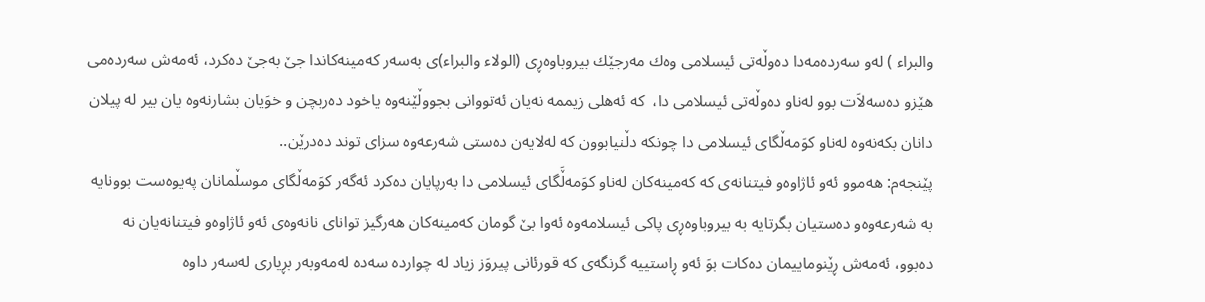والبرا‌ء ) له‌و سه‌رده‌مه‌دا ده‌وڵه‌تی‌ ئیسلامی‌ وه‌ك مه‌رجێك بیروباوه‌ڕی‌ (الولا‌ء والبرا‌ء)ی‌ به‌سه‌ر كه‌مینه‌كاندا جێ‌ به‌جێ‌ ده‌كرد، ئه‌مه‌ش سه‌رده‌می‌ هێزو ده‌سه‌لاَت بوو له‌ناو ده‌وڵه‌تی‌ ئیسلامی‌ دا،  كه‌ ئه‌هلی‌ زیممه‌ نه‌یان ئه‌تووانی‌ بجووڵێنه‌وه‌ یاخود ده‌ربچن و خوَیان بشارنه‌وه‌ یان بیر له‌ پیلان دانان بكه‌نه‌وه‌ له‌ناو كوَمه‌ڵگای‌ ئیسلامی‌ دا چونكه‌ دڵنیابوون كه‌ له‌لایه‌ن ده‌ستی‌ شه‌رعه‌وه‌ سزای‌ توند ده‌درێن..
پێنجه‌م: هه‌موو ئه‌و ئاژاوه‌و فیتنانه‌ی‌ كه‌ كه‌مینه‌كان له‌ناو كوَمه‌ڵَگای‌ ئیسلامی‌ دا به‌رپایان ده‌كرد ئه‌گه‌ر كوَمه‌ڵگای‌ موسڵمانان په‌یوه‌ست بوونایه‌ به‌ شه‌رعه‌وه‌و ده‌ستیان بگرتایه‌ به‌ بیروباوه‌ڕی‌ پاكی‌ ئیسلامه‌وه‌ ئه‌وا بێ‌ گومان كه‌مینه‌كان هه‌رگیز توانای‌ نانه‌وه‌ی‌ ئه‌و ئاژاوه‌و فیتنانه‌یان نه‌ ده‌بوو، ئه‌مه‌ش ڕێنوماییمان ده‌كات بوَ ئه‌و ڕاستییه‌ گرنگه‌ی‌ كه‌ قورئانی‌ پیروَز زیاد له‌ چوارده‌ سه‌ده‌ له‌مه‌وبه‌ر بڕیاری‌ له‌سه‌ر داوه‌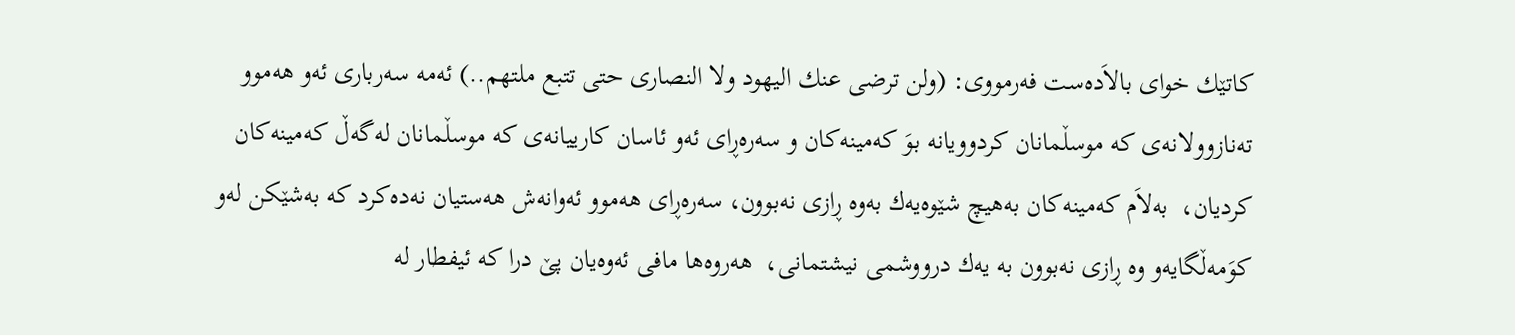كاتێك خوای‌ بالاَده‌ست فه‌رمووی‌: (ولن ترضی‌ عنك الیهود ولا النصاری‌ حتی‌ تتبع ملتهم..) ئه‌مه‌ سه‌رباری‌ ئه‌و هه‌موو ته‌نازوولانه‌ی‌ كه‌ موسڵمانان كردوویانه‌ بوَ كه‌مینه‌كان و سه‌ره‌ڕای‌ ئه‌و ئاسان كارییانه‌ی‌ كه‌ موسڵمانان له‌گه‌ڵ كه‌مینه‌كان كردیان،  به‌لاَم كه‌مینه‌كان به‌هیچ شێوه‌یه‌ك به‌وه‌ ڕازی‌ نه‌بوون، سه‌ره‌ڕای‌ هه‌موو ئه‌وانه‌ش هه‌ستیان نه‌ده‌كرد كه‌ به‌شێكن له‌و كوَمه‌ڵگایه‌و وه‌ ڕازی‌ نه‌بوون به‌ یه‌ك درووشمی‌ نیشتمانی‌،  هه‌روه‌ها مافی‌ ئه‌وه‌یان پێ‌ درا كه‌ ئیفطار له‌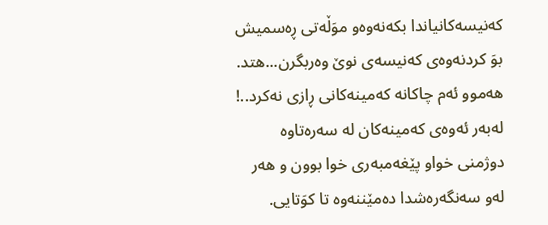كه‌نیسه‌كانیاندا بكه‌نه‌وه‌و موَڵه‌تی‌ ڕه‌سمیش بوَ كردنه‌وه‌ی‌ كه‌نیسه‌ی‌ نوێ‌ وه‌ربگرن...هتد. هه‌موو ئه‌م چاكانه‌ كه‌مینه‌كانی‌ ڕازی‌ نه‌كرد..! له‌به‌ر ئه‌وه‌ی‌ كه‌مینه‌كان له‌ سه‌ره‌تاوه‌ دوژمنی‌ خواو پێغه‌مبه‌ری‌ خوا بوون و هه‌ر له‌و سه‌نگه‌ره‌شدا ده‌مێننه‌وه‌ تا كوَتایی‌.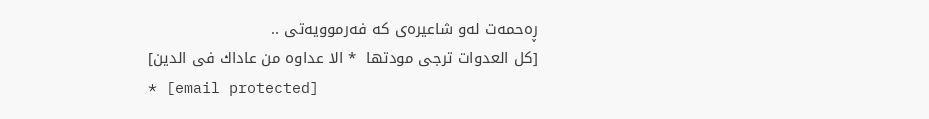ڕه‌حمه‌ت له‌و شاعیره‌ی‌ كه‌ فه‌رموویه‌تی‌ ..
[كل العدوات ترجی‌ مودتها  * الا عداوه‌ من عاداك فی‌ الدین]
* [email protected]